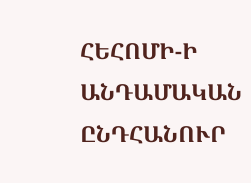ՀԵՀՈՄԻ-Ի
ԱՆԴԱՄԱԿԱՆ
ԸՆԴՀԱՆՈՒՐ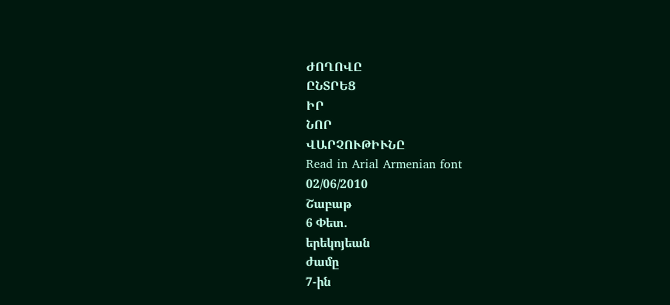ԺՈՂՈՎԸ
ԸՆՏՐԵՑ
ԻՐ
ՆՈՐ
ՎԱՐՉՈՒԹԻՒՆԸ
Read in Arial Armenian font
02/06/2010
Շաբաթ
6 Փետ.
երեկոյեան
ժամը
7-ին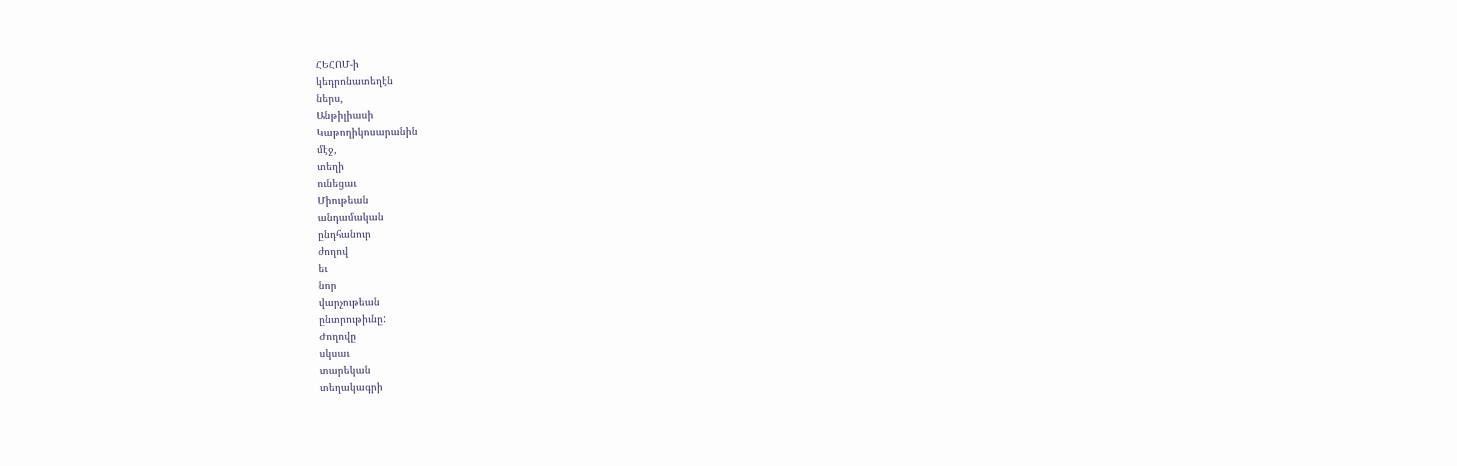ՀԵՀՈՄ-ի
կեդրոնատեղէն
ներս,
Անթիլիասի
Կաթողիկոսարանին
մէջ,
տեղի
ունեցաւ
Միութեան
անդամական
ընդհանուր
ժողով
եւ
նոր
վարչութեան
ընտրութիւնը:
Ժողովը
սկսաւ
տարեկան
տեղակագրի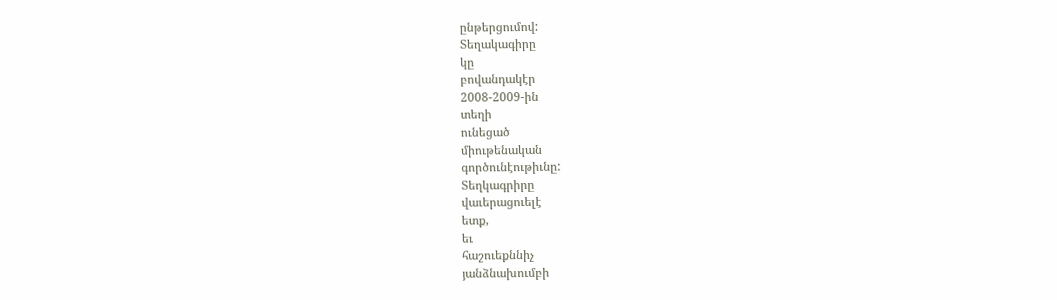ընթերցումով:
Տեղակագիրը
կը
բովանդակէր
2008-2009-ին
տեղի
ունեցած
միութենական
գործունէութիւնը:
Տեղկագրիրը
վաւերացուելէ
ետք,
եւ
հաշուեքննիչ
յանձնախումբի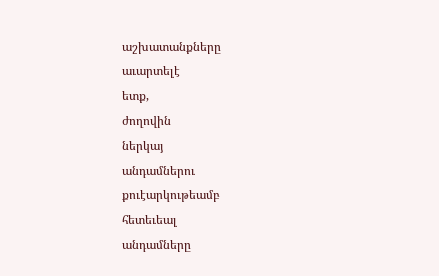աշխատանքները
աւարտելէ
ետք,
ժողովին
ներկայ
անդամներու
քուէարկութեամբ
հետեւեալ
անդամները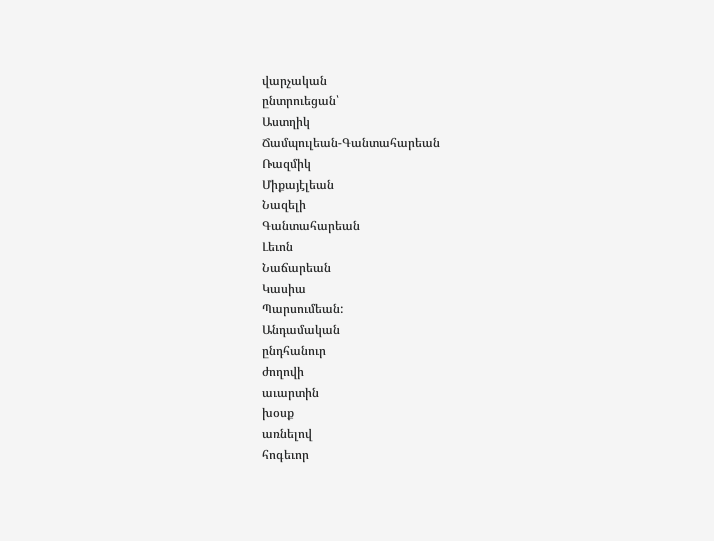վարչական
ընտրուեցան՝
Աստղիկ
Ճամպուլեան-Գանտահարեան
Ռազմիկ
Միքայէլեան
Նազելի
Գանտահարեան
Լեւոն
Նաճարեան
Կասիա
Պարսումեան:
Անդամական
ընդհանուր
ժողովի
աւարտին
խօսք
առնելով
հոգեւոր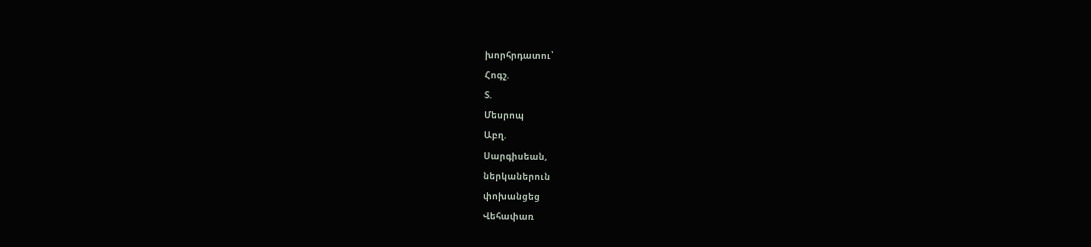խորհրդատու՝
Հոգշ.
Տ.
Մեսրոպ
Աբղ.
Սարգիսեան,
ներկաներուն
փոխանցեց
Վեհափառ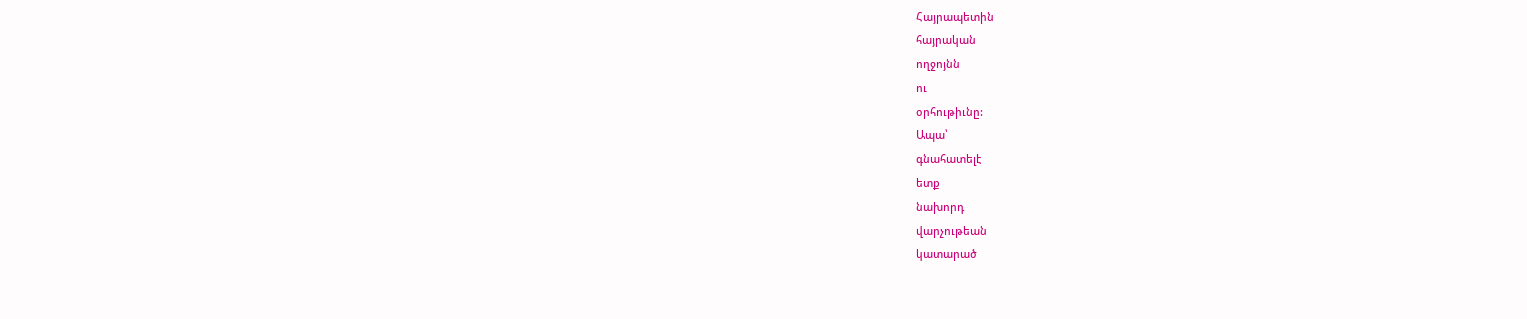Հայրապետին
հայրական
ողջոյնն
ու
օրհութիւնը:
Ապա՝
գնահատելէ
ետք
նախորդ
վարչութեան
կատարած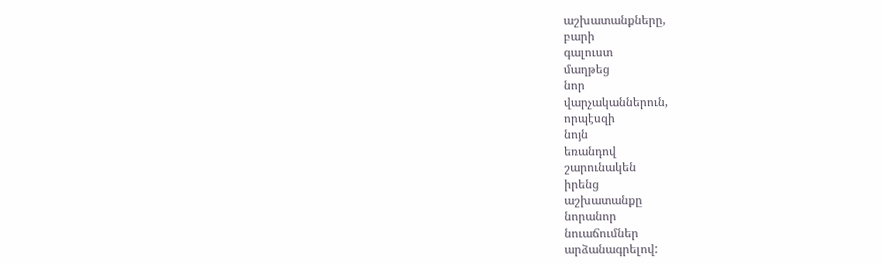աշխատանքները,
բարի
գալուստ
մաղթեց
նոր
վարչականներուն,
որպէսզի
նոյն
եռանդով
շարունակեն
իրենց
աշխատանքը
նորանոր
նուաճումներ
արձանագրելով: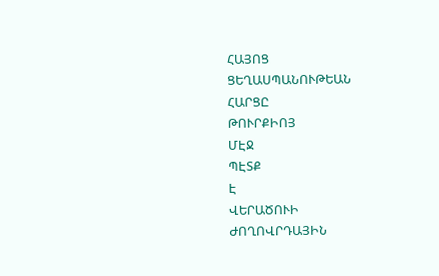ՀԱՅՈՑ
ՑԵՂԱՍՊԱՆՈՒԹԵԱՆ
ՀԱՐՑԸ
ԹՈՒՐՔԻՈՅ
ՄԷՋ
ՊԷՏՔ
Է
ՎԵՐԱԾՈՒԻ
ԺՈՂՈՎՐԴԱՅԻՆ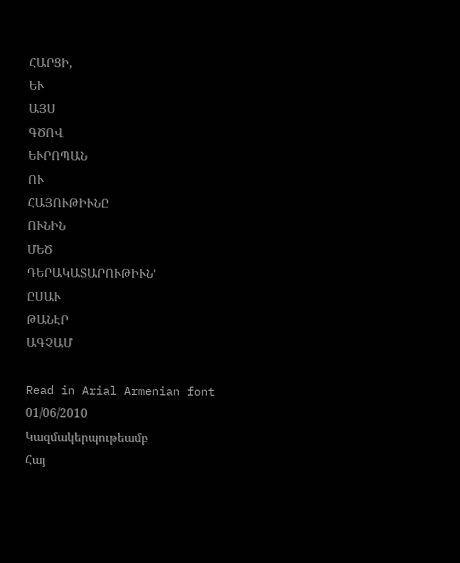ՀԱՐՑԻ,
ԵՒ
ԱՅՍ
ԳԾՈՎ
ԵՒՐՈՊԱՆ
ՈՒ
ՀԱՅՈՒԹԻՒՆԸ
ՈՒՆԻՆ
ՄԵԾ
ԴԵՐԱԿԱՏԱՐՈՒԹԻՒՆ՚
ԸՍԱՒ
ԹԱՆԷՐ
ԱԳՉԱՄ

Read in Arial Armenian font
01/06/2010
Կազմակերպութեամբ
Հայ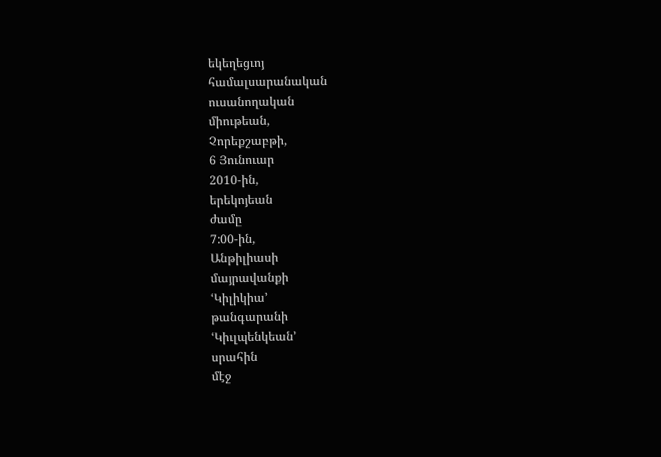եկեղեցւոյ
համալսարանական
ուսանողական
միութեան,
Չորեքշաբթի,
6 Յունուար
2010-ին,
երեկոյեան
ժամը
7:00-ին,
Անթիլիասի
մայրավանքի
ՙԿիլիկիա՚
թանգարանի
ՙԿիւլպենկեան՚
սրահին
մէջ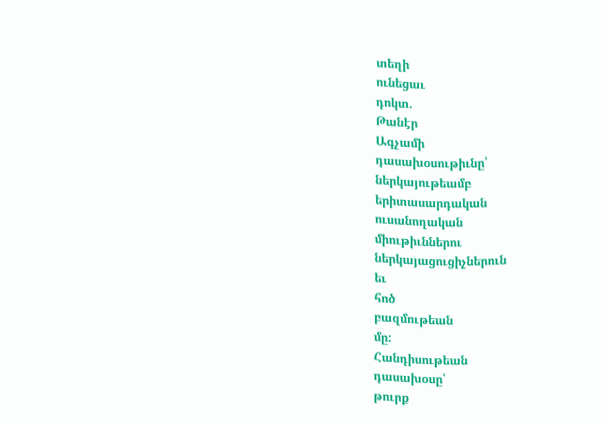տեղի
ունեցաւ
դոկտ.
Թանէր
Ագչամի
դասախօսութիւնը՝
ներկայութեամբ
երիտասարդական
ուսանողական
միութիւններու
ներկայացուցիչներուն
եւ
հոծ
բազմութեան
մը:
Հանդիսութեան
դասախօսը՝
թուրք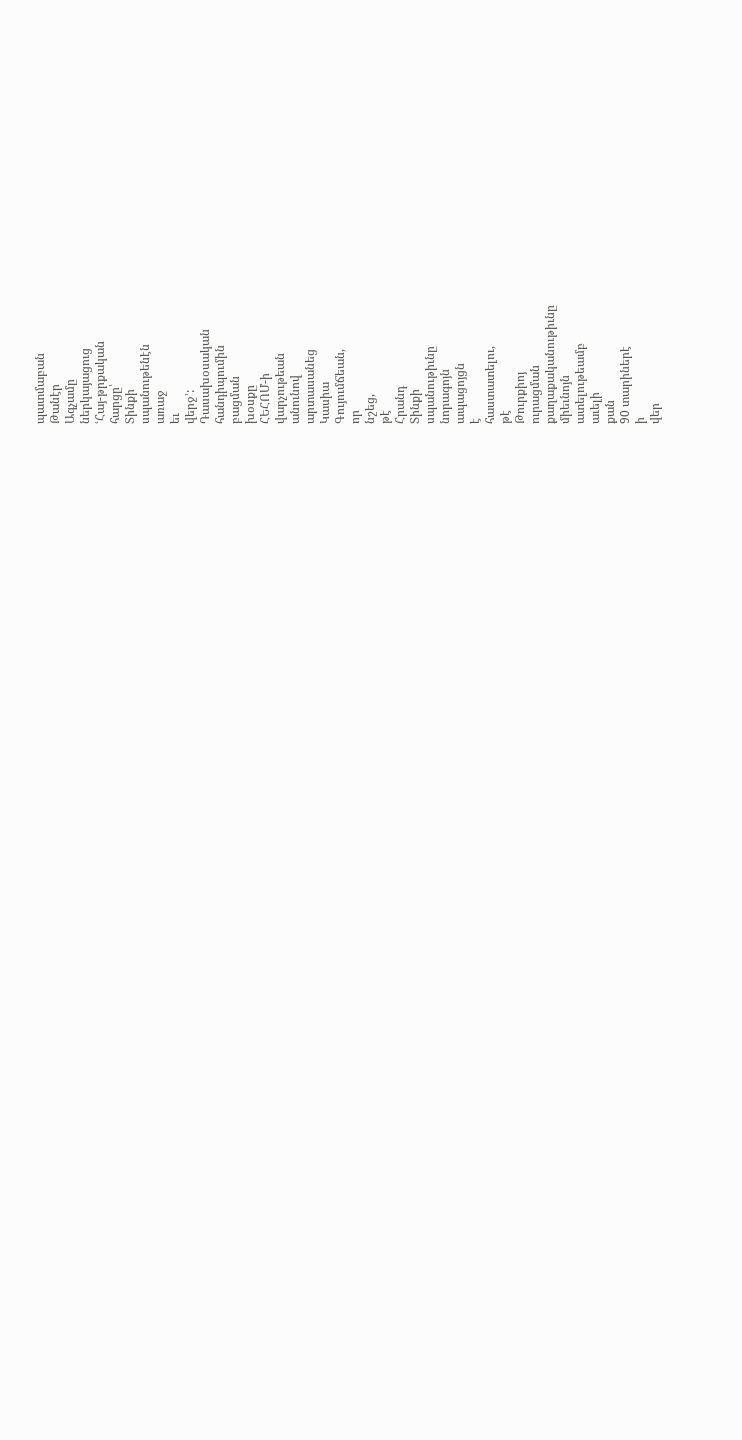պատմաբան
Թանէր
Ագչամը
ներկայացուց
ՙՀայ-թրքական
հարցը՝
Տինքի
սպանութենէն
առաջ
եւ
վերջ՚:
Դասախօսական
հանդիպումին
բացման
խօսքը
ՀԵՀՈՄ-ի
վարչութեան
անունով
արտասանեց
Կասիա
Գույումճեան,
որ
նշեց,
թէ
Հրանդ
Տինքի
սպանութիւնը
նորագոյն
ապացոյցն
է
հաստատելու,
թէ
Թուրքիոյ
ուրացման
քաղաքականութիւնը
միեւնոյն
ատելութեամբ
աւելի
քան
90 տարիներէ
ի
վեր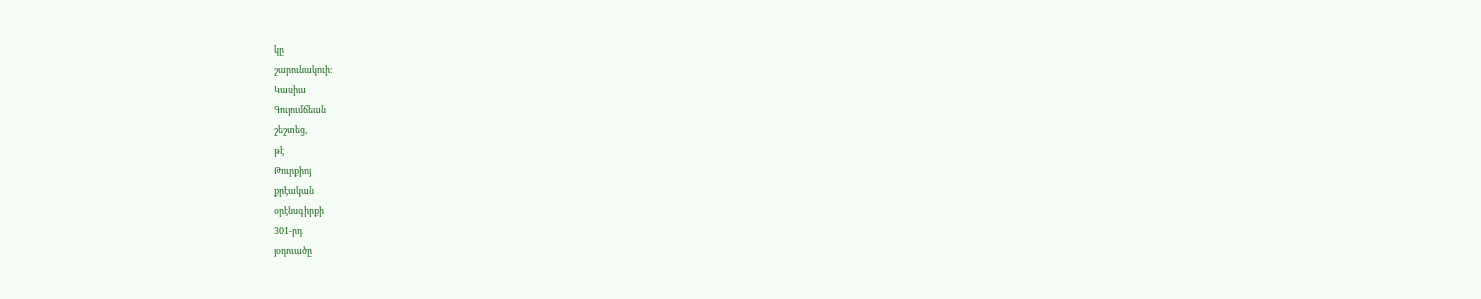կը
շարունակուի:
Կասիա
Գույումճեան
շեշտեց,
թէ
Թուրքիոյ
քրէական
օրէնսգիրքի
301-րդ
յօդուածը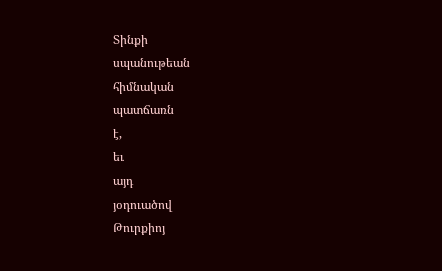Տինքի
սպանութեան
հիմնական
պատճառն
է,
եւ
այդ
յօդուածով
Թուրքիոյ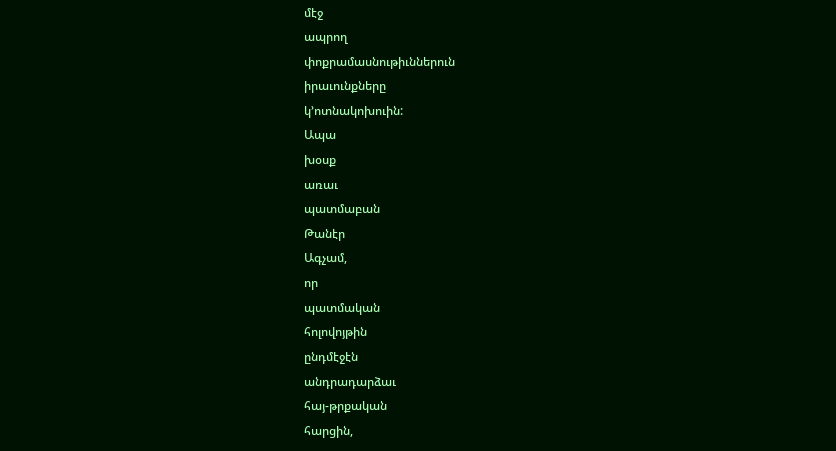մէջ
ապրող
փոքրամասնութիւններուն
իրաւունքները
կ’ոտնակոխուին:
Ապա
խօսք
առաւ
պատմաբան
Թանէր
Ագչամ,
որ
պատմական
հոլովոյթին
ընդմէջէն
անդրադարձաւ
հայ-թրքական
հարցին,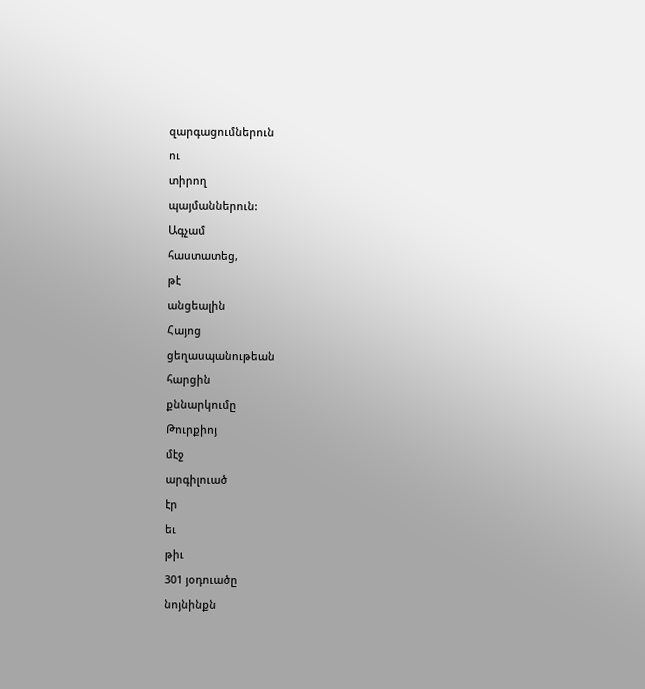զարգացումներուն
ու
տիրող
պայմաններուն:
Ագչամ
հաստատեց,
թէ
անցեալին
Հայոց
ցեղասպանութեան
հարցին
քննարկումը
Թուրքիոյ
մէջ
արգիլուած
էր
եւ
թիւ
301 յօդուածը
նոյնինքն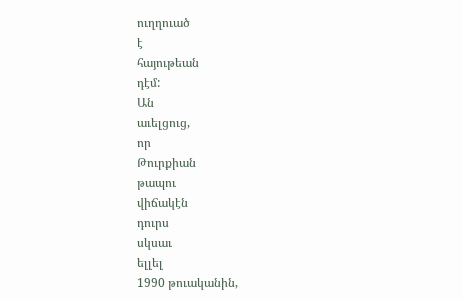ուղղուած
է
հայութեան
դէմ:
Ան
աւելցուց,
որ
Թուրքիան
թապու
վիճակէն
դուրս
սկսաւ
ելլել
1990 թուականին,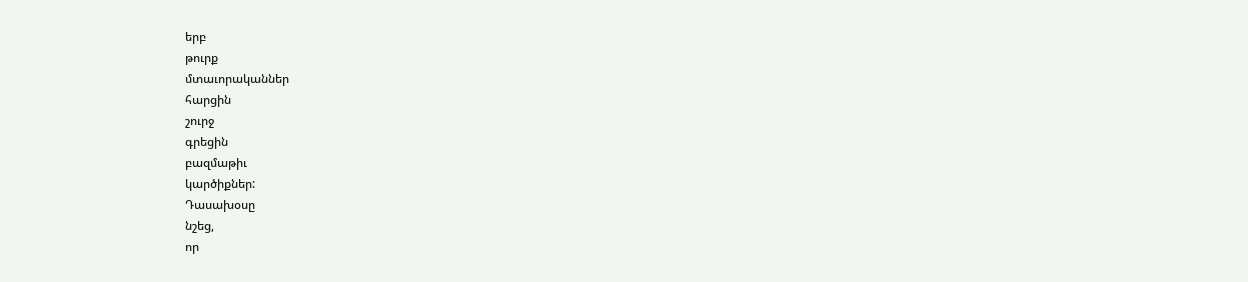երբ
թուրք
մտաւորականներ
հարցին
շուրջ
գրեցին
բազմաթիւ
կարծիքներ:
Դասախօսը
նշեց,
որ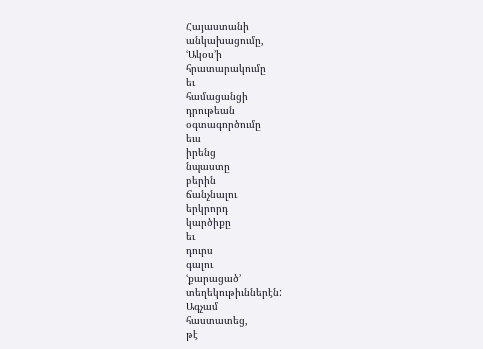Հայաստանի
անկախացումը,
ՙԱկօս՚ի
հրատարակումը
եւ
համացանցի
դրութեան
օգտագործումը
եւս
իրենց
նպաստը
բերին
ճանչնալու
երկրորդ
կարծիքը
եւ
դուրս
գալու
ՙքարացած՚
տեղեկութիւններէն:
Ագչամ
հաստատեց,
թէ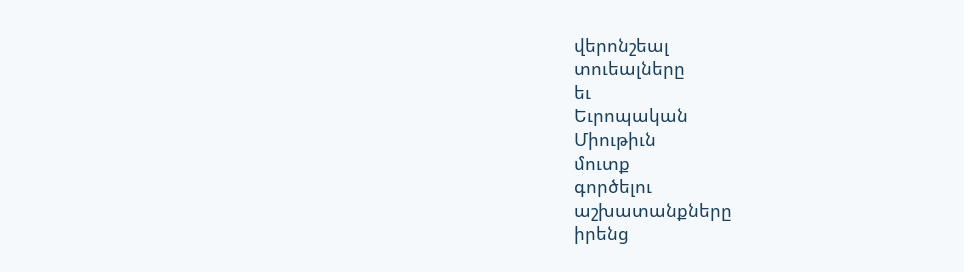վերոնշեալ
տուեալները
եւ
Եւրոպական
Միութիւն
մուտք
գործելու
աշխատանքները
իրենց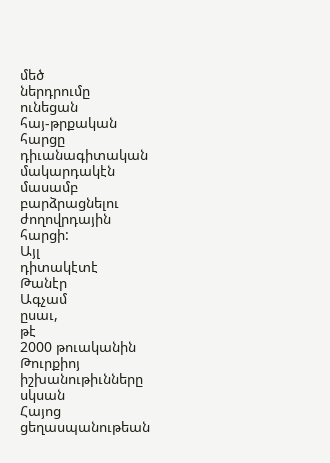մեծ
ներդրումը
ունեցան
հայ-թրքական
հարցը
դիւանագիտական
մակարդակէն
մասամբ
բարձրացնելու
ժողովրդային
հարցի:
Այլ
դիտակէտէ
Թանէր
Ագչամ
ըսաւ,
թէ
2000 թուականին
Թուրքիոյ
իշխանութիւնները
սկսան
Հայոց
ցեղասպանութեան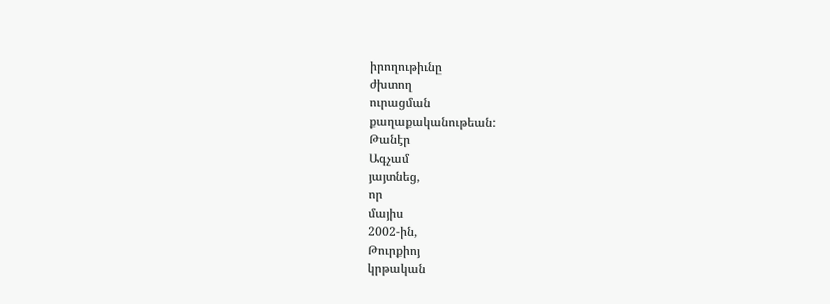իրողութիւնը
ժխտող
ուրացման
քաղաքականութեան:
Թանէր
Ագչամ
յայտնեց,
որ
մայիս
2002-ին,
Թուրքիոյ
կրթական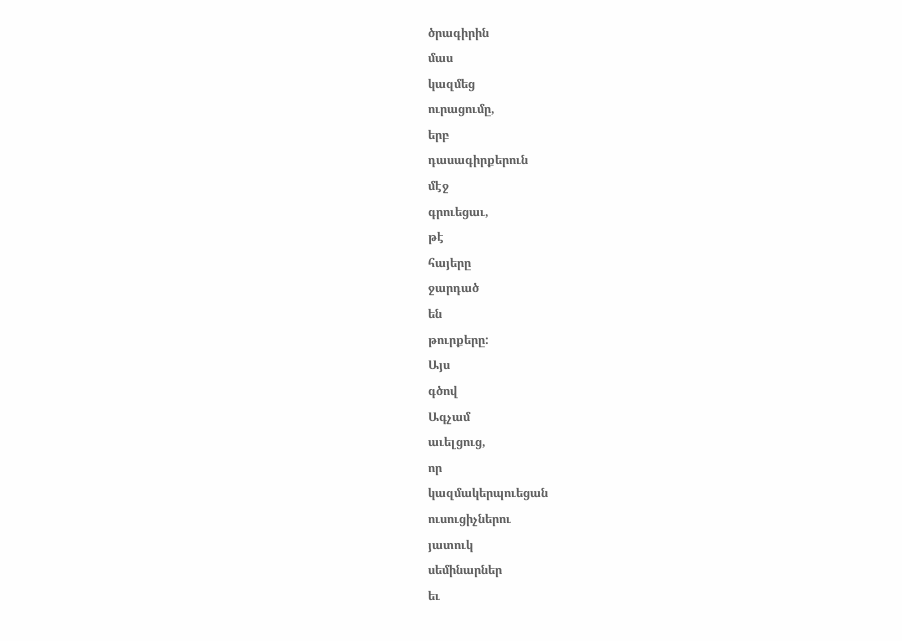ծրագիրին
մաս
կազմեց
ուրացումը,
երբ
դասագիրքերուն
մէջ
գրուեցաւ,
թէ
հայերը
ջարդած
են
թուրքերը:
Այս
գծով
Ագչամ
աւելցուց,
որ
կազմակերպուեցան
ուսուցիչներու
յատուկ
սեմինարներ
եւ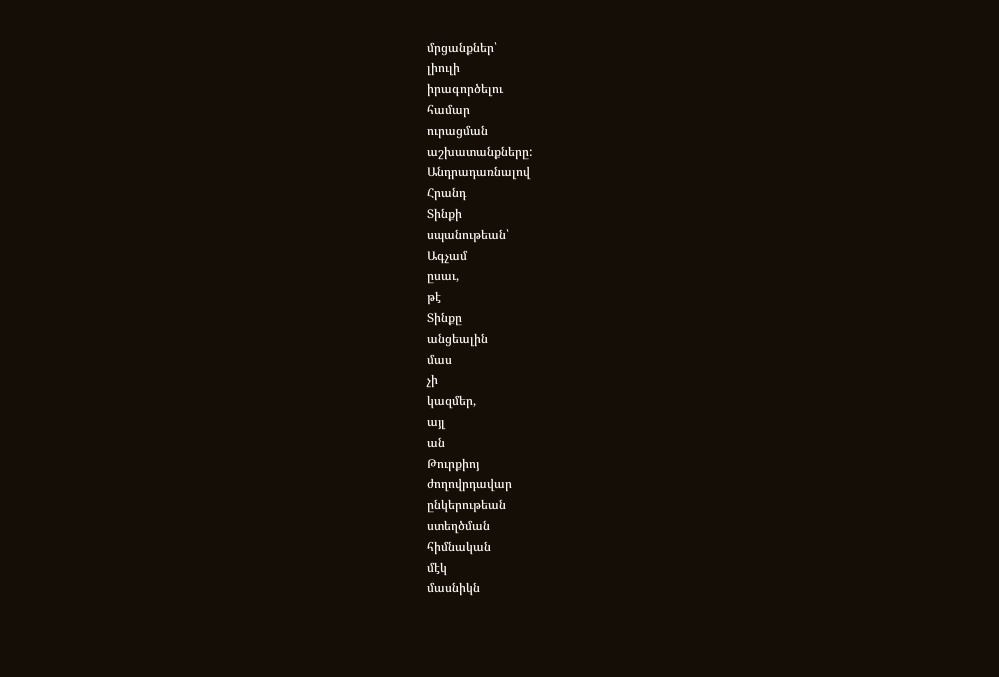մրցանքներ՝
լիուլի
իրագործելու
համար
ուրացման
աշխատանքները:
Անդրադառնալով
Հրանդ
Տինքի
սպանութեան՝
Ագչամ
ըսաւ,
թէ
Տինքը
անցեալին
մաս
չի
կազմեր,
այլ
ան
Թուրքիոյ
ժողովրդավար
ընկերութեան
ստեղծման
հիմնական
մէկ
մասնիկն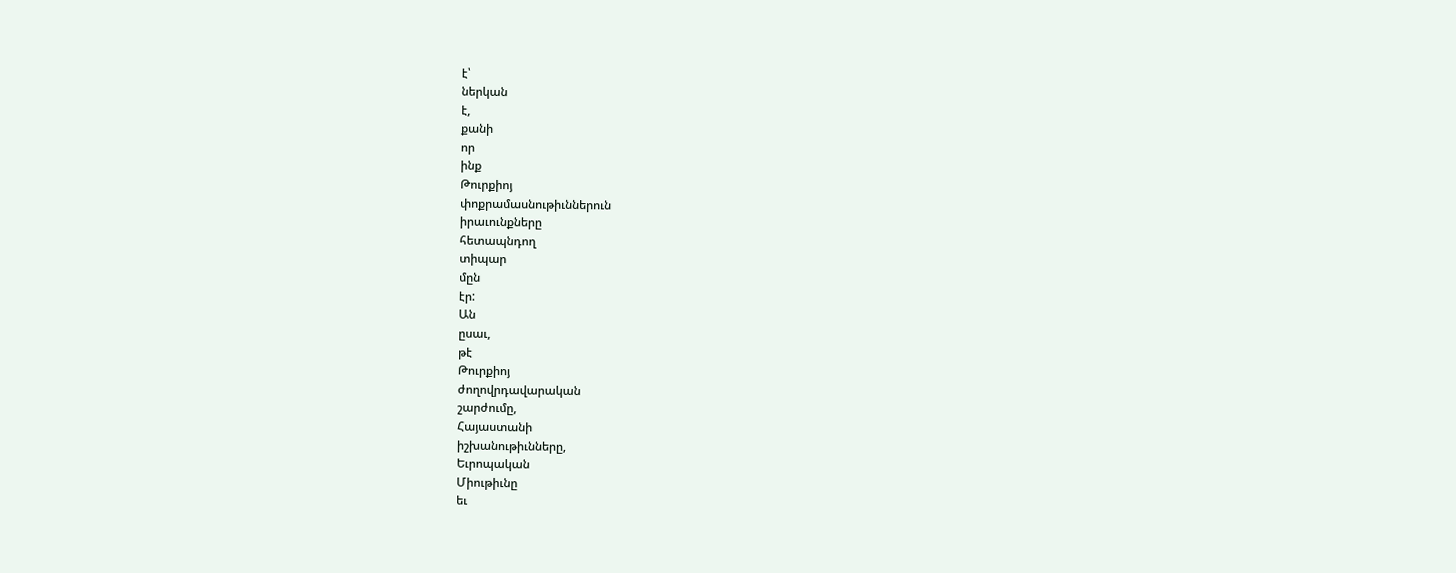է՝
ներկան
է,
քանի
որ
ինք
Թուրքիոյ
փոքրամասնութիւններուն
իրաւունքները
հետապնդող
տիպար
մըն
էր:
Ան
ըսաւ,
թէ
Թուրքիոյ
ժողովրդավարական
շարժումը,
Հայաստանի
իշխանութիւնները,
Եւրոպական
Միութիւնը
եւ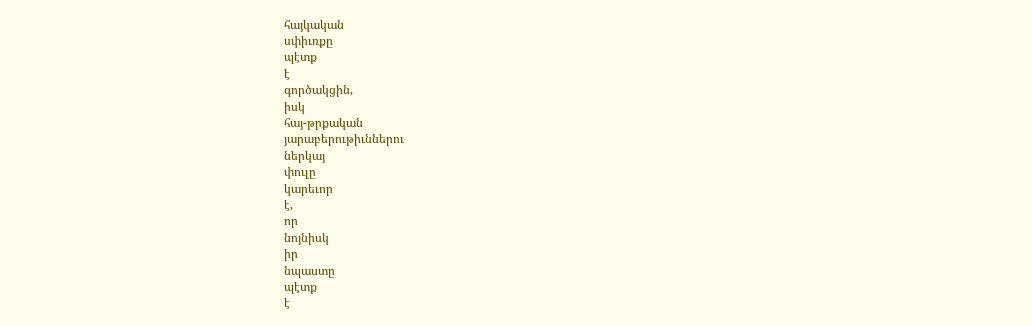հայկական
սփիւռքը
պէտք
է
գործակցին,
իսկ
հայ-թրքական
յարաբերութիւններու
ներկայ
փուլը
կարեւոր
է,
որ
նոյնիսկ
իր
նպաստը
պէտք
է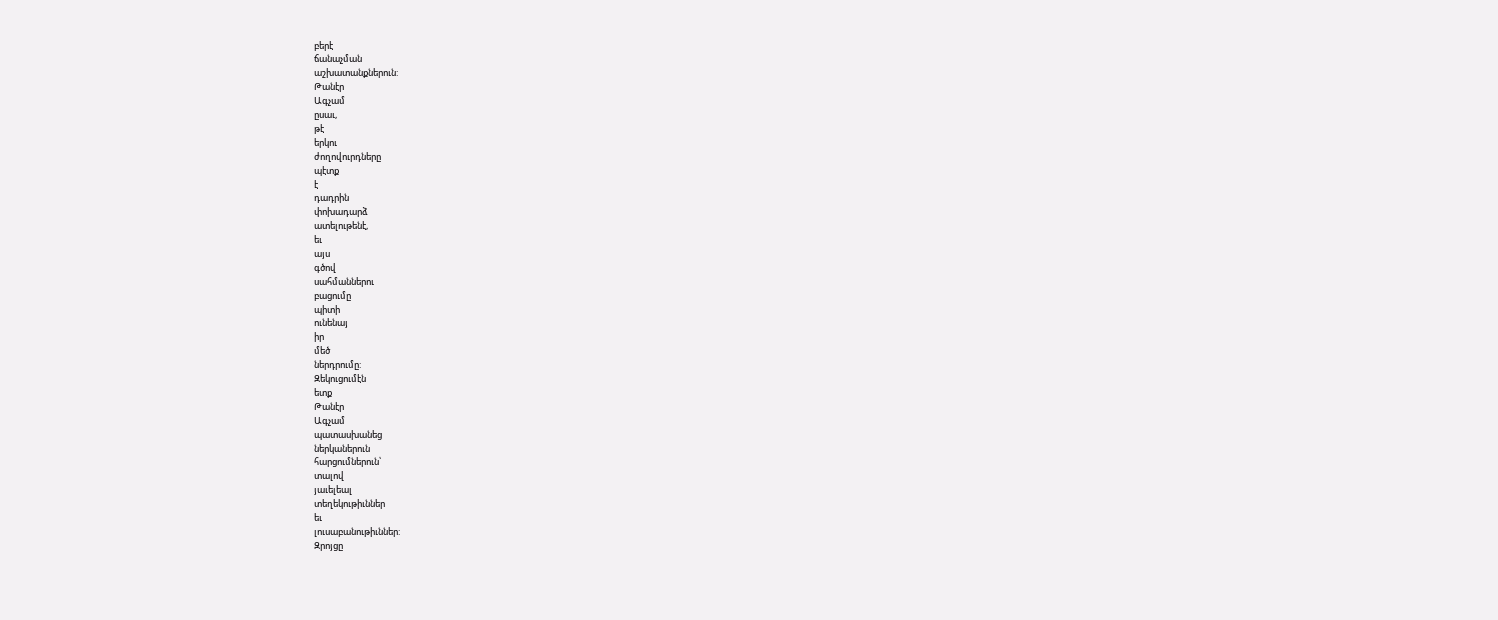բերէ
ճանաչման
աշխատանքներուն:
Թանէր
Ագչամ
ըսաւ,
թէ
երկու
ժողովուրդները
պէտք
է
դադրին
փոխադարձ
ատելութենէ,
եւ
այս
գծով
սահմաններու
բացումը
պիտի
ունենայ
իր
մեծ
ներդրումը:
Զեկուցումէն
ետք
Թանէր
Ագչամ
պատասխանեց
ներկաներուն
հարցումներուն՝
տալով
յաւելեալ
տեղեկութիւններ
եւ
լուսաբանութիւններ:
Զրոյցը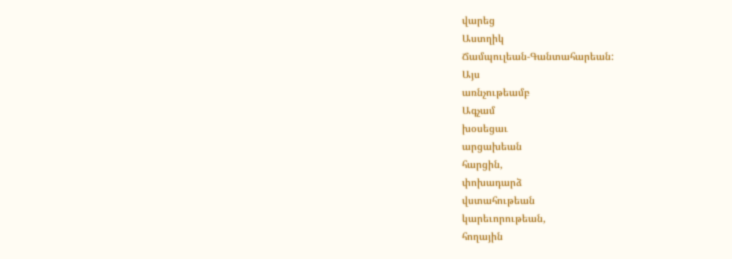վարեց
Աստղիկ
Ճամպուլեան-Գանտահարեան:
Այս
առնչութեամբ
Ագչամ
խօսեցաւ
արցախեան
հարցին,
փոխադարձ
վստահութեան
կարեւորութեան,
հողային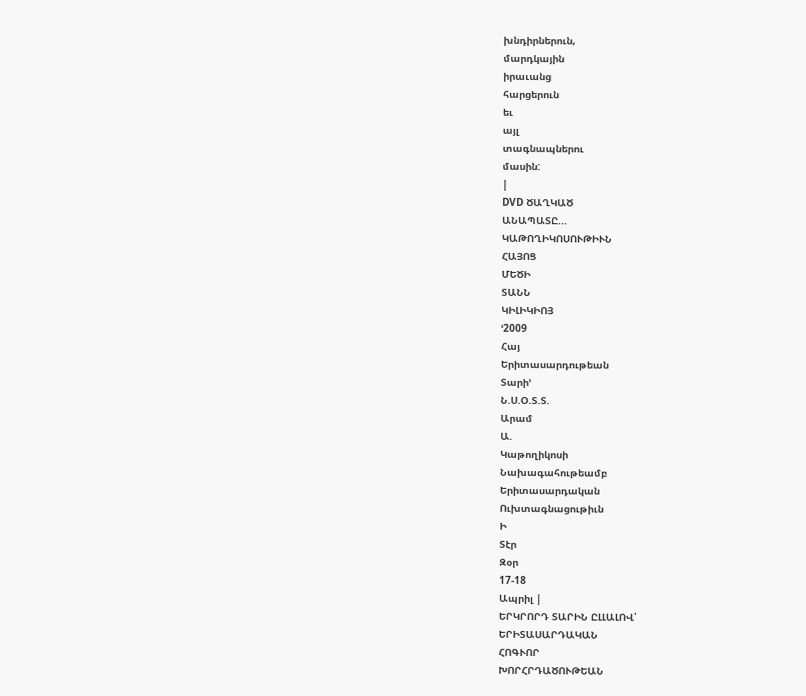խնդիրներուն,
մարդկային
իրաւանց
հարցերուն
եւ
այլ
տագնապներու
մասին:
|
DVD ԾԱՂԿԱԾ
ԱՆԱՊԱՏԸ...
ԿԱԹՈՂԻԿՈՍՈՒԹԻՒՆ
ՀԱՅՈՑ
ՄԵԾԻ
ՏԱՆՆ
ԿԻԼԻԿԻՈՅ
ՙ2009
Հայ
Երիտասարդութեան
Տարի՚
Ն.Ս.Օ.Տ.Տ.
Արամ
Ա.
Կաթողիկոսի
Նախագահութեամբ
Երիտասարդական
Ուխտագնացութիւն
Ի
Տէր
Զօր
17-18
Ապրիլ |
ԵՐԿՐՈՐԴ ՏԱՐԻՆ ԸԼԼԱԼՈՎ՝
ԵՐԻՏԱՍԱՐԴԱԿԱՆ
ՀՈԳՒՈՐ
ԽՈՐՀՐԴԱԾՈՒԹԵԱՆ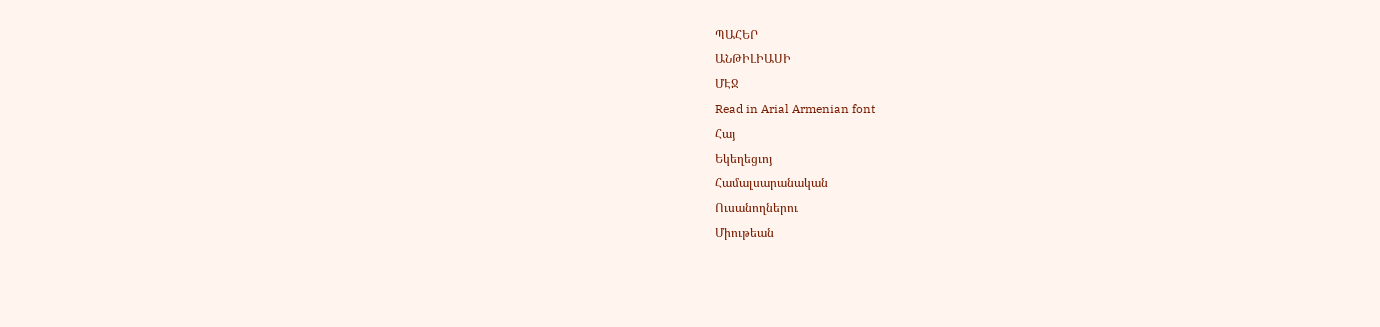ՊԱՀԵՐ
ԱՆԹԻԼԻԱՍԻ
ՄԷՋ
Read in Arial Armenian font
Հայ
Եկեղեցւոյ
Համալսարանական
Ուսանողներու
Միութեան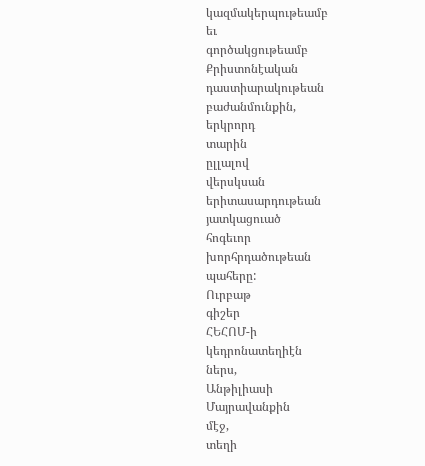կազմակերպութեամբ
եւ
գործակցութեամբ
Քրիստոնէական
դաստիարակութեան
բաժանմունքին,
երկրորդ
տարին
ըլլալով
վերսկսան
երիտասարդութեան
յատկացուած
հոգեւոր
խորհրդածութեան
պահերը:
Ուրբաթ
գիշեր
ՀԵՀՈՄ-ի
կեդրոնատեղիէն
ներս,
Անթիլիասի
Մայրավանքին
մէջ,
տեղի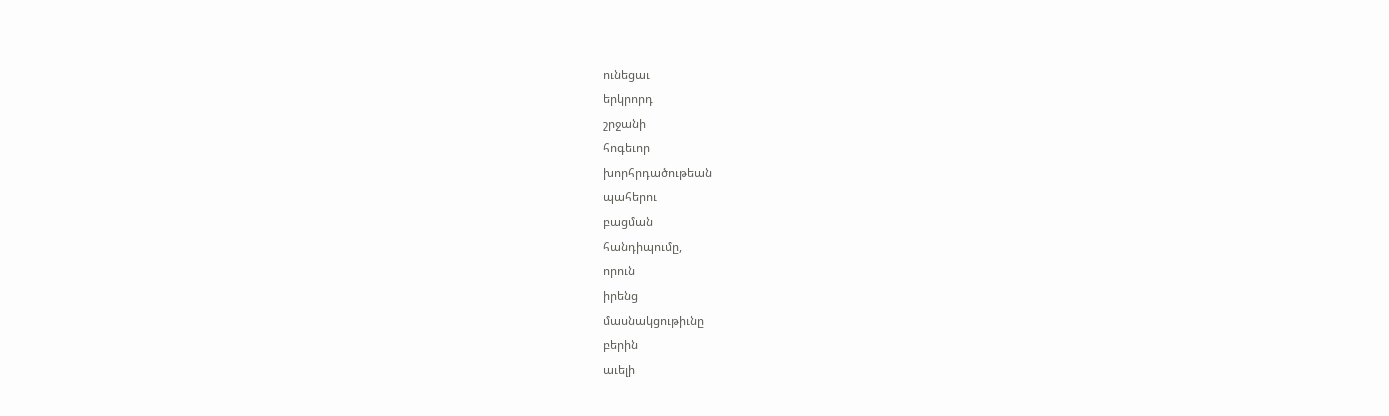ունեցաւ
երկրորդ
շրջանի
հոգեւոր
խորհրդածութեան
պահերու
բացման
հանդիպումը,
որուն
իրենց
մասնակցութիւնը
բերին
աւելի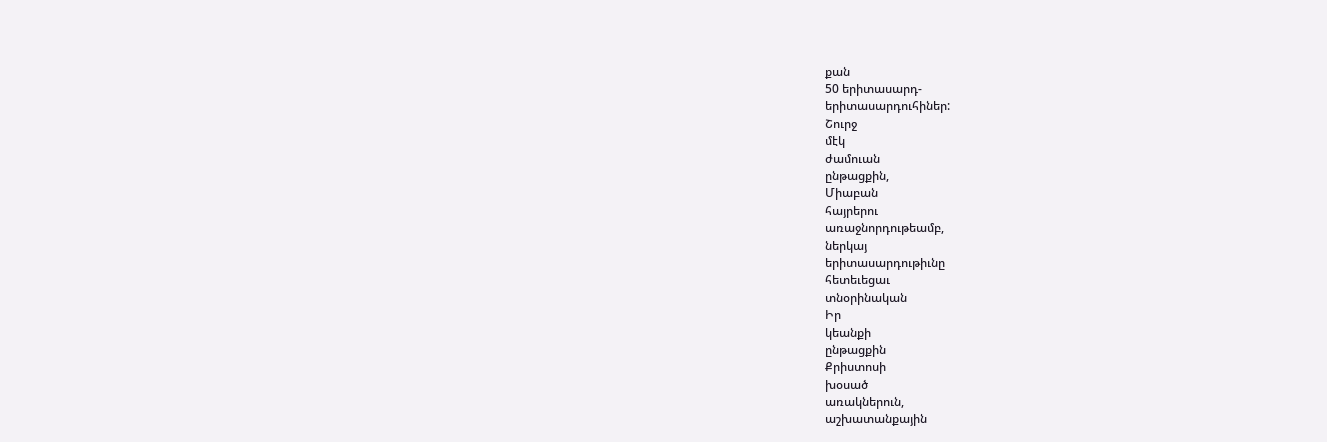քան
50 երիտասարդ-
երիտասարդուհիներ:
Շուրջ
մէկ
ժամուան
ընթացքին,
Միաբան
հայրերու
առաջնորդութեամբ,
ներկայ
երիտասարդութիւնը
հետեւեցաւ
տնօրինական
Իր
կեանքի
ընթացքին
Քրիստոսի
խօսած
առակներուն,
աշխատանքային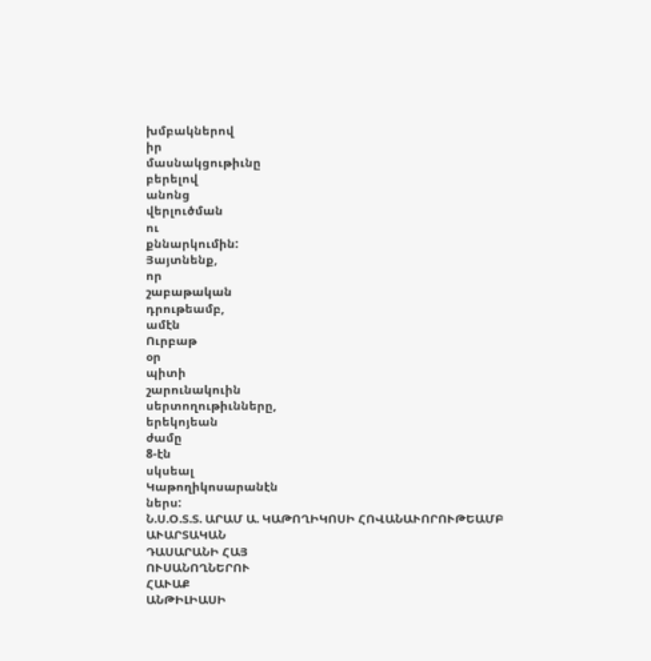խմբակներով
իր
մասնակցութիւնը
բերելով
անոնց
վերլուծման
ու
քննարկումին:
Յայտնենք,
որ
շաբաթական
դրութեամբ,
ամէն
Ուրբաթ
օր
պիտի
շարունակուին
սերտողութիւնները,
երեկոյեան
ժամը
8-էն
սկսեալ
Կաթողիկոսարանէն
ներս:
Ն.Ս.Օ.Տ.Տ. ԱՐԱՄ Ա. ԿԱԹՈՂԻԿՈՍԻ ՀՈՎԱՆԱՒՈՐՈՒԹԵԱՄԲ
ԱՒԱՐՏԱԿԱՆ
ԴԱՍԱՐԱՆԻ ՀԱՅ
ՈՒՍԱՆՈՂՆԵՐՈՒ
ՀԱՒԱՔ
ԱՆԹԻԼԻԱՍԻ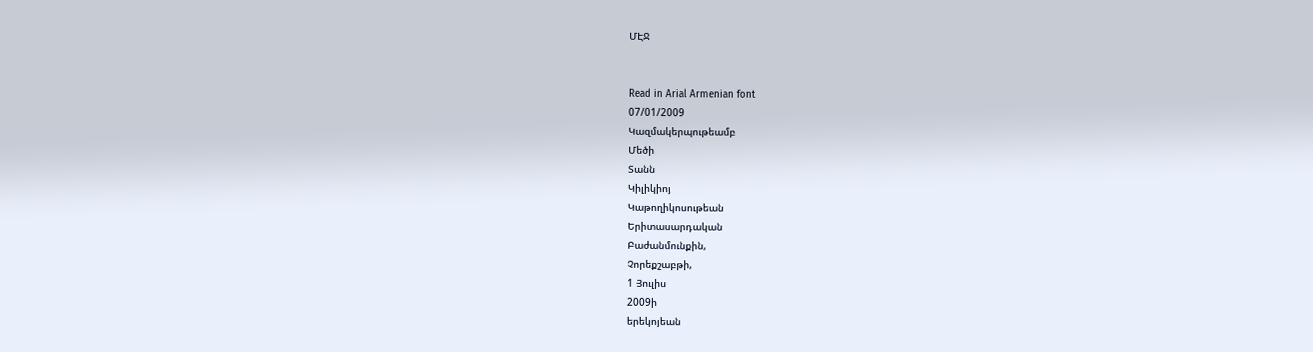ՄԷՋ


Read in Arial Armenian font
07/01/2009
Կազմակերպութեամբ
Մեծի
Տանն
Կիլիկիոյ
Կաթողիկոսութեան
Երիտասարդական
Բաժանմունքին,
Չորեքշաբթի,
1 Յուլիս
2009ի
երեկոյեան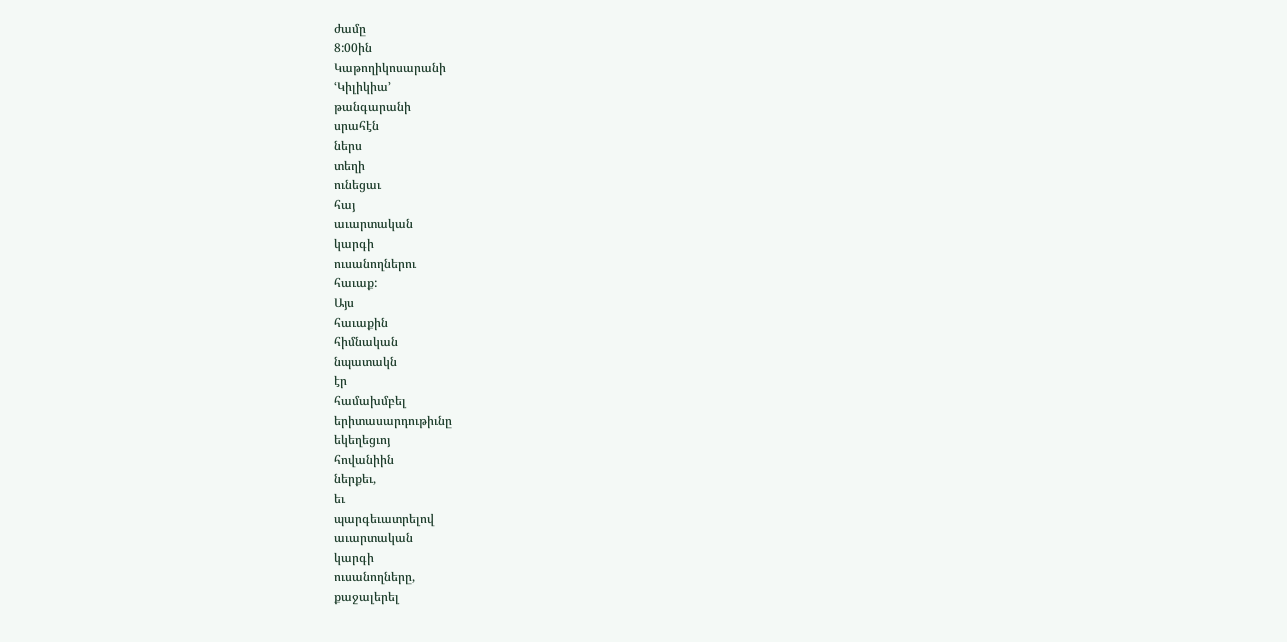ժամը
8:00ին
Կաթողիկոսարանի
ՙԿիլիկիա՚
թանգարանի
սրահէն
ներս
տեղի
ունեցաւ
հայ
աւարտական
կարգի
ուսանողներու
հաւաք:
Այս
հաւաքին
հիմնական
նպատակն
էր
համախմբել
երիտասարդութիւնը
եկեղեցւոյ
հովանիին
ներքեւ,
եւ
պարգեւատրելով
աւարտական
կարգի
ուսանողները,
քաջալերել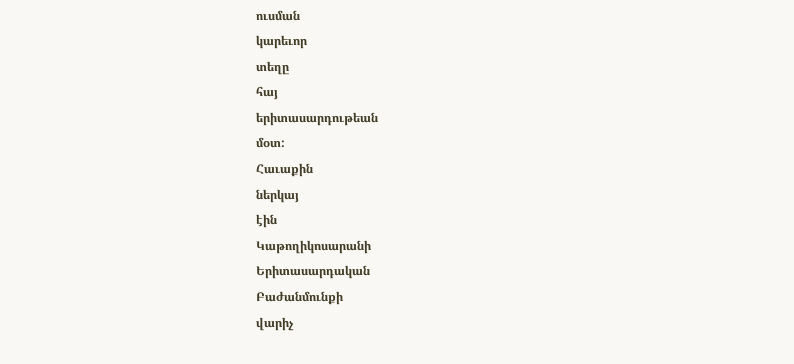ուսման
կարեւոր
տեղը
հայ
երիտասարդութեան
մօտ:
Հաւաքին
ներկայ
էին
Կաթողիկոսարանի
Երիտասարդական
Բաժանմունքի
վարիչ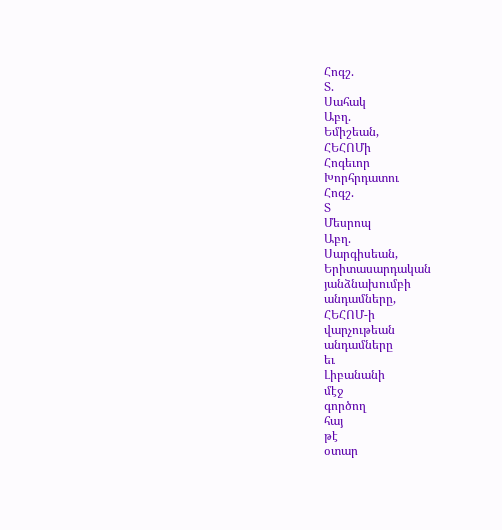Հոգշ.
Տ.
Սահակ
Աբղ.
Եմիշեան,
ՀԵՀՈՄի
Հոգեւոր
Խորհրդատու
Հոգշ.
Տ
Մեսրոպ
Աբղ.
Սարգիսեան,
Երիտասարդական
յանձնախումբի
անդամները,
ՀԵՀՈՄ-ի
վարչութեան
անդամները
եւ
Լիբանանի
մէջ
գործող
հայ
թէ
օտար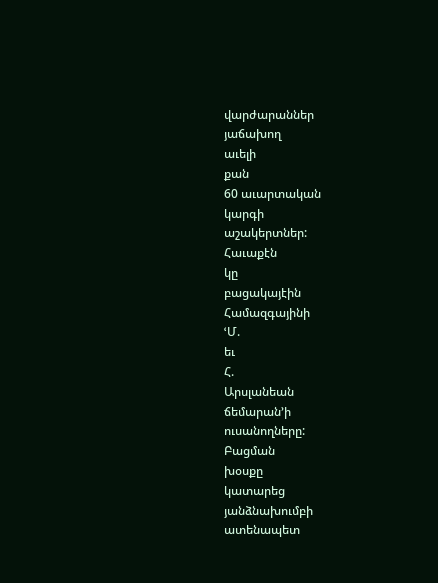վարժարաններ
յաճախող
աւելի
քան
60 աւարտական
կարգի
աշակերտներ:
Հաւաքէն
կը
բացակայէին
Համազգայինի
ՙՄ.
եւ
Հ.
Արսլանեան
ճեմարան՚ի
ուսանողները:
Բացման
խօսքը
կատարեց
յանձնախումբի
ատենապետ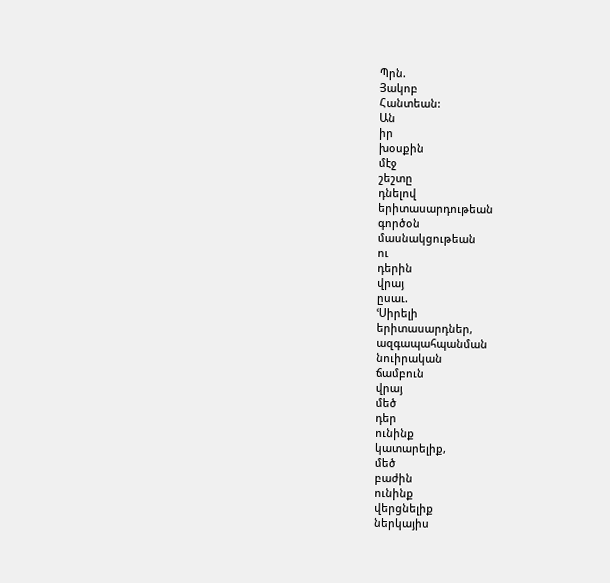Պրն.
Յակոբ
Հանտեան:
Ան
իր
խօսքին
մէջ
շեշտը
դնելով
երիտասարդութեան
գործօն
մասնակցութեան
ու
դերին
վրայ
ըսաւ.
ՙՍիրելի
երիտասարդներ,
ազգապահպանման
նուիրական
ճամբուն
վրայ
մեծ
դեր
ունինք
կատարելիք,
մեծ
բաժին
ունինք
վերցնելիք
ներկայիս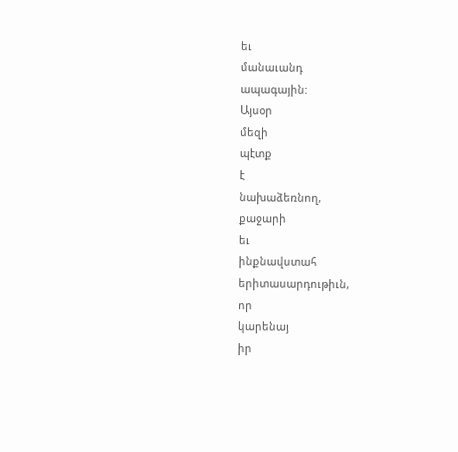եւ
մանաւանդ
ապագային:
Այսօր
մեզի
պէտք
է
նախաձեռնող,
քաջարի
եւ
ինքնավստահ
երիտասարդութիւն,
որ
կարենայ
իր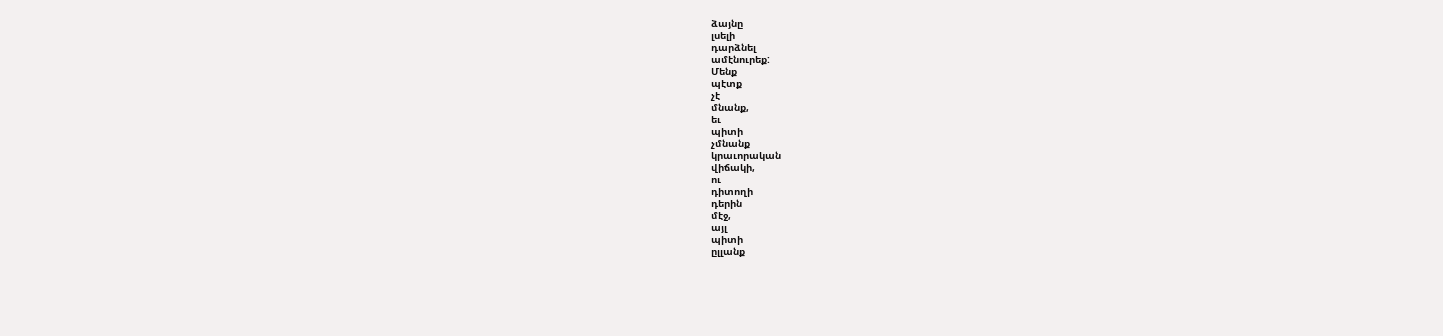ձայնը
լսելի
դարձնել
ամէնուրեք:
Մենք
պէտք
չէ
մնանք,
եւ
պիտի
չմնանք
կրաւորական
վիճակի,
ու
դիտողի
դերին
մէջ,
այլ
պիտի
ըլլանք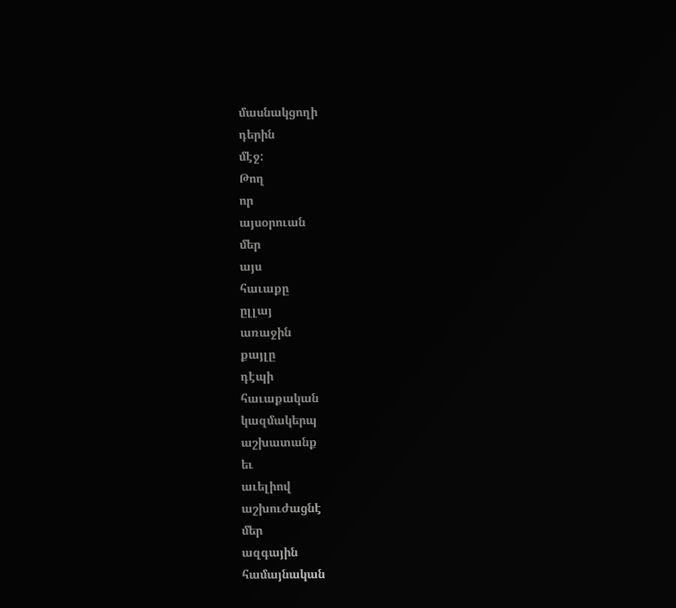մասնակցողի
դերին
մէջ:
Թող
որ
այսօրուան
մեր
այս
հաւաքը
ըլլայ
առաջին
քայլը
դէպի
հաւաքական
կազմակերպ
աշխատանք
եւ
աւելիով
աշխուժացնէ
մեր
ազգային
համայնական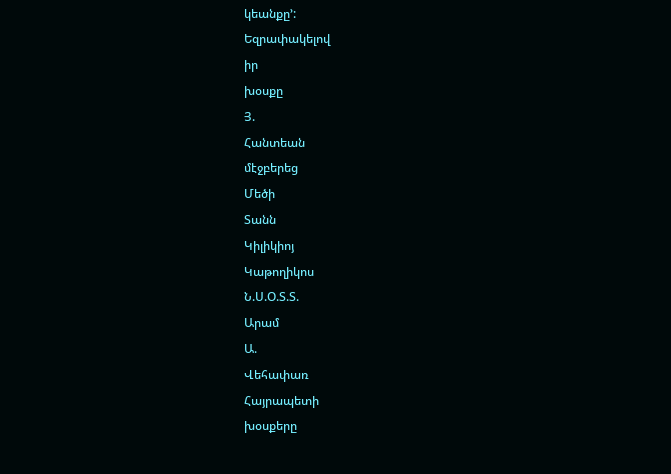կեանքը՚:
Եզրափակելով
իր
խօսքը
Յ.
Հանտեան
մէջբերեց
Մեծի
Տանն
Կիլիկիոյ
Կաթողիկոս
Ն.Ս.Օ.Տ.Տ.
Արամ
Ա.
Վեհափառ
Հայրապետի
խօսքերը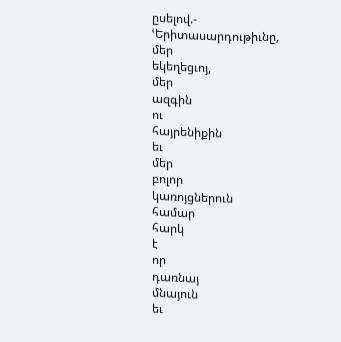ըսելով.-
ՙԵրիտասարդութիւնը,
մեր
եկեղեցւոյ,
մեր
ազգին
ու
հայրենիքին
եւ
մեր
բոլոր
կառոյցներուն
համար
հարկ
է
որ
դառնայ
մնայուն
եւ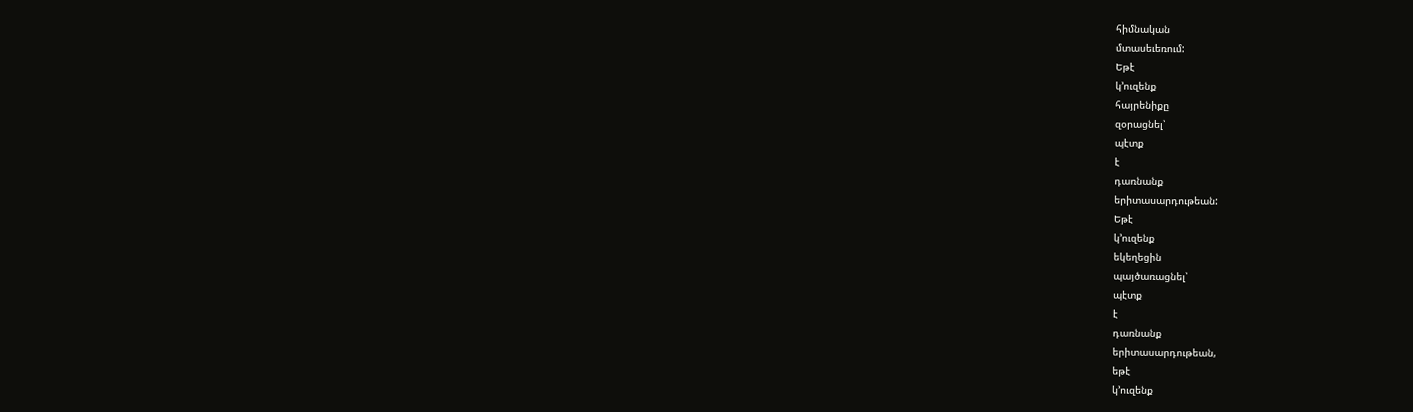հիմնական
մտասեւեռում:
Եթէ
կ’ուզենք
հայրենիքը
զօրացնել՝
պէտք
է
դառնանք
երիտասարդութեան:
Եթէ
կ’ուզենք
եկեղեցին
պայծառացնել՝
պէտք
է
դառնանք
երիտասարդութեան,
եթէ
կ’ուզենք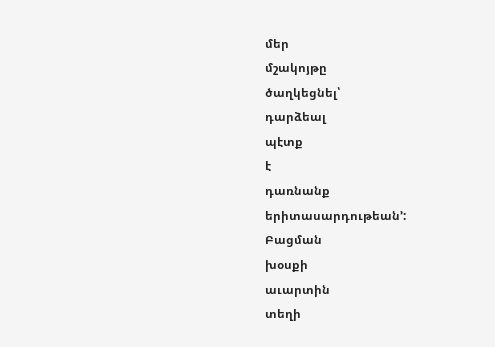մեր
մշակոյթը
ծաղկեցնել՝
դարձեալ
պէտք
է
դառնանք
երիտասարդութեան՚:
Բացման
խօսքի
աւարտին
տեղի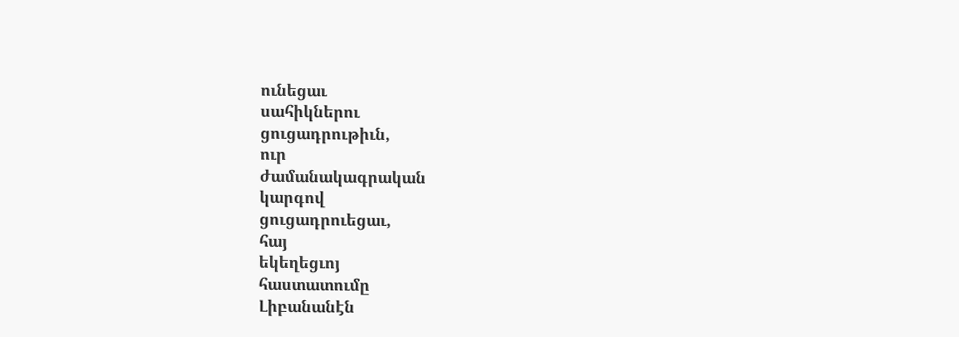ունեցաւ
սահիկներու
ցուցադրութիւն,
ուր
ժամանակագրական
կարգով
ցուցադրուեցաւ,
հայ
եկեղեցւոյ
հաստատումը
Լիբանանէն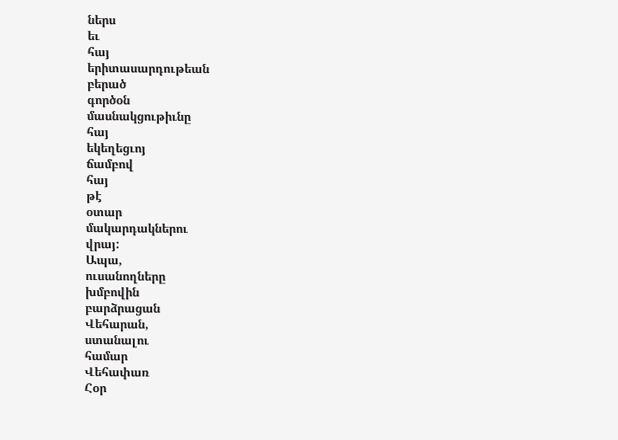ներս
եւ
հայ
երիտասարդութեան
բերած
գործօն
մասնակցութիւնը
հայ
եկեղեցւոյ
ճամբով
հայ
թէ
օտար
մակարդակներու
վրայ:
Ապա,
ուսանողները
խմբովին
բարձրացան
Վեհարան,
ստանալու
համար
Վեհափառ
Հօր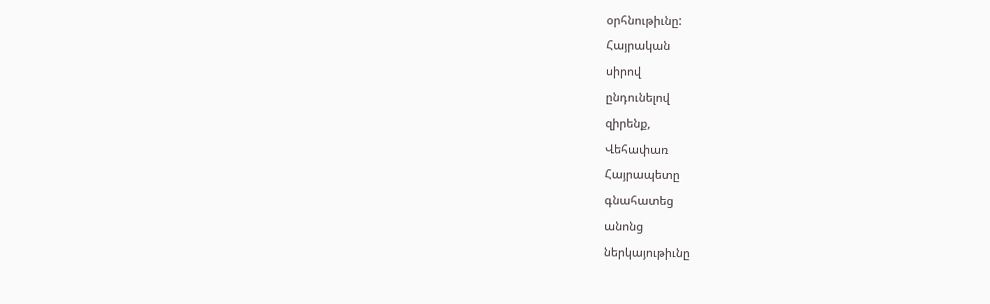օրհնութիւնը:
Հայրական
սիրով
ընդունելով
զիրենք,
Վեհափառ
Հայրապետը
գնահատեց
անոնց
ներկայութիւնը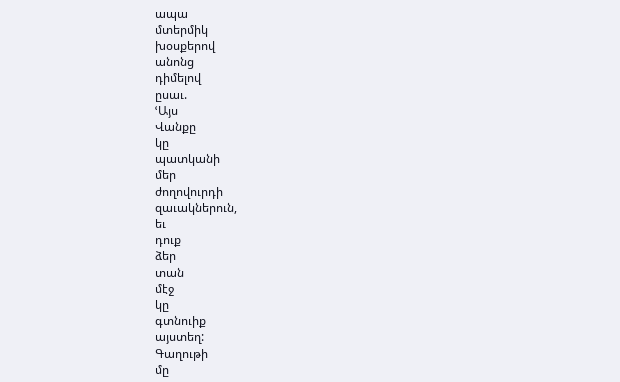ապա
մտերմիկ
խօսքերով
անոնց
դիմելով
ըսաւ.
ՙԱյս
Վանքը
կը
պատկանի
մեր
ժողովուրդի
զաւակներուն,
եւ
դուք
ձեր
տան
մէջ
կը
գտնուիք
այստեղ:
Գաղութի
մը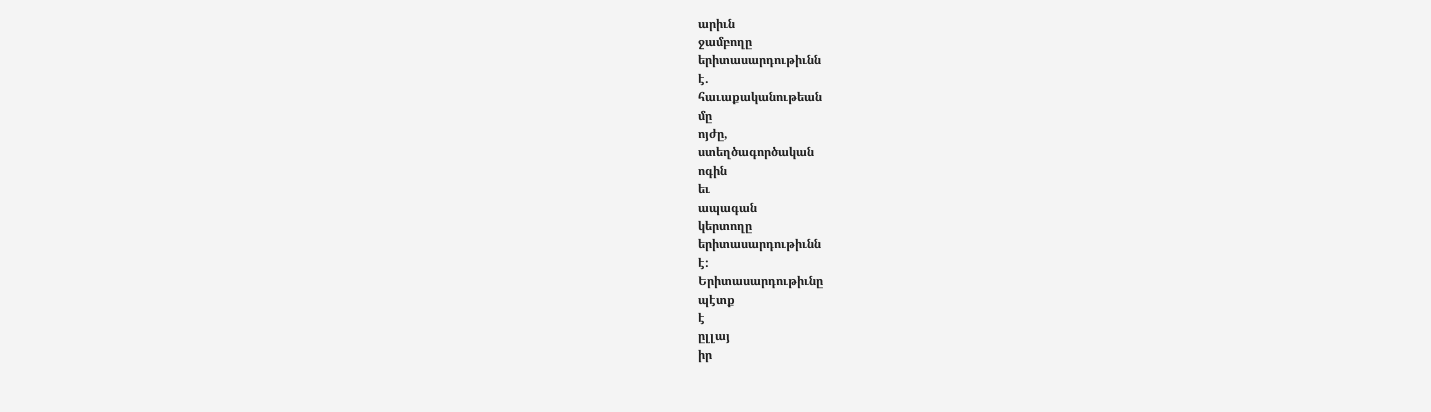արիւն
ջամբողը
երիտասարդութիւնն
է.
հաւաքականութեան
մը
ոյժը,
ստեղծագործական
ոգին
եւ
ապագան
կերտողը
երիտասարդութիւնն
է:
Երիտասարդութիւնը
պէտք
է
ըլլայ
իր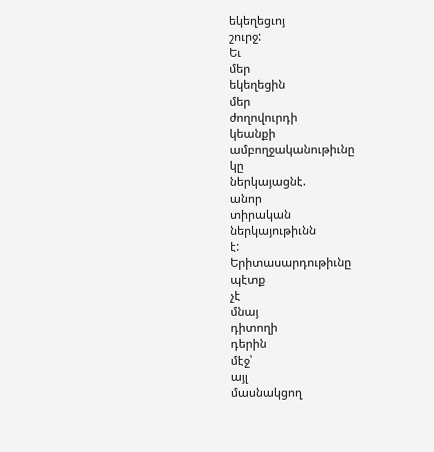եկեղեցւոյ
շուրջ:
Եւ
մեր
եկեղեցին
մեր
ժողովուրդի
կեանքի
ամբողջականութիւնը
կը
ներկայացնէ.
անոր
տիրական
ներկայութիւնն
է:
Երիտասարդութիւնը
պէտք
չէ
մնայ
դիտողի
դերին
մէջ՝
այլ
մասնակցող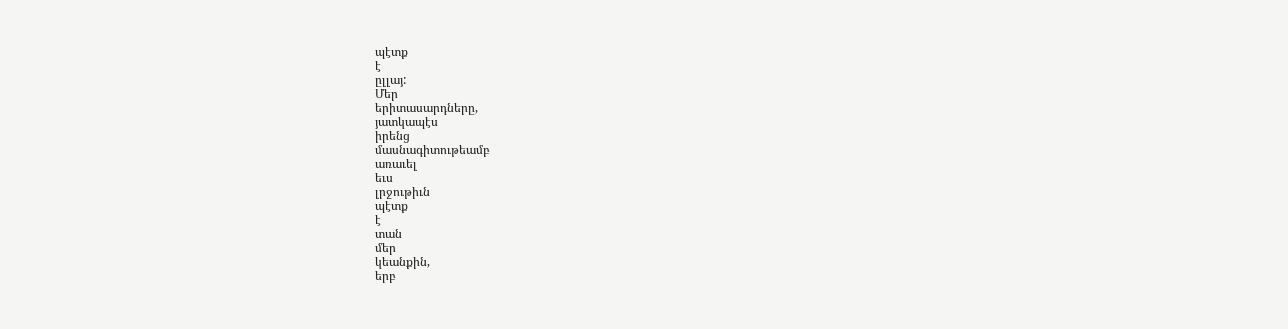պէտք
է
ըլլայ:
Մեր
երիտասարդները,
յատկապէս
իրենց
մասնագիտութեամբ
առաւել
եւս
լրջութիւն
պէտք
է
տան
մեր
կեանքին,
երբ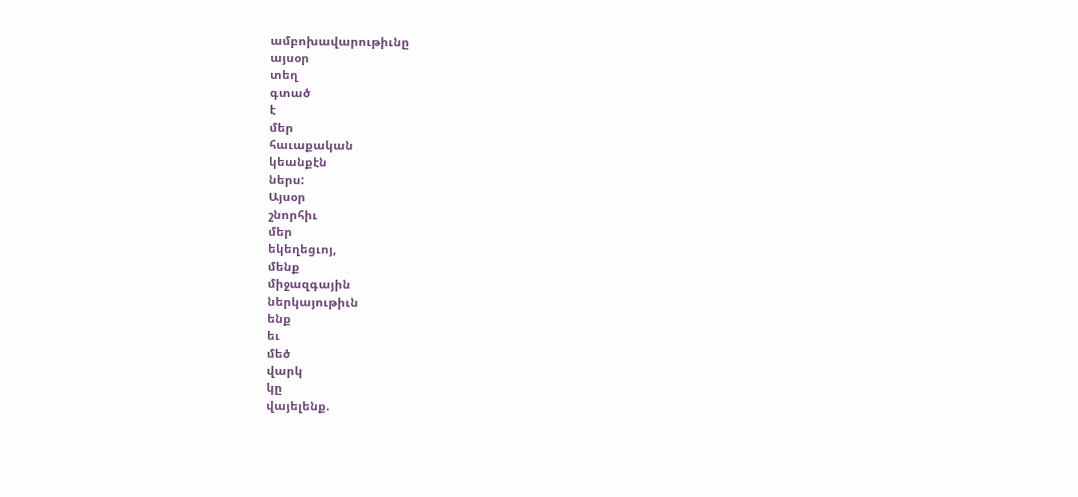ամբոխավարութիւնը
այսօր
տեղ
գտած
է
մեր
հաւաքական
կեանքէն
ներս:
Այսօր
շնորհիւ
մեր
եկեղեցւոյ,
մենք
միջազգային
ներկայութիւն
ենք
եւ
մեծ
վարկ
կը
վայելենք.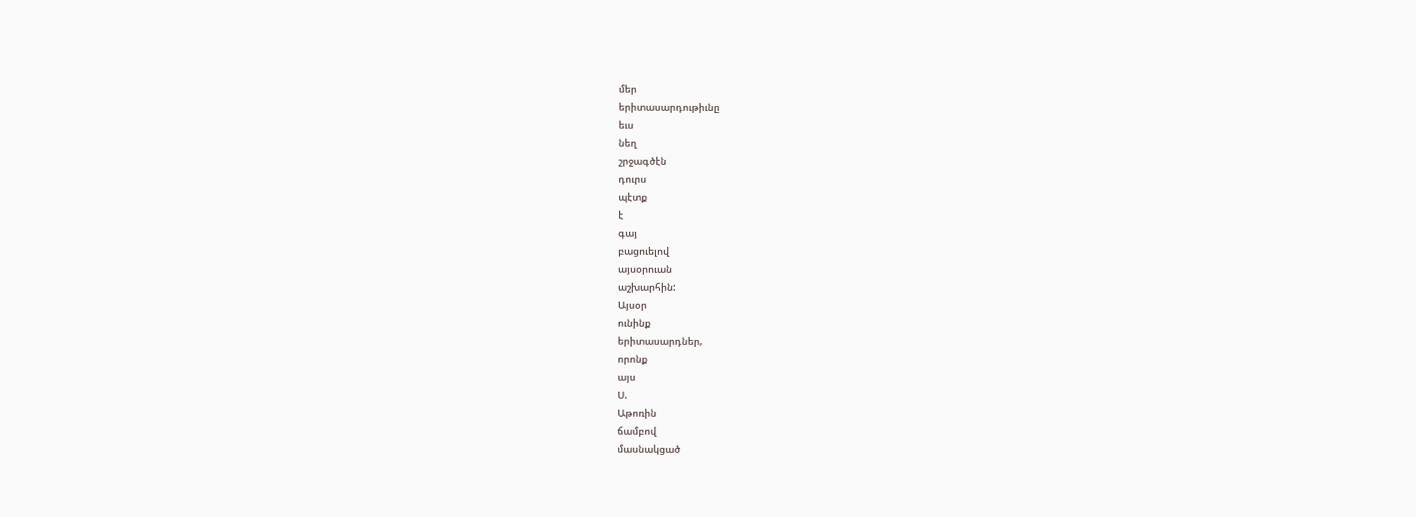մեր
երիտասարդութիւնը
եւս
նեղ
շրջագծէն
դուրս
պէտք
է
գայ
բացուելով
այսօրուան
աշխարհին:
Այսօր
ունինք
երիտասարդներ,
որոնք
այս
Ս.
Աթոռին
ճամբով
մասնակցած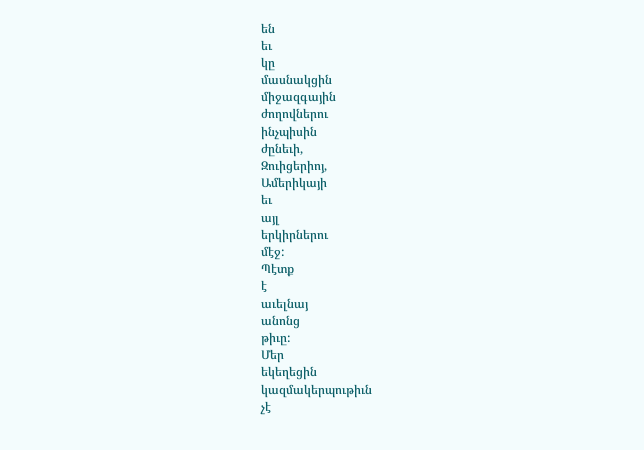են
եւ
կը
մասնակցին
միջազգային
ժողովներու
ինչպիսին
ժընեւի,
Զուիցերիոյ,
Ամերիկայի
եւ
այլ
երկիրներու
մէջ:
Պէտք
է
աւելնայ
անոնց
թիւը:
Մեր
եկեղեցին
կազմակերպութիւն
չէ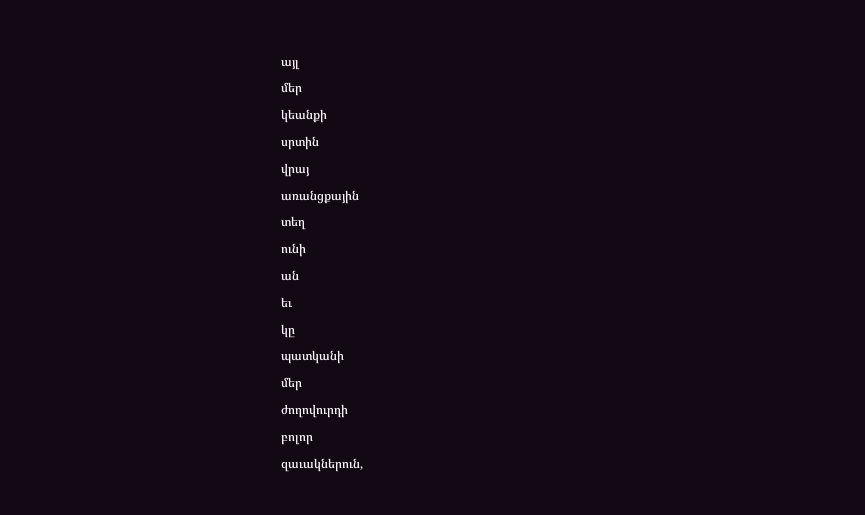այլ
մեր
կեանքի
սրտին
վրայ
առանցքային
տեղ
ունի
ան
եւ
կը
պատկանի
մեր
ժողովուրդի
բոլոր
զաւակներուն,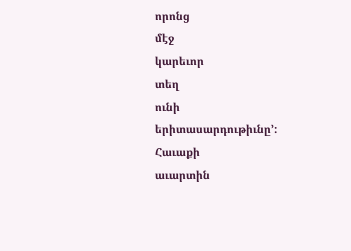որոնց
մէջ
կարեւոր
տեղ
ունի
երիտասարդութիւնը՚:
Հաւաքի
աւարտին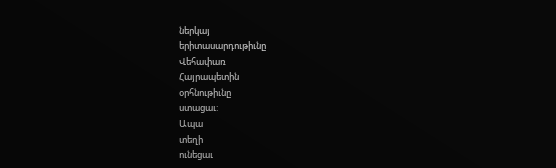ներկայ
երիտասարդութիւնը
Վեհափառ
Հայրապետին
օրհնութիւնը
ստացաւ:
Ապա
տեղի
ունեցաւ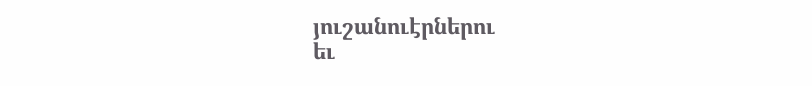յուշանուէրներու
եւ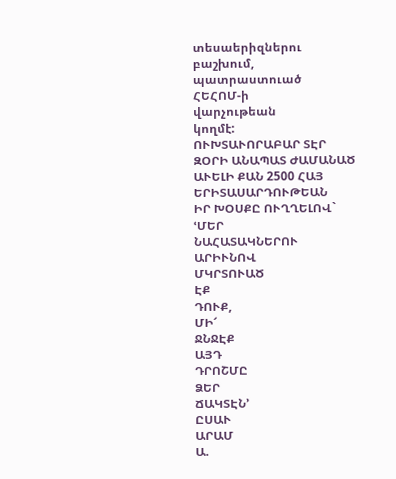տեսաերիզներու
բաշխում,
պատրաստուած
ՀԵՀՈՄ-ի
վարչութեան
կողմէ:
ՈՒԽՏԱՒՈՐԱԲԱՐ ՏԷՐ
ԶՕՐԻ ԱՆԱՊԱՏ ԺԱՄԱՆԱԾ
ԱՒԵԼԻ ՔԱՆ 2500 ՀԱՅ ԵՐԻՏԱՍԱՐԴՈՒԹԵԱՆ
ԻՐ ԽՕՍՔԸ ՈՒՂՂԵԼՈՎ`
ՙՄԵՐ
ՆԱՀԱՏԱԿՆԵՐՈՒ
ԱՐԻՒՆՈՎ
ՄԿՐՏՈՒԱԾ
ԷՔ
ԴՈՒՔ,
ՄԻ՜
ՋՆՋԷՔ
ԱՅԴ
ԴՐՈՇՄԸ
ՁԵՐ
ՃԱԿՏԷՆ՚
ԸՍԱՒ
ԱՐԱՄ
Ա.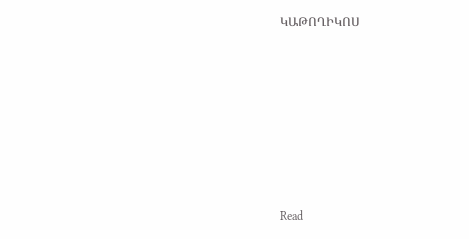ԿԱԹՈՂԻԿՈՍ








Read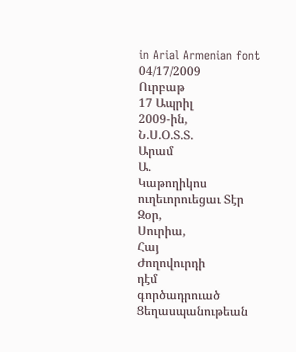in Arial Armenian font
04/17/2009
Ուրբաթ
17 Ապրիլ
2009-ին,
Ն.Ս.Օ.Տ.Տ.
Արամ
Ա.
Կաթողիկոս
ուղեւորուեցաւ Տէր
Զօր,
Սուրիա,
Հայ
Ժողովուրդի
դէմ
գործադրուած
Ցեղասպանութեան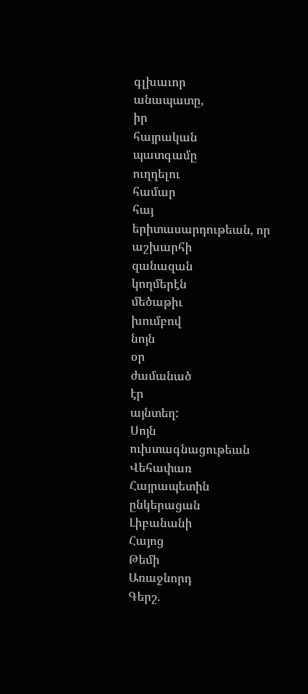գլխաւոր
անապատը,
իր
հայրական
պատգամը
ուղղելու
համար
հայ
երիտասարդութեան, որ
աշխարհի
զանազան
կողմերէն
մեծաթիւ
խումբով
նոյն
օր
ժամանած
էր
այնտեղ:
Սոյն
ուխտագնացութեան
Վեհափառ
Հայրապետին
ընկերացան
Լիբանանի
Հայոց
Թեմի
Առաջնորդ
Գերշ.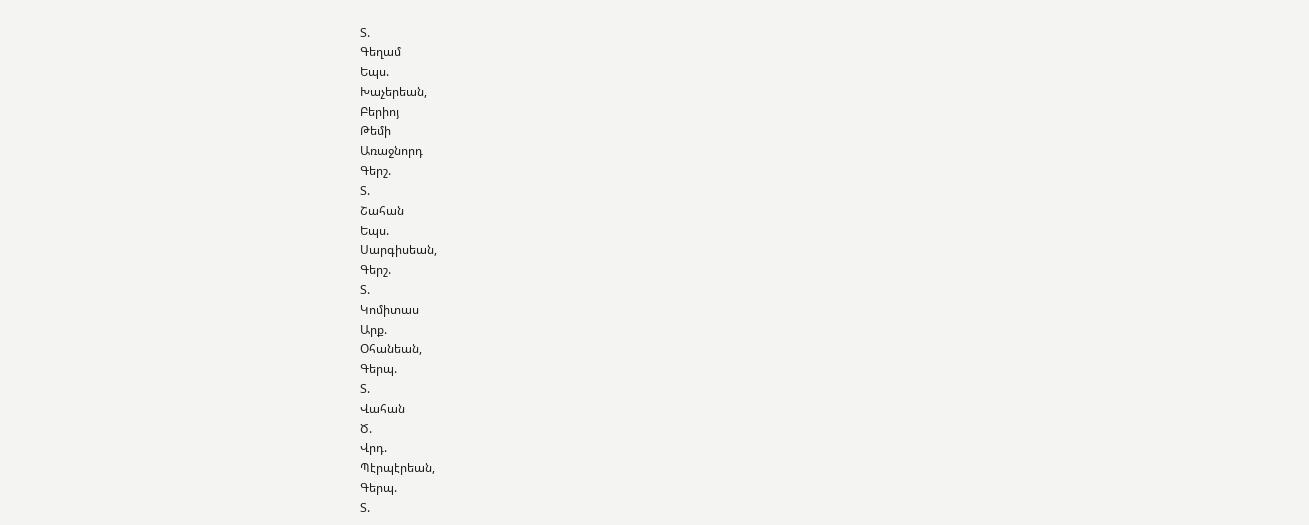Տ.
Գեղամ
Եպս.
Խաչերեան,
Բերիոյ
Թեմի
Առաջնորդ
Գերշ.
Տ.
Շահան
Եպս.
Սարգիսեան,
Գերշ.
Տ.
Կոմիտաս
Արք.
Օհանեան,
Գերպ.
Տ.
Վահան
Ծ.
Վրդ.
Պէրպէրեան,
Գերպ.
Տ.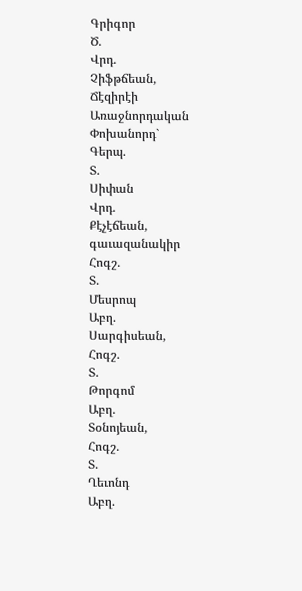Գրիգոր
Ծ.
Վրդ.
Չիֆթճեան,
Ճէզիրէի
Առաջնորդական
Փոխանորդ`
Գերպ.
Տ.
Սիփան
Վրդ.
Քէչէճեան,
գաւազանակիր
Հոգշ.
Տ.
Մեսրոպ
Աբղ.
Սարգիսեան,
Հոգշ.
Տ.
Թորգոմ
Աբղ.
Տօնոյեան,
Հոգշ.
Տ.
Ղեւոնդ
Աբղ.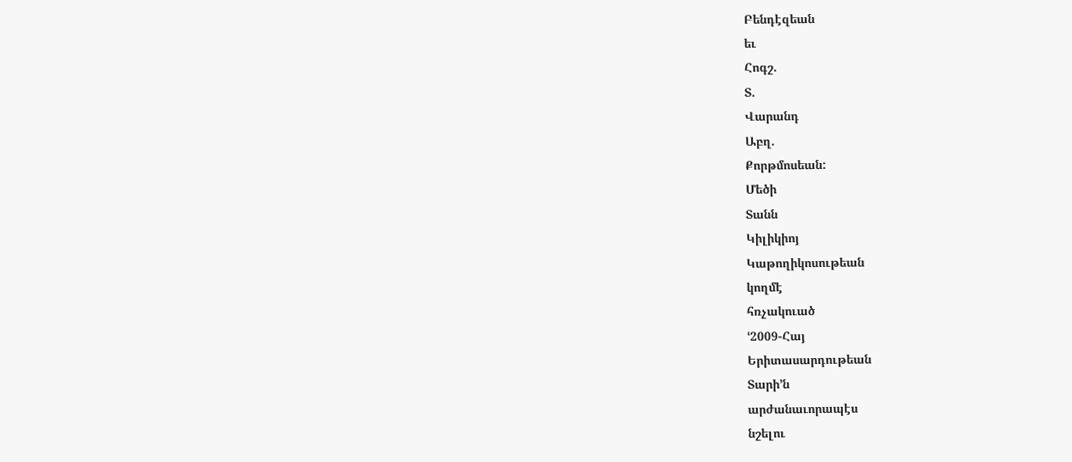Բենդէզեան
եւ
Հոգշ.
Տ.
Վարանդ
Աբղ.
Քորթմոսեան:
Մեծի
Տանն
Կիլիկիոյ
Կաթողիկոսութեան
կողմէ
հռչակուած
ՙ2009-Հայ
Երիտասարդութեան
Տարի՚ն
արժանաւորապէս
նշելու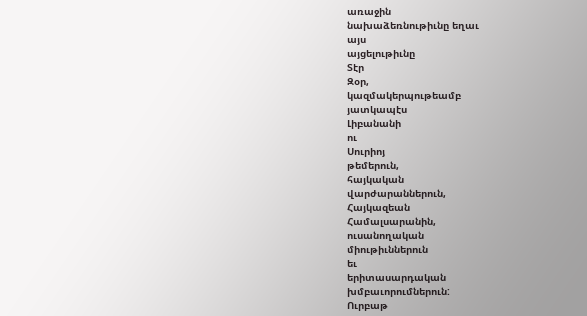առաջին
նախաձեռնութիւնը եղաւ
այս
այցելութիւնը
Տէր
Զօր,
կազմակերպութեամբ
յատկապէս
Լիբանանի
ու
Սուրիոյ
թեմերուն,
հայկական
վարժարաններուն,
Հայկազեան
Համալսարանին,
ուսանողական
միութիւններուն
եւ
երիտասարդական
խմբաւորումներուն:
Ուրբաթ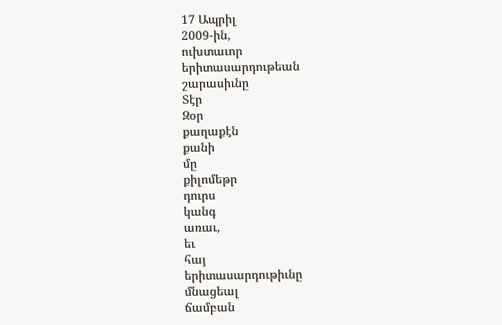17 Ապրիլ
2009-ին,
ուխտաւոր
երիտասարդութեան
շարասիւնը
Տէր
Զօր
քաղաքէն
քանի
մը
քիլոմեթր
դուրս
կանգ
առաւ,
եւ
հայ
երիտասարդութիւնը
մնացեալ
ճամբան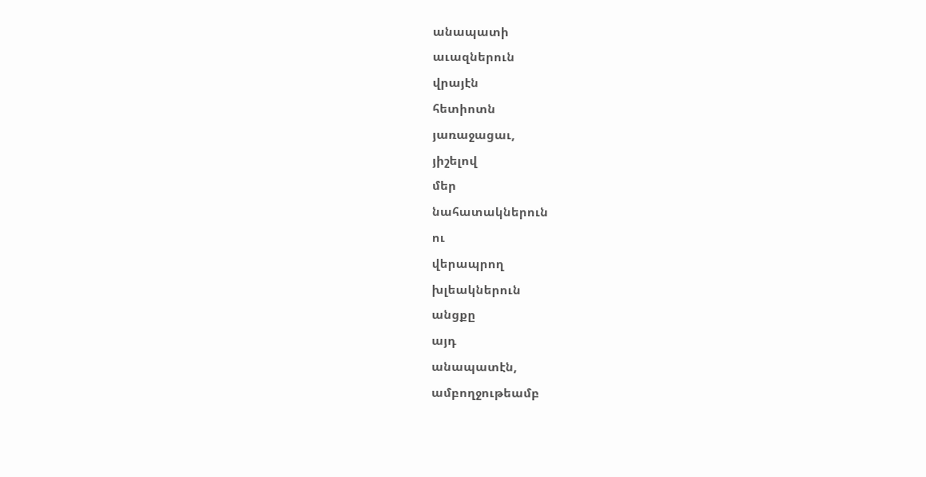անապատի
աւազներուն
վրայէն
հետիոտն
յառաջացաւ,
յիշելով
մեր
նահատակներուն
ու
վերապրող
խլեակներուն
անցքը
այդ
անապատէն,
ամբողջութեամբ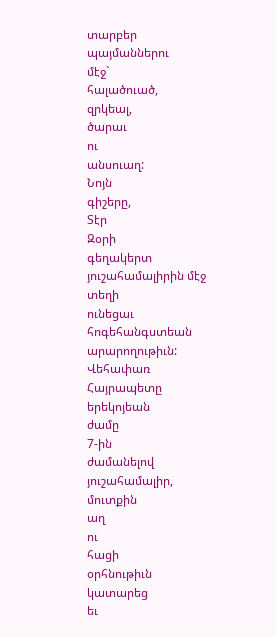տարբեր
պայմաններու
մէջ`
հալածուած,
զրկեալ,
ծարաւ
ու
անսուաղ:
Նոյն
գիշերը,
Տէր
Զօրի
գեղակերտ
յուշահամալիրին մէջ
տեղի
ունեցաւ
հոգեհանգստեան
արարողութիւն:
Վեհափառ
Հայրապետը
երեկոյեան
ժամը
7-ին
ժամանելով
յուշահամալիր,
մուտքին
աղ
ու
հացի
օրհնութիւն
կատարեց
եւ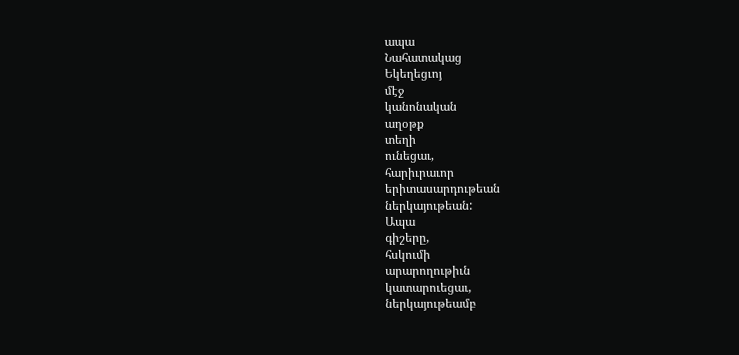ապա
Նահատակաց
Եկեղեցւոյ
մէջ
կանոնական
աղօթք
տեղի
ունեցաւ,
հարիւրաւոր
երիտասարդութեան
ներկայութեան:
Ապա
գիշերը,
հսկումի
արարողութիւն
կատարուեցաւ,
ներկայութեամբ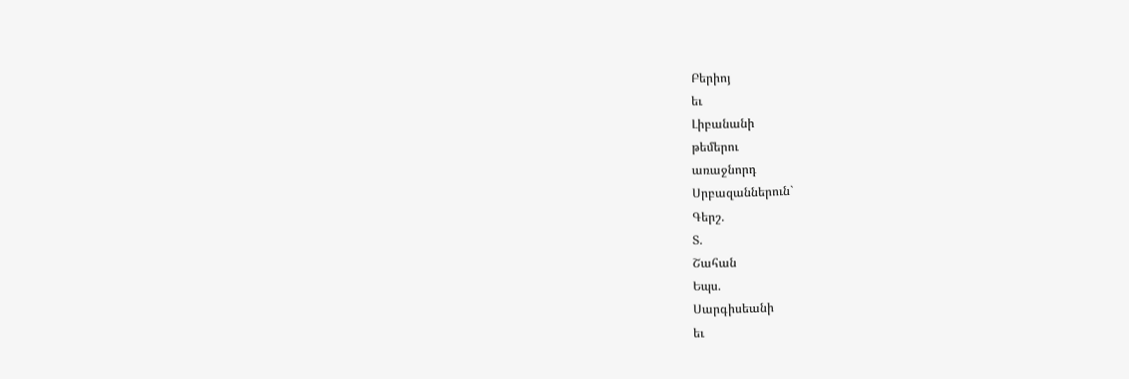Բերիոյ
եւ
Լիբանանի
թեմերու
առաջնորդ
Սրբազաններուն`
Գերշ.
Տ.
Շահան
Եպս.
Սարգիսեանի
եւ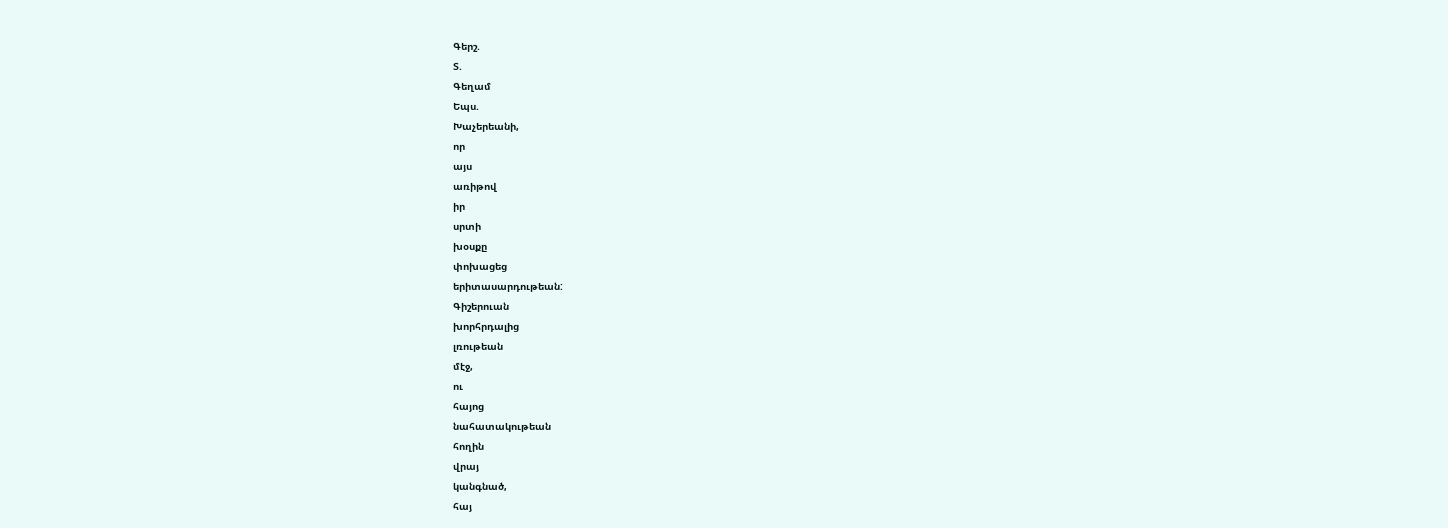Գերշ.
Տ.
Գեղամ
Եպս.
Խաչերեանի,
որ
այս
առիթով
իր
սրտի
խօսքը
փոխացեց
երիտասարդութեան:
Գիշերուան
խորհրդալից
լռութեան
մէջ,
ու
հայոց
նահատակութեան
հողին
վրայ
կանգնած,
հայ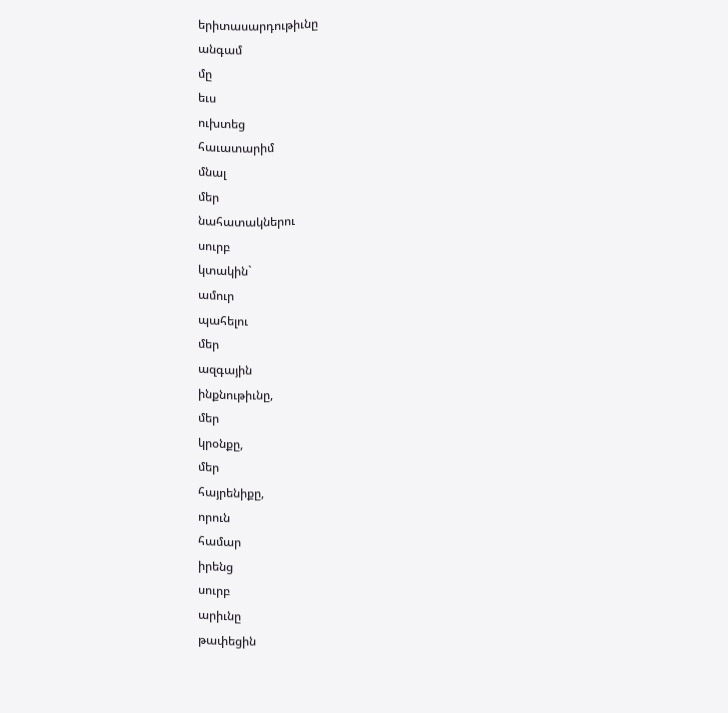երիտասարդութիւնը
անգամ
մը
եւս
ուխտեց
հաւատարիմ
մնալ
մեր
նահատակներու
սուրբ
կտակին`
ամուր
պահելու
մեր
ազգային
ինքնութիւնը,
մեր
կրօնքը,
մեր
հայրենիքը,
որուն
համար
իրենց
սուրբ
արիւնը
թափեցին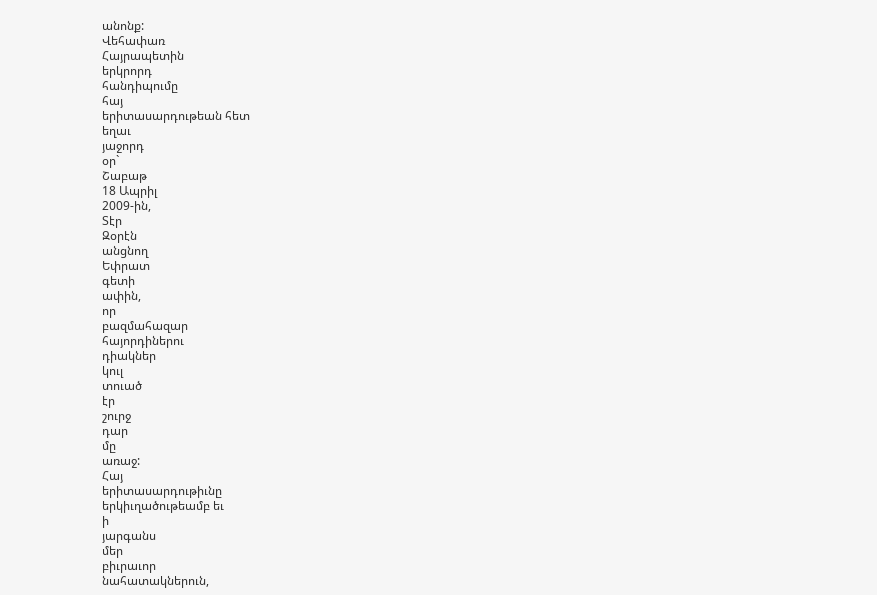անոնք:
Վեհափառ
Հայրապետին
երկրորդ
հանդիպումը
հայ
երիտասարդութեան հետ
եղաւ
յաջորդ
օր`
Շաբաթ
18 Ապրիլ
2009-ին,
Տէր
Զօրէն
անցնող
Եփրատ
գետի
ափին,
որ
բազմահազար
հայորդիներու
դիակներ
կուլ
տուած
էր
շուրջ
դար
մը
առաջ:
Հայ
երիտասարդութիւնը
երկիւղածութեամբ եւ
ի
յարգանս
մեր
բիւրաւոր
նահատակներուն,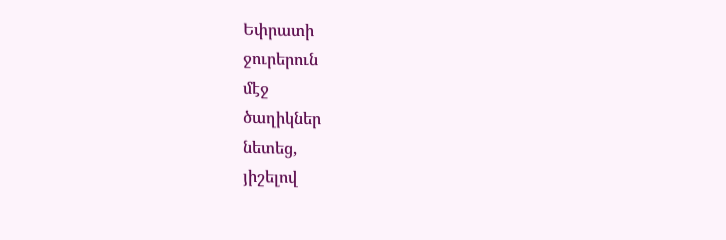Եփրատի
ջուրերուն
մէջ
ծաղիկներ
նետեց,
յիշելով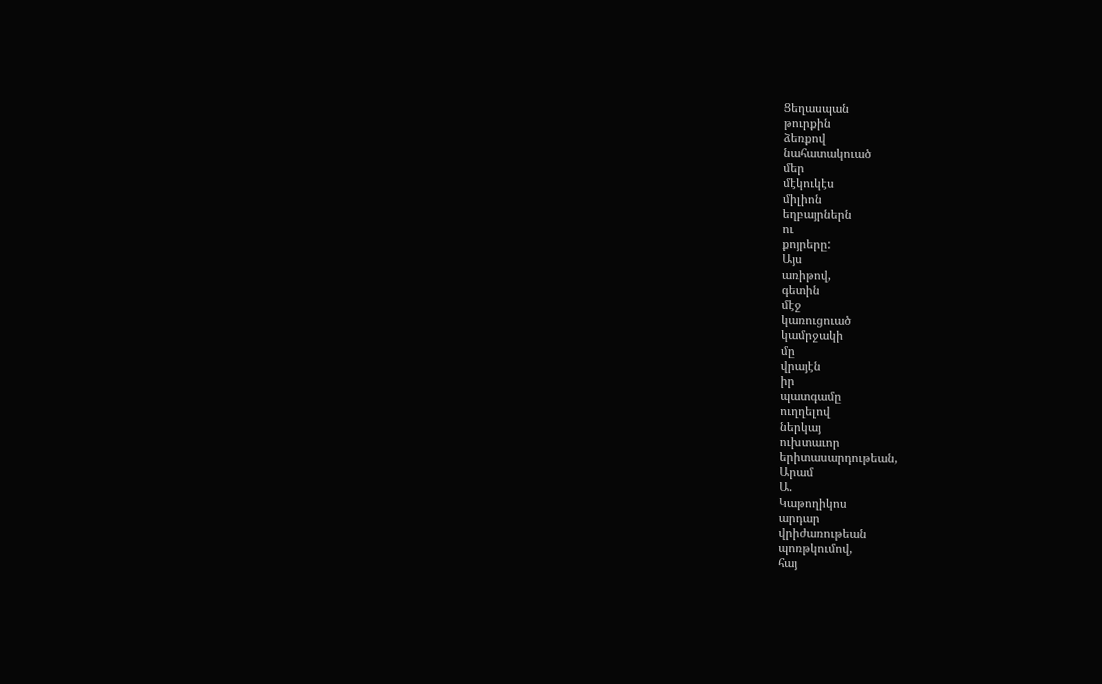Ցեղասպան
թուրքին
ձեռքով
նահատակուած
մեր
մէկուկէս
միլիոն
եղբայրներն
ու
քոյրերը:
Այս
առիթով,
գետին
մէջ
կառուցուած
կամրջակի
մը
վրայէն
իր
պատգամը
ուղղելով
ներկայ
ուխտաւոր
երիտասարդութեան,
Արամ
Ա.
Կաթողիկոս
արդար
վրիժառութեան
պոռթկումով,
հայ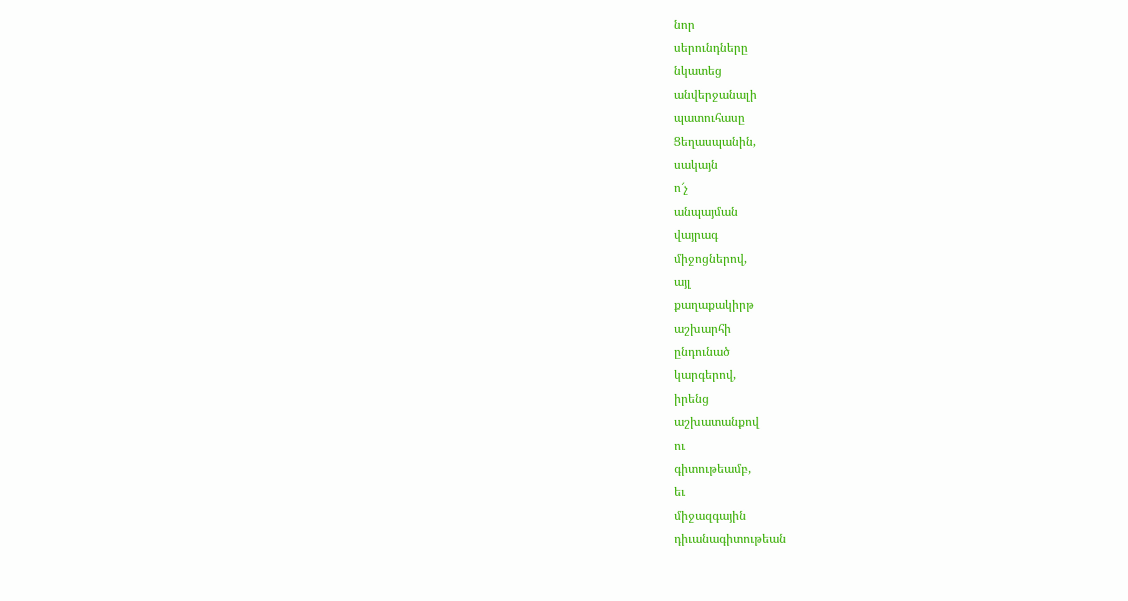նոր
սերունդները
նկատեց
անվերջանալի
պատուհասը
Ցեղասպանին,
սակայն
ո՜չ
անպայման
վայրագ
միջոցներով,
այլ
քաղաքակիրթ
աշխարհի
ընդունած
կարգերով,
իրենց
աշխատանքով
ու
գիտութեամբ,
եւ
միջազգային
դիւանագիտութեան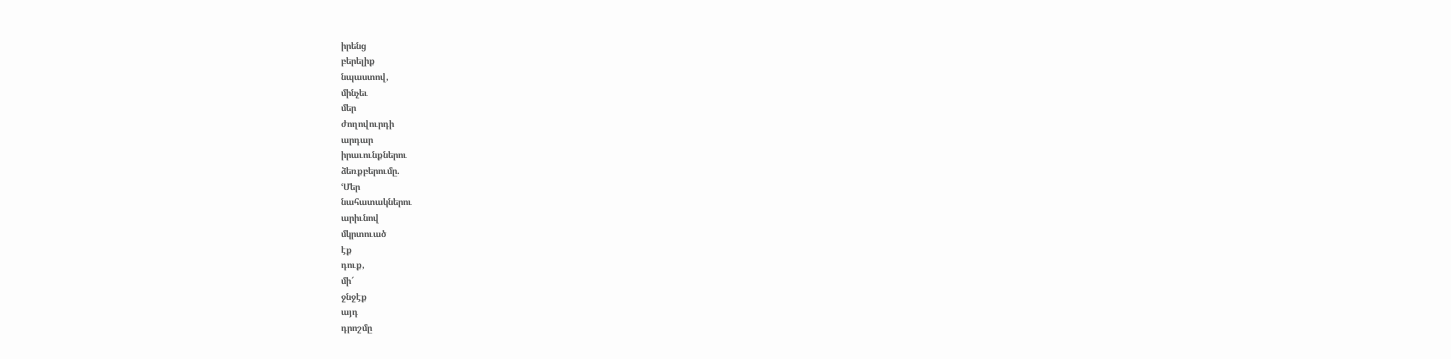իրենց
բերելիք
նպաստով,
մինչեւ
մեր
ժողովուրդի
արդար
իրաւունքներու
ձեռքբերումը.
ՙՄեր
նահատակներու
արիւնով
մկրտուած
էք
դուք,
մի՜
ջնջէք
այդ
դրոշմը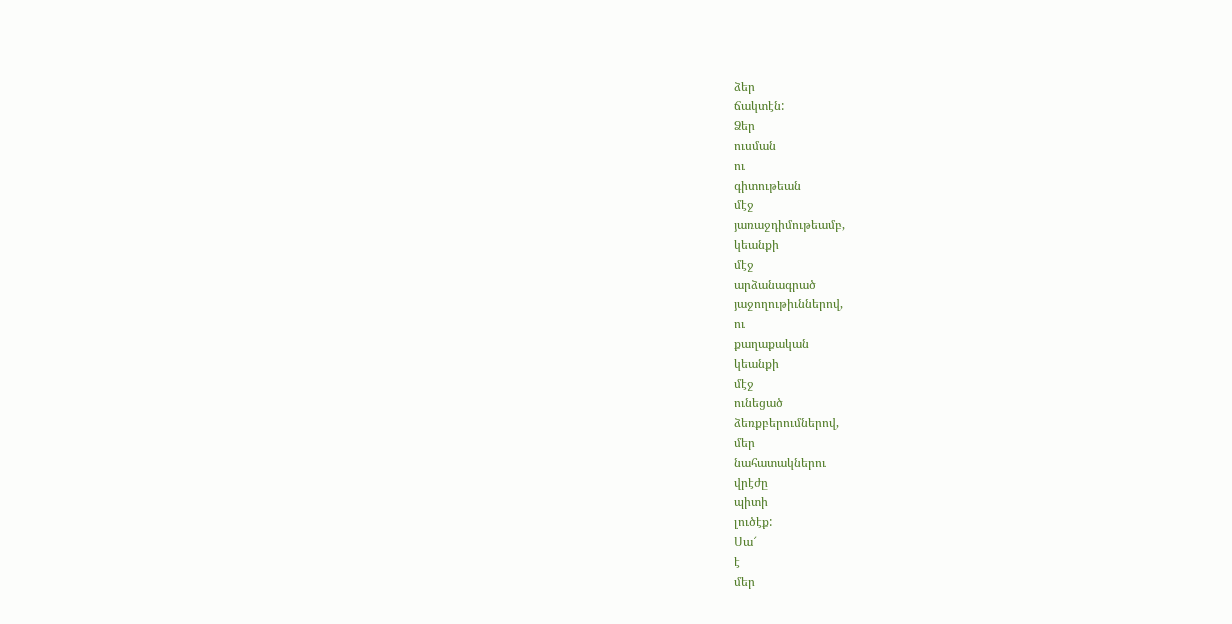ձեր
ճակտէն:
Ձեր
ուսման
ու
գիտութեան
մէջ
յառաջդիմութեամբ,
կեանքի
մէջ
արձանագրած
յաջողութիւններով,
ու
քաղաքական
կեանքի
մէջ
ունեցած
ձեռքբերումներով,
մեր
նահատակներու
վրէժը
պիտի
լուծէք:
Սա՜
է
մեր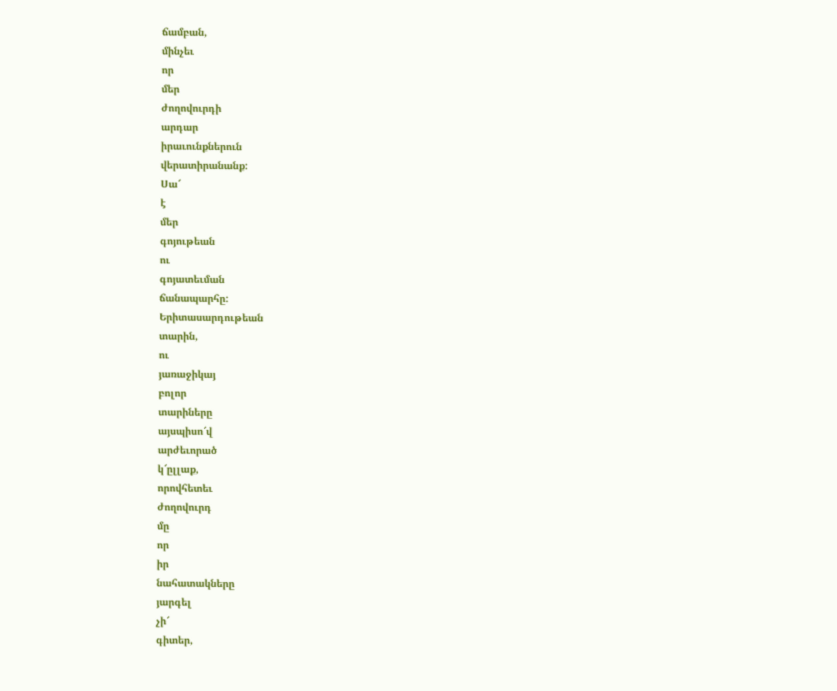ճամբան,
մինչեւ
որ
մեր
ժողովուրդի
արդար
իրաւունքներուն
վերատիրանանք:
Սա՜
է
մեր
գոյութեան
ու
գոյատեւման
ճանապարհը:
Երիտասարդութեան
տարին,
ու
յառաջիկայ
բոլոր
տարիները
այսպիսո՜վ
արժեւորած
կ՜ըլլաք,
որովհետեւ
ժողովուրդ
մը
որ
իր
նահատակները
յարգել
չի՜
գիտեր,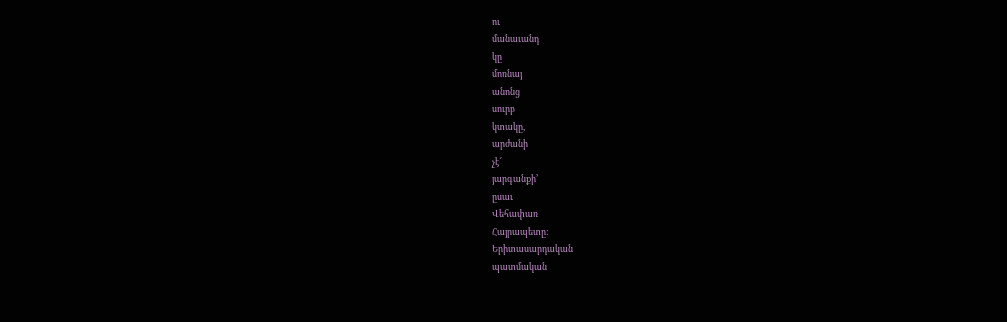ու
մանաւանդ
կը
մոռնայ
անոնց
սուրբ
կտակը,
արժանի
չէ՜
յարգանքի՚
ըսաւ
Վեհափառ
Հայրապետը:
Երիտասարդական
պատմական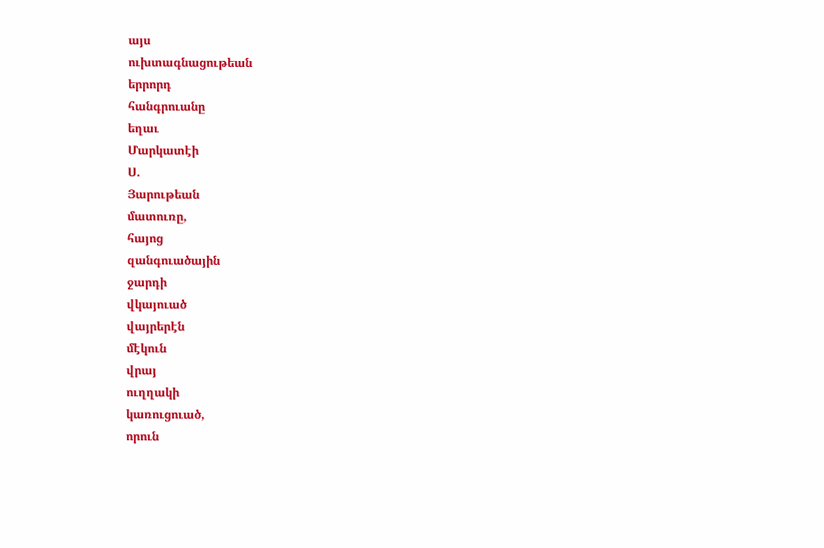այս
ուխտագնացութեան
երրորդ
հանգրուանը
եղաւ
Մարկատէի
Ս.
Յարութեան
մատուռը,
հայոց
զանգուածային
ջարդի
վկայուած
վայրերէն
մէկուն
վրայ
ուղղակի
կառուցուած,
որուն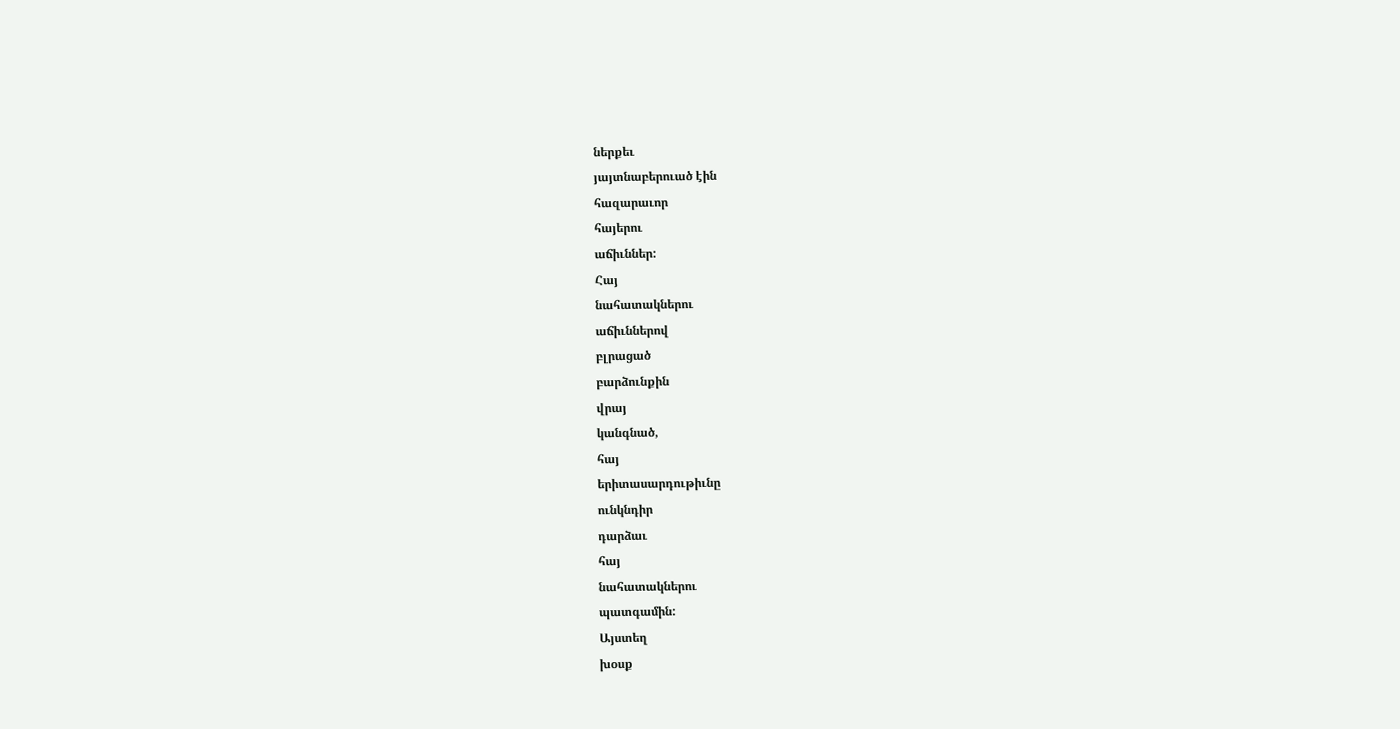ներքեւ
յայտնաբերուած էին
հազարաւոր
հայերու
աճիւններ:
Հայ
նահատակներու
աճիւններով
բլրացած
բարձունքին
վրայ
կանգնած,
հայ
երիտասարդութիւնը
ունկնդիր
դարձաւ
հայ
նահատակներու
պատգամին:
Այստեղ
խօսք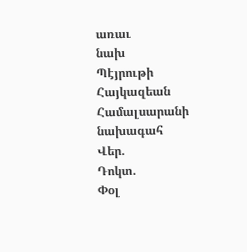առաւ
նախ
Պէյրութի
Հայկազեան
Համալսարանի
նախագահ
Վեր.
Դոկտ.
Փօլ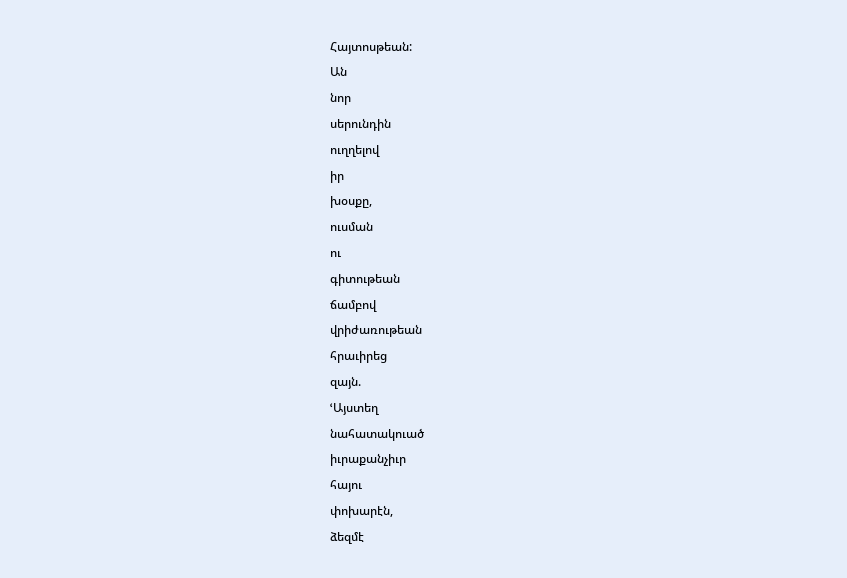Հայտոսթեան:
Ան
նոր
սերունդին
ուղղելով
իր
խօսքը,
ուսման
ու
գիտութեան
ճամբով
վրիժառութեան
հրաւիրեց
զայն.
ՙԱյստեղ
նահատակուած
իւրաքանչիւր
հայու
փոխարէն,
ձեզմէ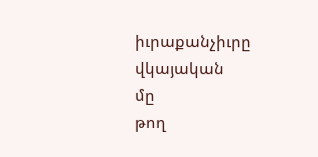իւրաքանչիւրը
վկայական
մը
թող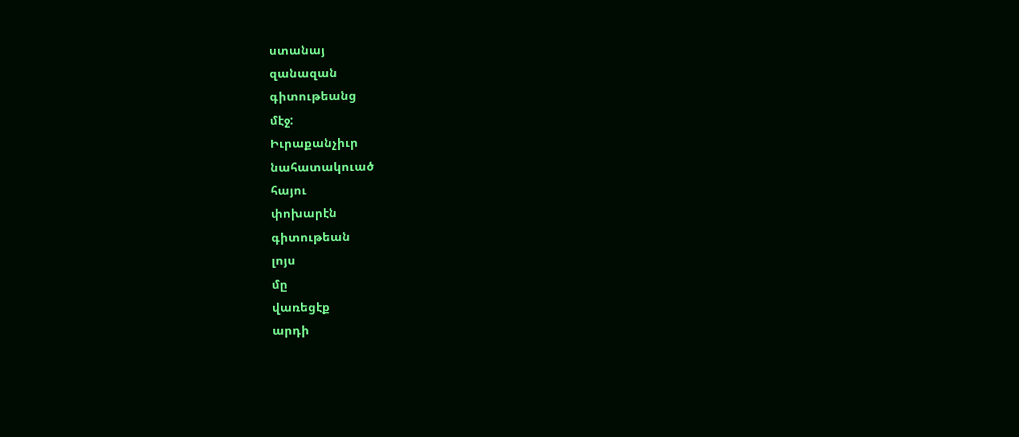ստանայ
զանազան
գիտութեանց
մէջ:
Իւրաքանչիւր
նահատակուած
հայու
փոխարէն
գիտութեան
լոյս
մը
վառեցէք
արդի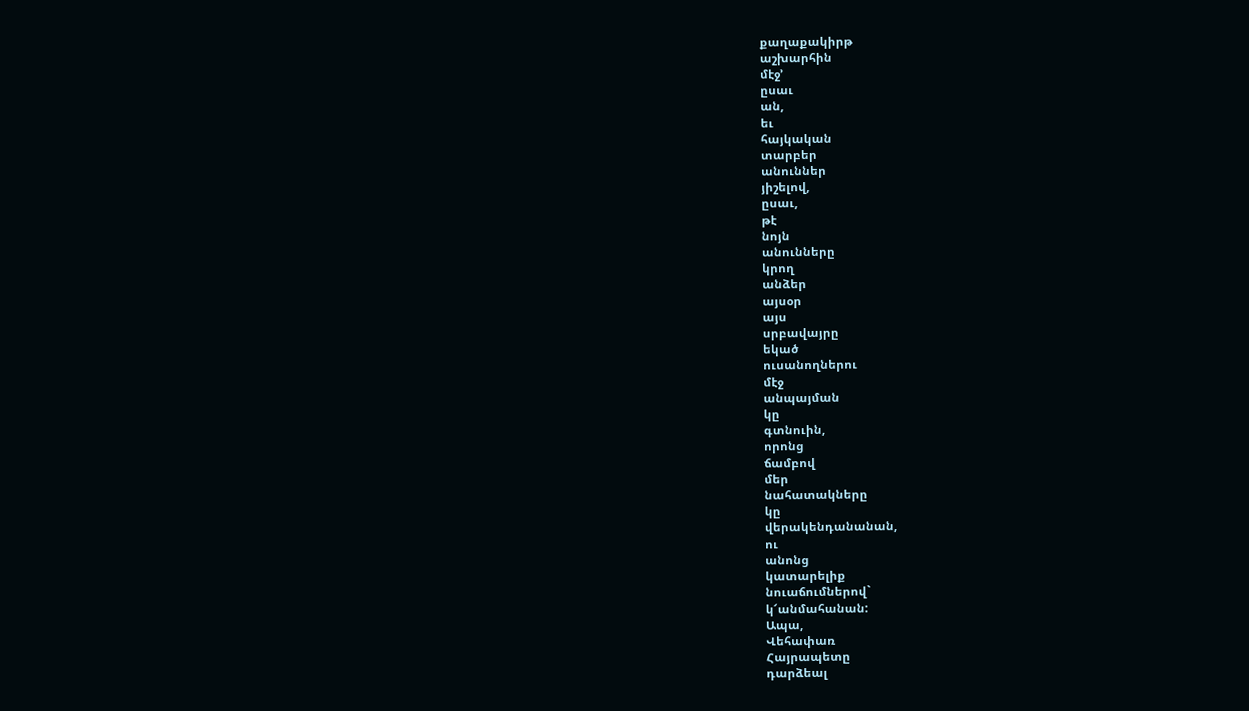քաղաքակիրթ
աշխարհին
մէջ՚
ըսաւ
ան,
եւ
հայկական
տարբեր
անուններ
յիշելով,
ըսաւ,
թէ
նոյն
անունները
կրող
անձեր
այսօր
այս
սրբավայրը
եկած
ուսանողներու
մէջ
անպայման
կը
գտնուին,
որոնց
ճամբով
մեր
նահատակները
կը
վերակենդանանան,
ու
անոնց
կատարելիք
նուաճումներով`
կ՜անմահանան:
Ապա,
Վեհափառ
Հայրապետը
դարձեալ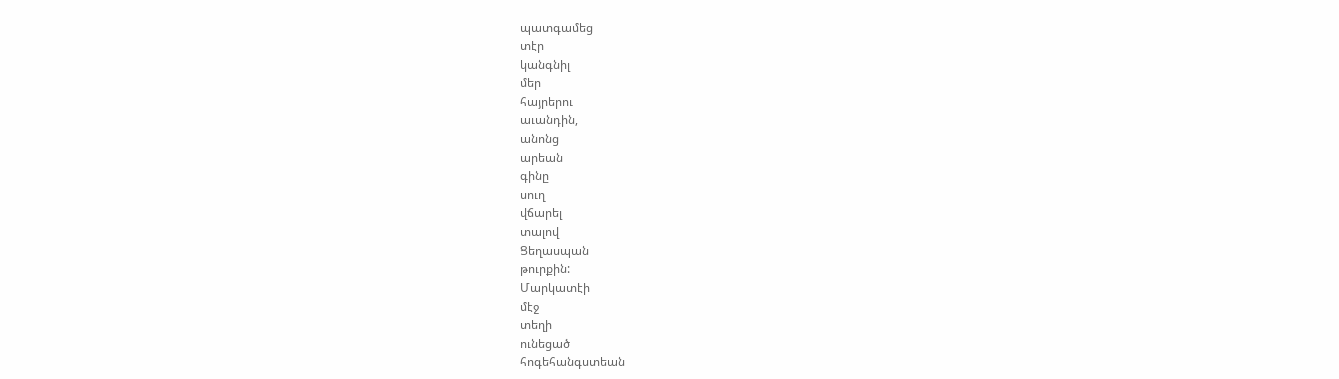պատգամեց
տէր
կանգնիլ
մեր
հայրերու
աւանդին,
անոնց
արեան
գինը
սուղ
վճարել
տալով
Ցեղասպան
թուրքին:
Մարկատէի
մէջ
տեղի
ունեցած
հոգեհանգստեան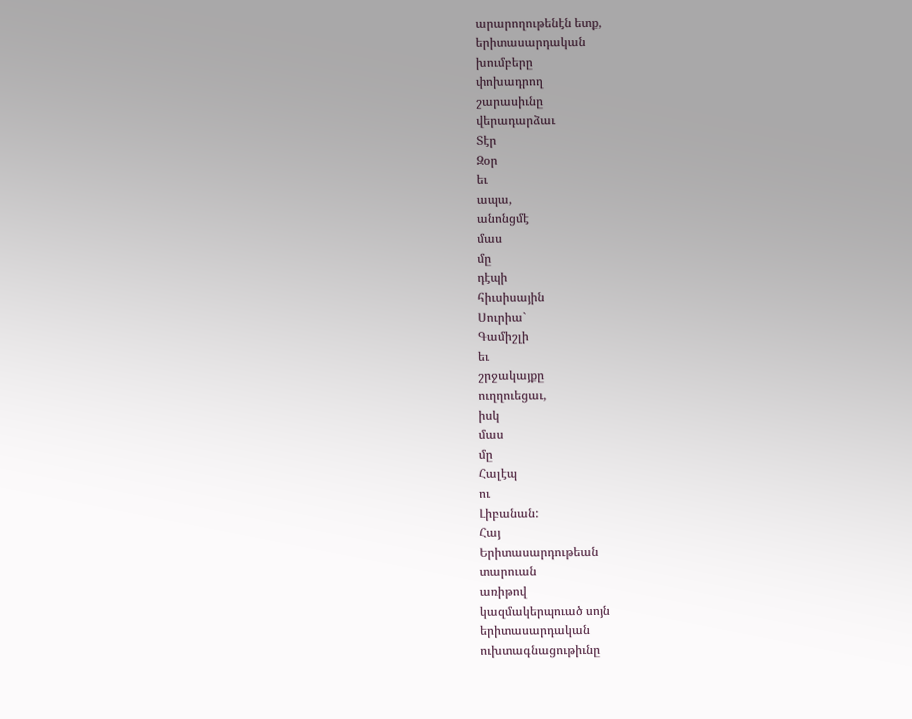արարողութենէն ետք,
երիտասարդական
խումբերը
փոխադրող
շարասիւնը
վերադարձաւ
Տէր
Զօր
եւ
ապա,
անոնցմէ
մաս
մը
դէպի
հիւսիսային
Սուրիա`
Գամիշլի
եւ
շրջակայքը
ուղղուեցաւ,
իսկ
մաս
մը
Հալէպ
ու
Լիբանան:
Հայ
Երիտասարդութեան
տարուան
առիթով
կազմակերպուած սոյն
երիտասարդական
ուխտագնացութիւնը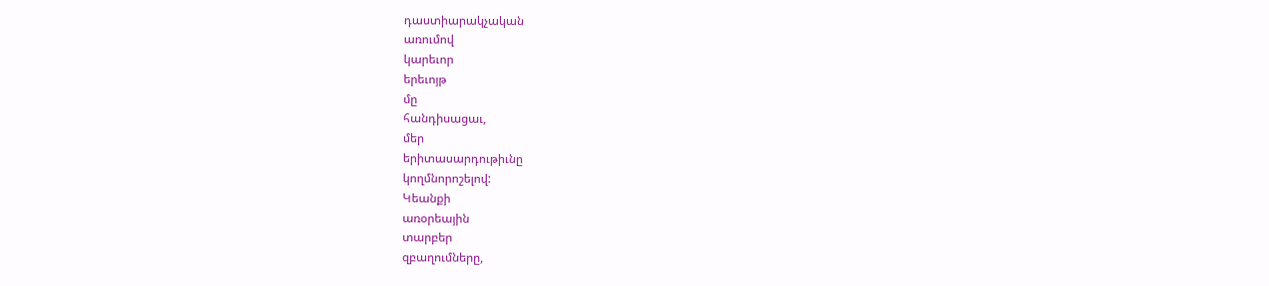դաստիարակչական
առումով
կարեւոր
երեւոյթ
մը
հանդիսացաւ,
մեր
երիտասարդութիւնը
կողմնորոշելով:
Կեանքի
առօրեային
տարբեր
զբաղումները,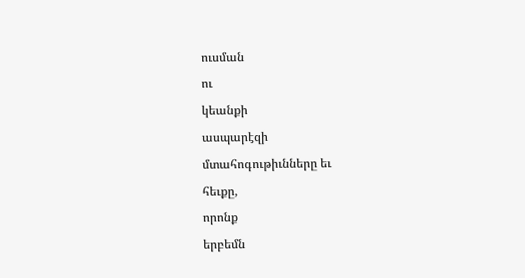ուսման
ու
կեանքի
ասպարէզի
մտահոգութիւնները եւ
հեւքը,
որոնք
երբեմն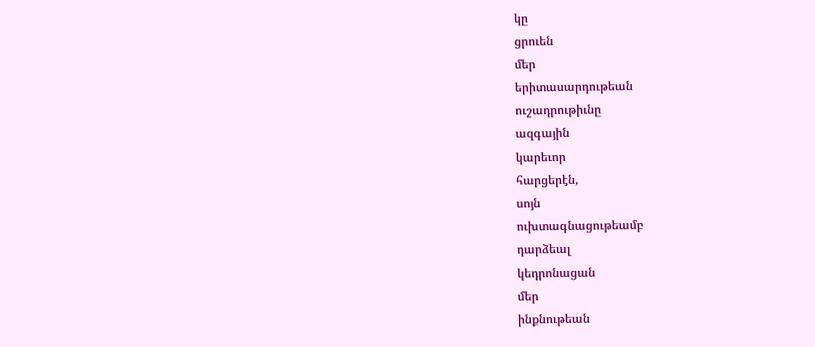կը
ցրուեն
մեր
երիտասարդութեան
ուշադրութիւնը
ազգային
կարեւոր
հարցերէն,
սոյն
ուխտագնացութեամբ
դարձեալ
կեդրոնացան
մեր
ինքնութեան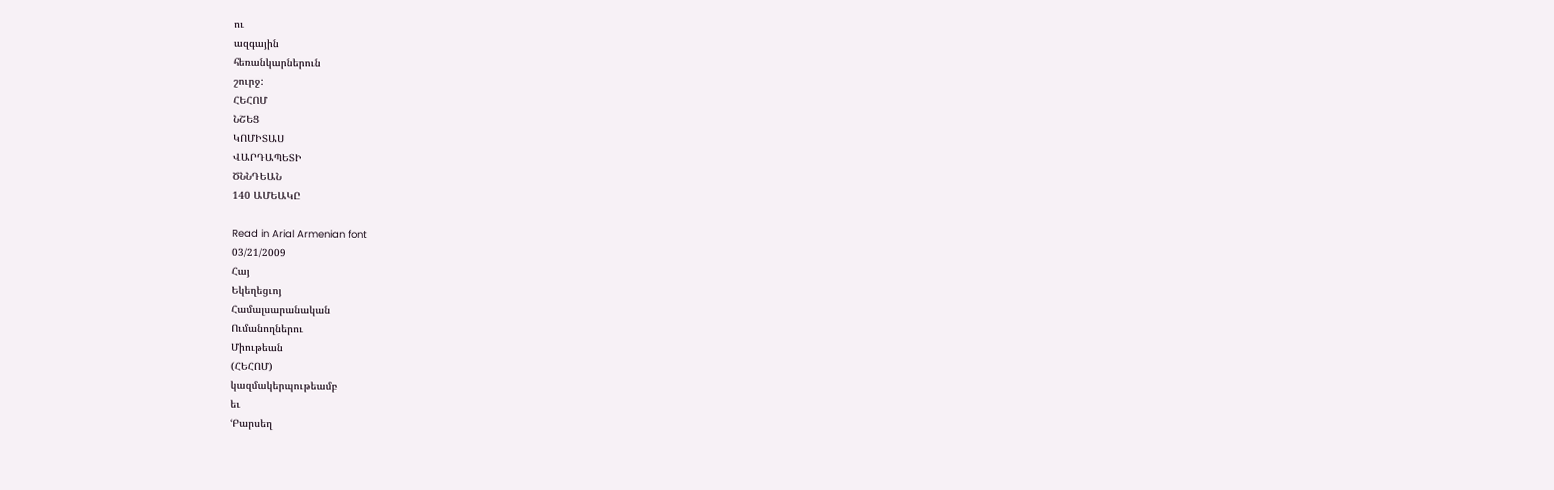ու
ազգային
հեռանկարներուն
շուրջ:
ՀԵՀՈՄ
ՆՇԵՑ
ԿՈՄԻՏԱՍ
ՎԱՐԴԱՊԵՏԻ
ԾՆՆԴԵԱՆ
140 ԱՄԵԱԿԸ

Read in Arial Armenian font
03/21/2009
Հայ
Եկեղեցւոյ
Համալսարանական
Ումանողներու
Միութեան
(ՀԵՀՈՄ)
կազմակերպութեամբ
եւ
ՙԲարսեղ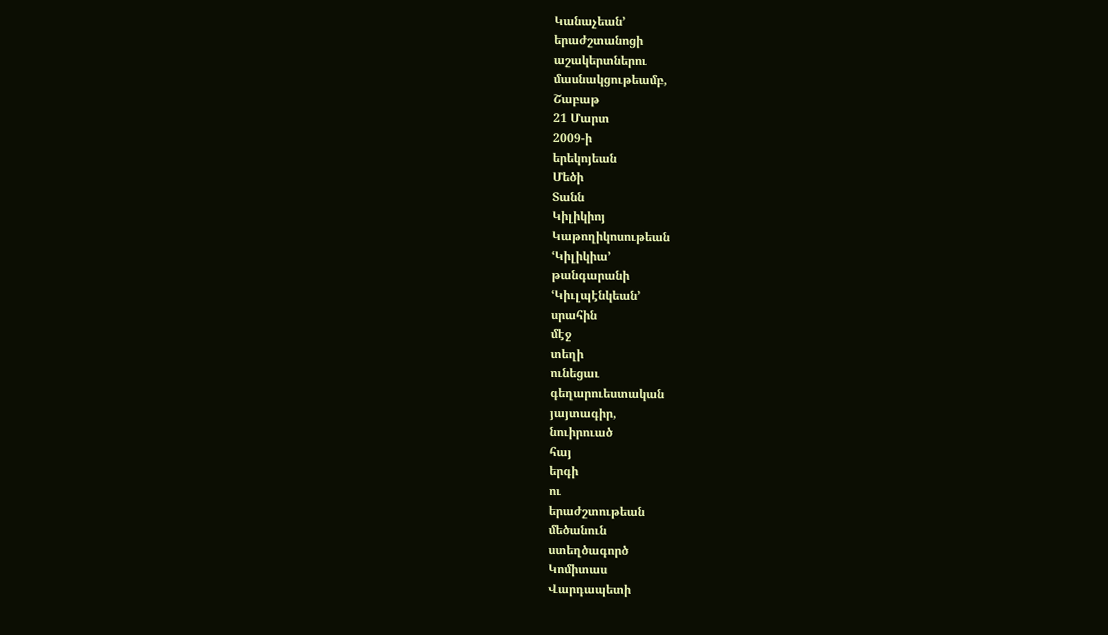Կանաչեան՚
երաժշտանոցի
աշակերտներու
մասնակցութեամբ,
Շաբաթ
21 Մարտ
2009-ի
երեկոյեան
Մեծի
Տանն
Կիլիկիոյ
Կաթողիկոսութեան
ՙԿիլիկիա՚
թանգարանի
ՙԿիւլպէնկեան՚
սրահին
մէջ
տեղի
ունեցաւ
գեղարուեստական
յայտագիր,
նուիրուած
հայ
երգի
ու
երաժշտութեան
մեծանուն
ստեղծագործ
Կոմիտաս
Վարդապետի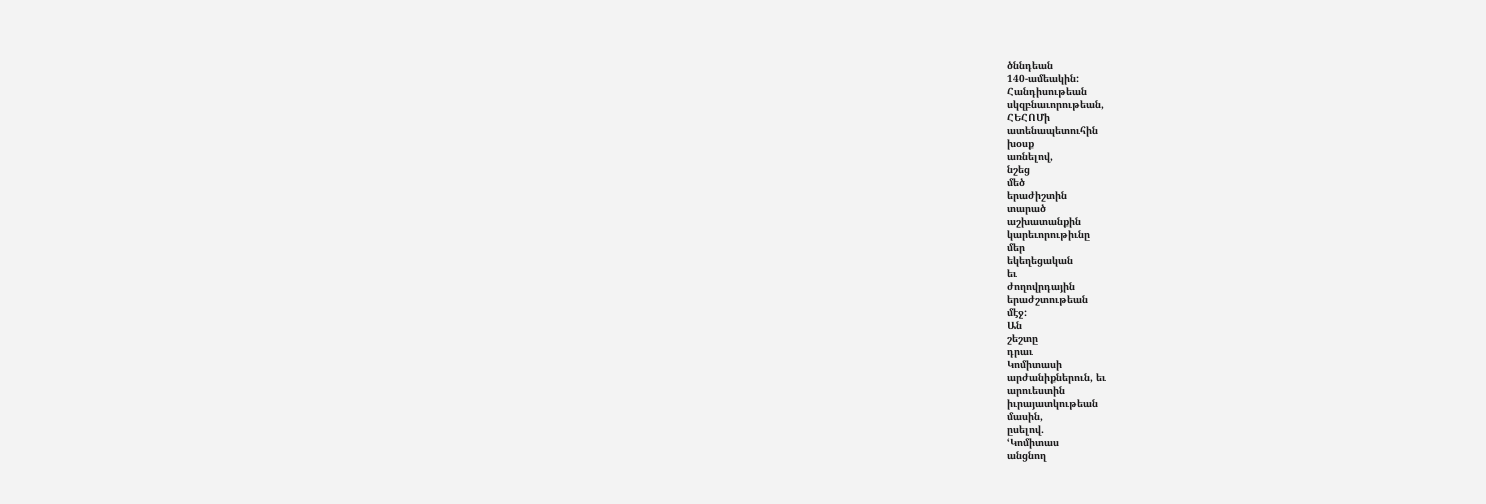ծննդեան
140-ամեակին:
Հանդիսութեան
սկզբնաւորութեան,
ՀԵՀՈՄի
ատենապետուհին
խօսք
առնելով,
նշեց
մեծ
երաժիշտին
տարած
աշխատանքին
կարեւորութիւնը
մեր
եկեղեցական
եւ
ժողովրդային
երաժշտութեան
մէջ:
Ան
շեշտը
դրաւ
Կոմիտասի
արժանիքներուն, եւ
արուեստին
իւրայատկութեան
մասին,
ըսելով.
ՙԿոմիտաս
անցնող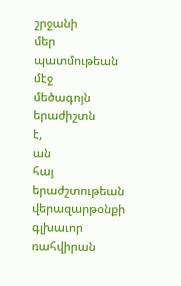շրջանի
մեր
պատմութեան
մէջ
մեծագոյն
երաժիշտն
է,
ան
հայ
երաժշտութեան
վերազարթօնքի
գլխաւոր
ռահվիրան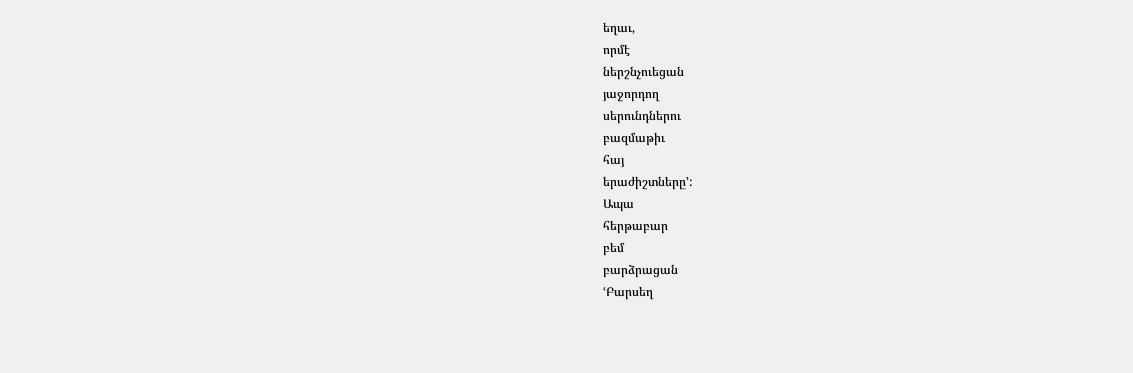եղաւ,
որմէ
ներշնչուեցան
յաջորդող
սերունդներու
բազմաթիւ
հայ
երաժիշտները՚:
Ապա
հերթաբար
բեմ
բարձրացան
ՙԲարսեղ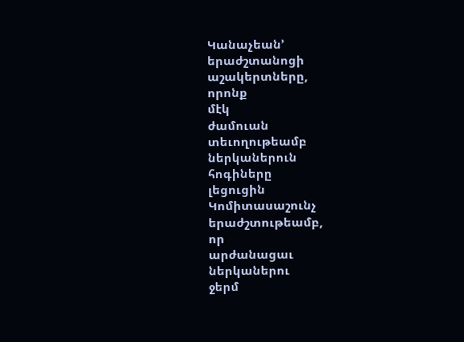Կանաչեան՚
երաժշտանոցի
աշակերտները,
որոնք
մէկ
ժամուան
տեւողութեամբ
ներկաներուն
հոգիները
լեցուցին
Կոմիտասաշունչ
երաժշտութեամբ,
որ
արժանացաւ
ներկաներու
ջերմ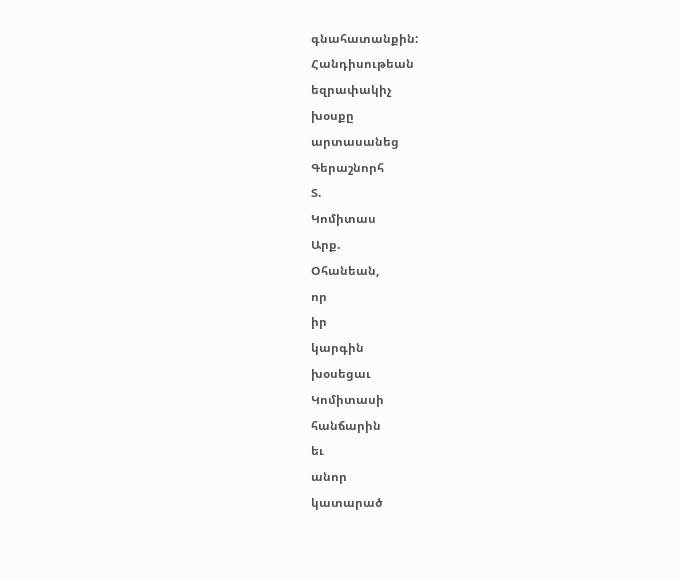գնահատանքին:
Հանդիսութեան
եզրափակիչ
խօսքը
արտասանեց
Գերաշնորհ
Տ.
Կոմիտաս
Արք.
Օհանեան,
որ
իր
կարգին
խօսեցաւ
Կոմիտասի
հանճարին
եւ
անոր
կատարած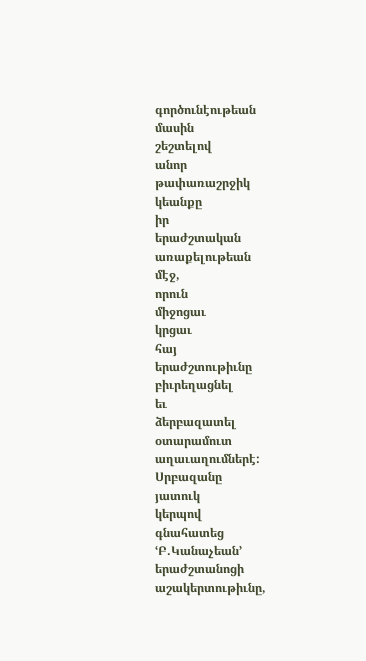գործունէութեան
մասին
շեշտելով
անոր
թափառաշրջիկ
կեանքը
իր
երաժշտական
առաքելութեան
մէջ,
որուն
միջոցաւ
կրցաւ
հայ
երաժշտութիւնը
բիւրեղացնել
եւ
ձերբազատել
օտարամուտ
աղաւաղումներէ:
Սրբազանը
յատուկ
կերպով
գնահատեց
ՙԲ.Կանաչեան՚
երաժշտանոցի
աշակերտութիւնը,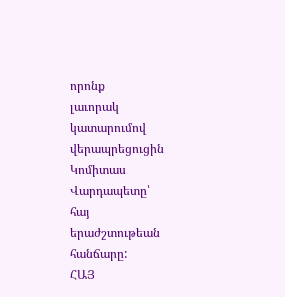որոնք
լաւորակ
կատարումով
վերապրեցուցին
Կոմիտաս
Վարդապետը՝
հայ
երաժշտութեան
հանճարը:
ՀԱՅ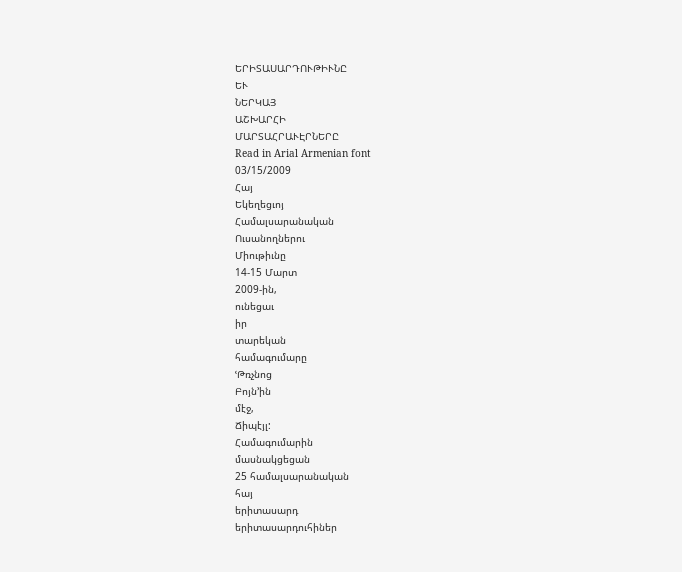ԵՐԻՏԱՍԱՐԴՈՒԹԻՒՆԸ
ԵՒ
ՆԵՐԿԱՅ
ԱՇԽԱՐՀԻ
ՄԱՐՏԱՀՐԱՒԷՐՆԵՐԸ
Read in Arial Armenian font
03/15/2009
Հայ
Եկեղեցւոյ
Համալսարանական
Ուսանողներու
Միութիւնը
14-15 Մարտ
2009-ին,
ունեցաւ
իր
տարեկան
համագումարը
ՙԹռչնոց
Բոյն՚ին
մէջ,
Ճիպէյլ:
Համագումարին
մասնակցեցան
25 համալսարանական
հայ
երիտասարդ
երիտասարդուհիներ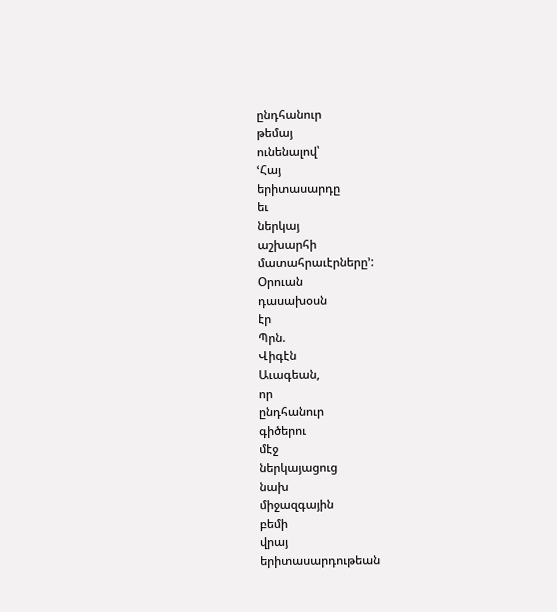ընդհանուր
թեմայ
ունենալով՝
ՙՀայ
երիտասարդը
եւ
ներկայ
աշխարհի
մատահրաւէրները՚:
Օրուան
դասախօսն
էր
Պրն.
Վիգէն
Աւագեան,
որ
ընդհանուր
գիծերու
մէջ
ներկայացուց
նախ
միջազգային
բեմի
վրայ
երիտասարդութեան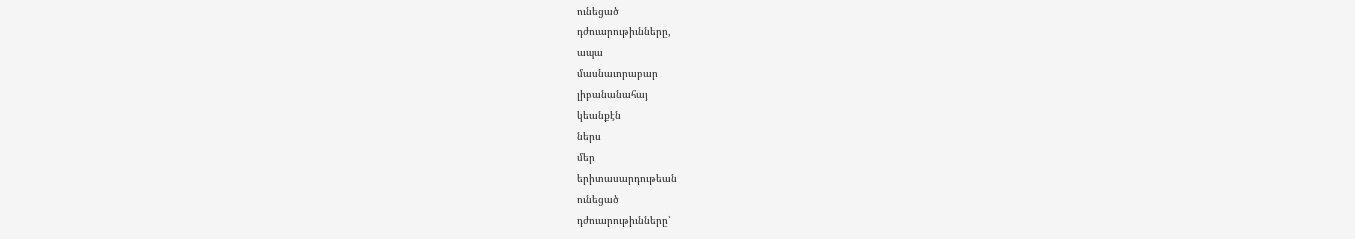ունեցած
դժուարութիւնները,
ապա
մասնաւորաբար
լիբանանահայ
կեանքէն
ներս
մեր
երիտասարդութեան
ունեցած
դժուարութիւնները՝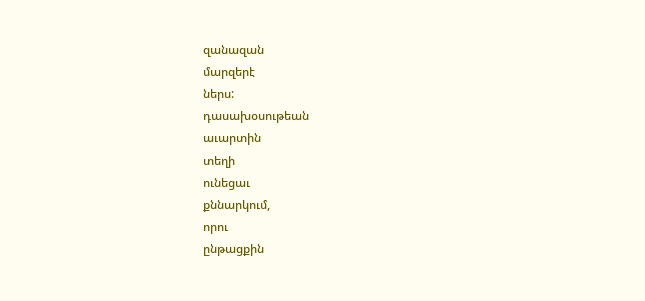զանազան
մարզերէ
ներս:
դասախօսութեան
աւարտին
տեղի
ունեցաւ
քննարկում,
որու
ընթացքին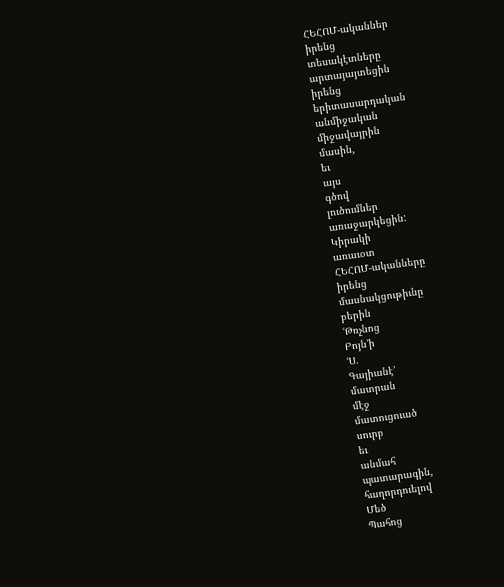ՀԵՀՈՄ-ականներ
իրենց
տեսակէտները
արտայայտեցին
իրենց
երիտասարդական
անմիջական
միջավայրին
մասին,
եւ
այս
գծով
լուծումներ
առաջարկեցին:
Կիրակի
առաւօտ
ՀԵՀՈՄ-ականները
իրենց
մասնակցութիւնը
բերին
ՙԹռչնոց
Բոյն՚ի
ՙՍ.
Գայիանէ՚
մատրան
մէջ
մատուցուած
սուրբ
եւ
անմահ
պատարագին,
հաղորդուելով
Մեծ
Պահոց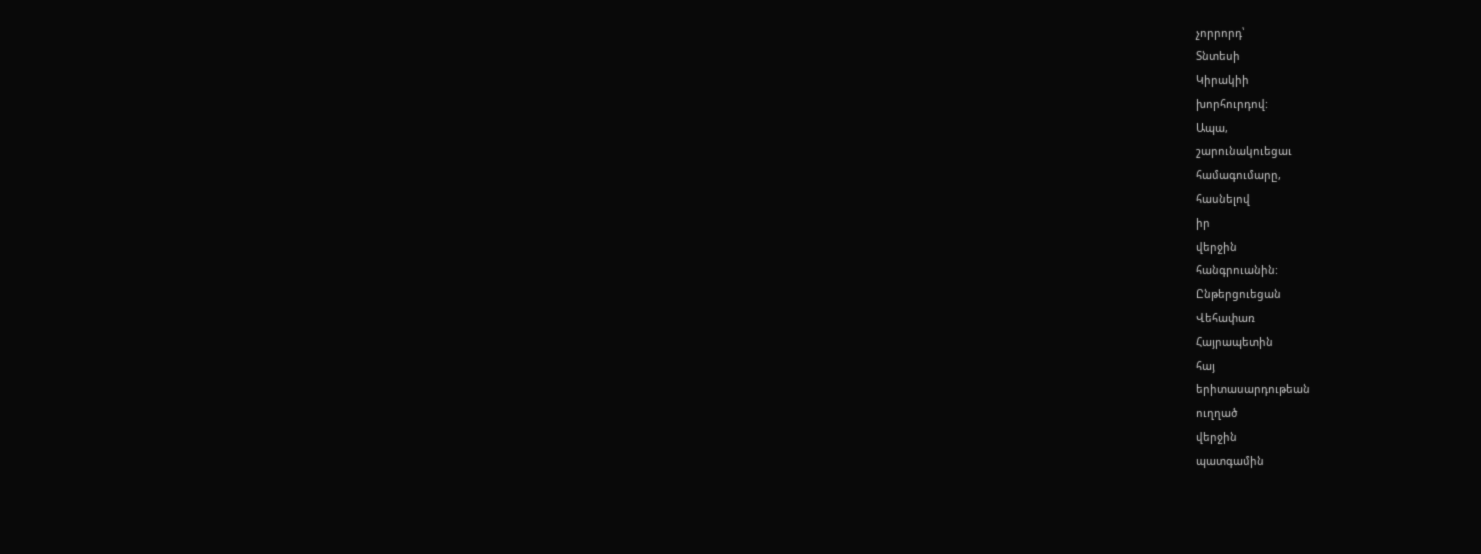չորրորդ՝
Տնտեսի
Կիրակիի
խորհուրդով:
Ապա,
շարունակուեցաւ
համագումարը,
հասնելով
իր
վերջին
հանգրուանին:
Ընթերցուեցան
Վեհափառ
Հայրապետին
հայ
երիտասարդութեան
ուղղած
վերջին
պատգամին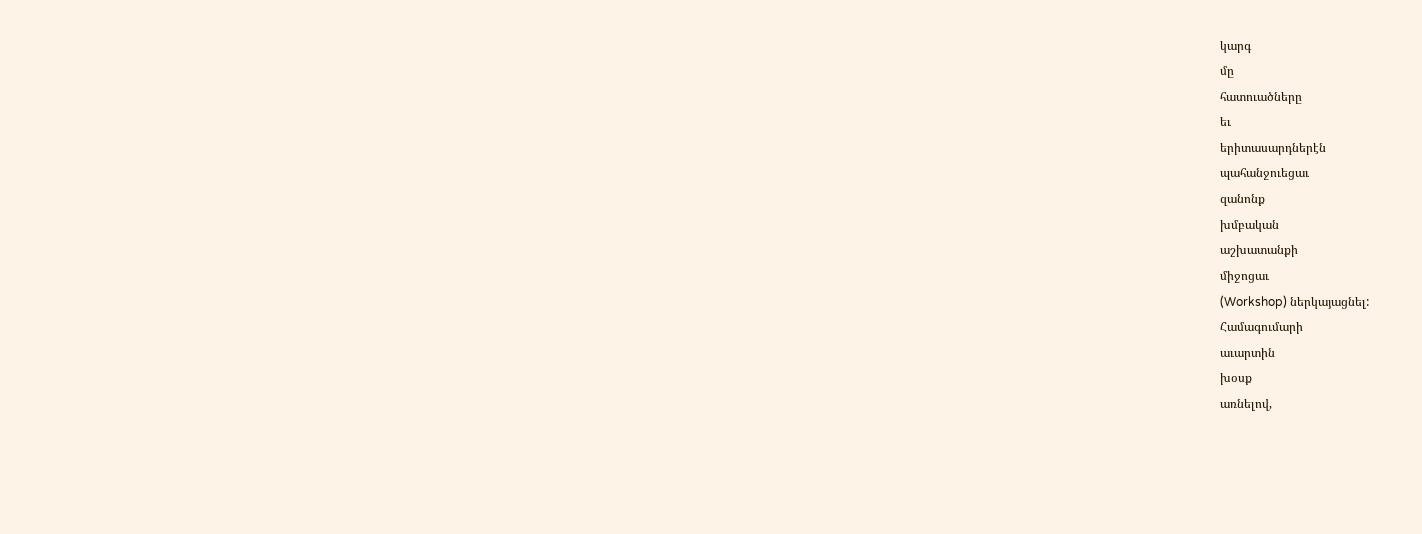կարգ
մը
հատուածները
եւ
երիտասարդներէն
պահանջուեցաւ
զանոնք
խմբական
աշխատանքի
միջոցաւ
(Workshop) ներկայացնել:
Համագումարի
աւարտին
խօսք
առնելով,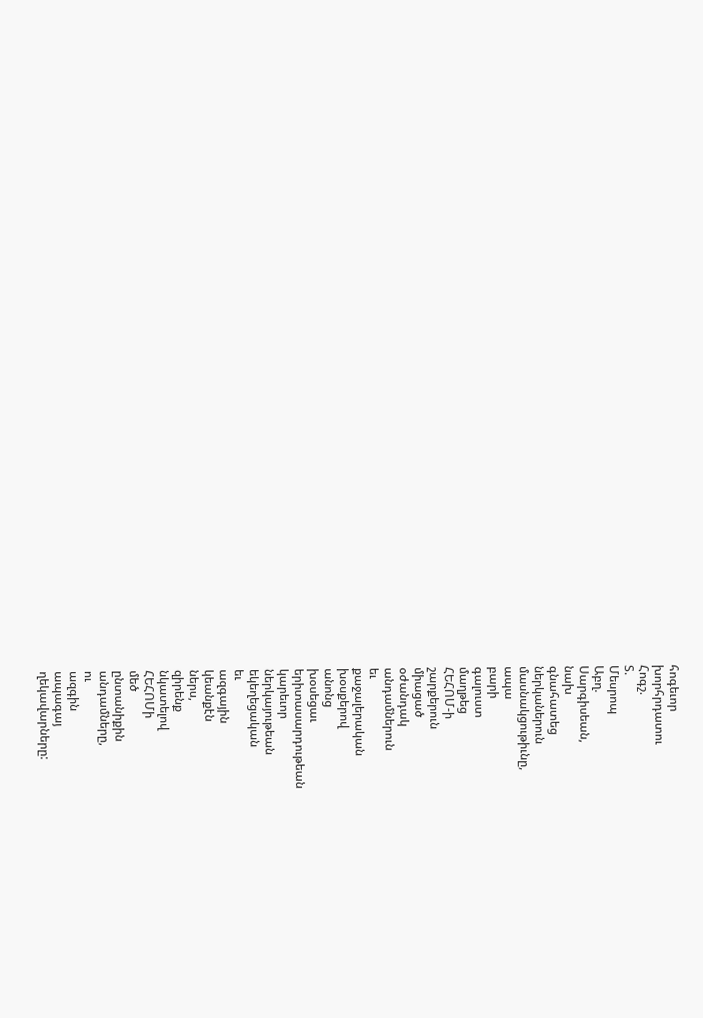հոգեւոր
խորհրդատու
Հոգշ.
Տ.
Մեսրոպ
Աբղ.
Սարգիսեան,
նախ
գնահատեց
ներկաներուն
մասնակցութիւնը,
ապա
բարի
գալուստ
մաղթեց
ՀԵՀՈՄ-ի
շարքերուն
միացած
օժանդակ
անդամներուն
եւ
քաջալերական
խօսքերով
անոնց
խօսեցաւ
երիտասարդութեան
կարեւոր
ներկայութեան
եկեղեցական
եւ
ազգային
կեանքէն
ներս,
զիրենք
նկատելով
ՀԵՀՈՄի
մեծ
ընտանիքին
անդամները,
ու
ազգին
ապագայ
ղեկավարները: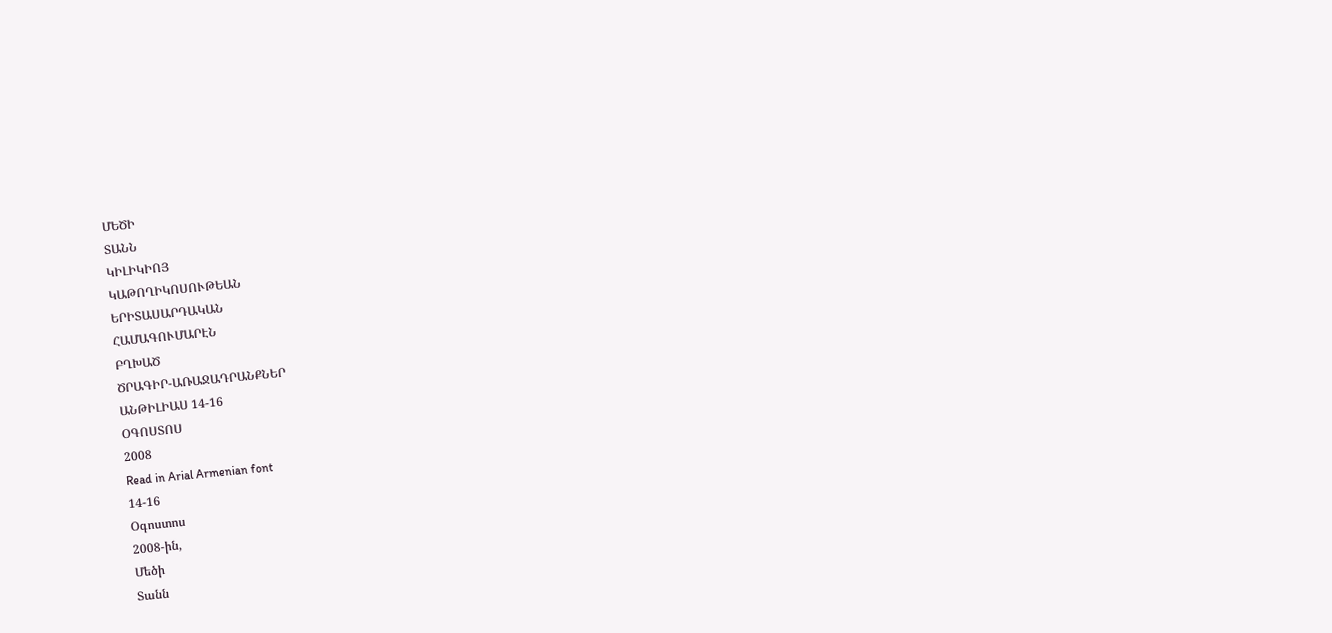ՄԵԾԻ
ՏԱՆՆ
ԿԻԼԻԿԻՈՅ
ԿԱԹՈՂԻԿՈՍՈՒԹԵԱՆ
ԵՐԻՏԱՍԱՐԴԱԿԱՆ
ՀԱՄԱԳՈՒՄԱՐԷՆ
ԲՂԽԱԾ
ԾՐԱԳԻՐ-ԱՌԱՋԱԴՐԱՆՔՆԵՐ
ԱՆԹԻԼԻԱՍ 14-16
ՕԳՈՍՏՈՍ
2008
Read in Arial Armenian font
14-16
Օգոստոս
2008-ին,
Մեծի
Տանն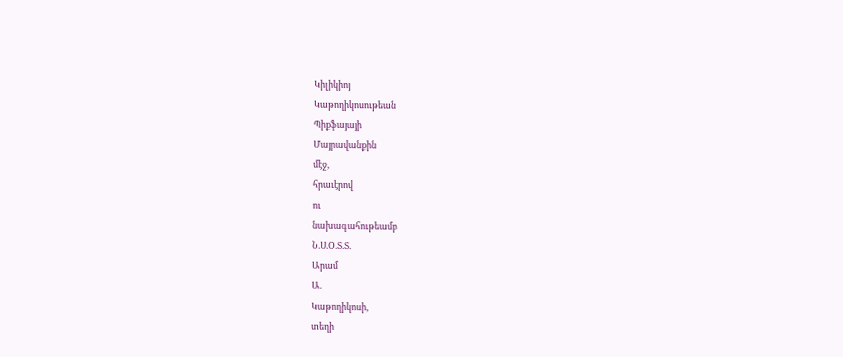Կիլիկիոյ
Կաթողիկոսութեան
Պիքֆայայի
Մայրավանքին
մէջ,
հրաւէրով
ու
նախագահութեամբ
Ն.Ս.Օ.Տ.Տ.
Արամ
Ա.
Կաթողիկոսի,
տեղի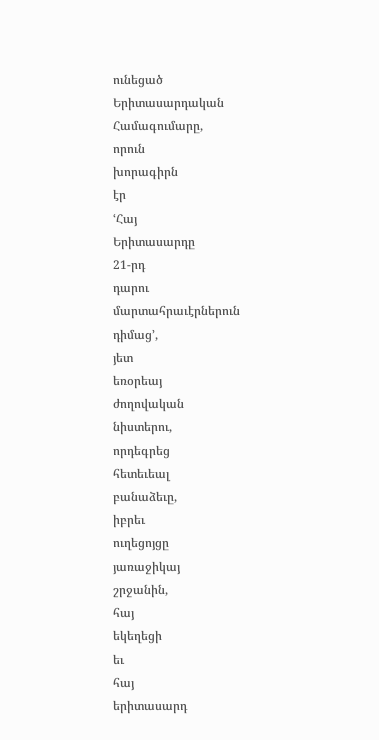ունեցած
Երիտասարդական
Համագումարը,
որուն
խորագիրն
էր
ՙՀայ
Երիտասարդը
21-րդ
դարու
մարտահրաւէրներուն
դիմաց՚,
յետ
եռօրեայ
ժողովական
նիստերու,
որդեգրեց
հետեւեալ
բանաձեւը,
իբրեւ
ուղեցոյցը
յառաջիկայ
շրջանին,
հայ
եկեղեցի
եւ
հայ
երիտասարդ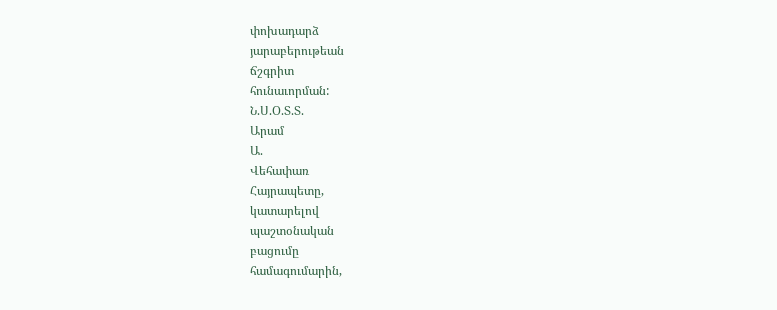փոխադարձ
յարաբերութեան
ճշգրիտ
հունաւորման:
Ն.Ս.Օ.Տ.Տ.
Արամ
Ա.
Վեհափառ
Հայրապետը,
կատարելով
պաշտօնական
բացումը
համագումարին,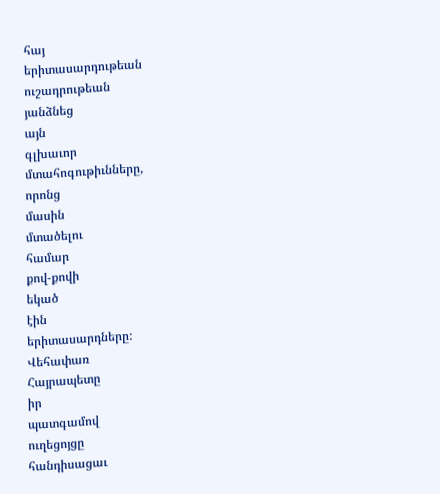հայ
երիտասարդութեան
ուշադրութեան
յանձնեց
այն
գլխաւոր
մտահոգութիւնները,
որոնց
մասին
մտածելու
համար
քով-քովի
եկած
էին
երիտասարդները:
Վեհափառ
Հայրապետը
իր
պատգամով
ուղեցոյցը
հանդիսացաւ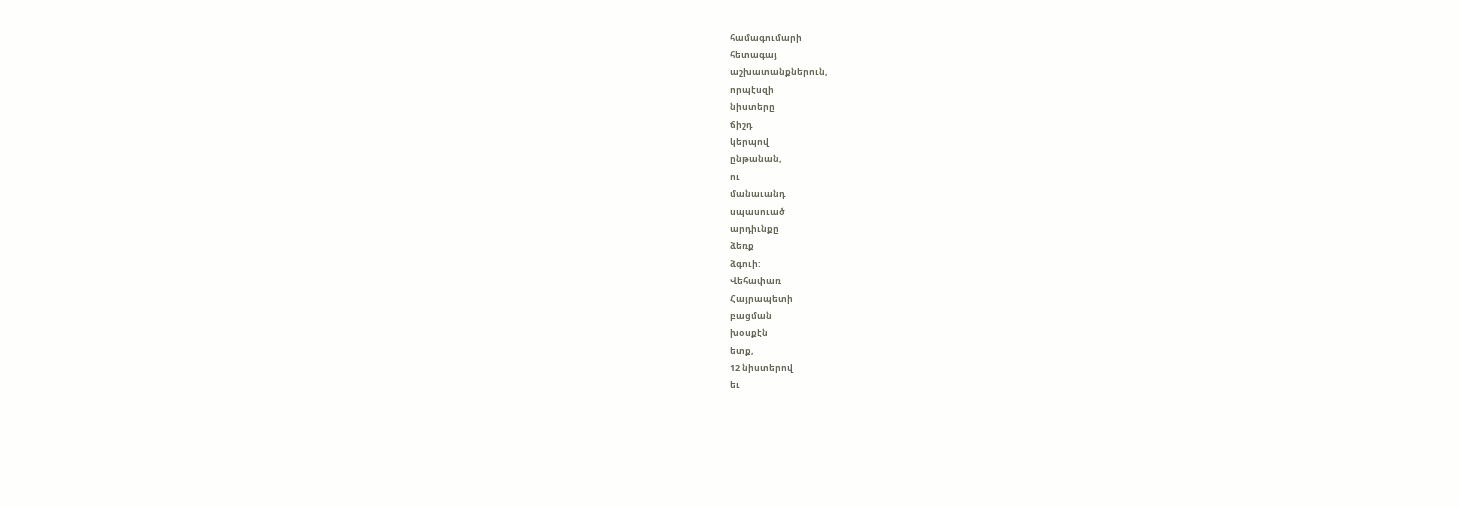համագումարի
հետագայ
աշխատանքներուն,
որպէսզի
նիստերը
ճիշդ
կերպով
ընթանան,
ու
մանաւանդ
սպասուած
արդիւնքը
ձեռք
ձգուի:
Վեհափառ
Հայրապետի
բացման
խօսքէն
ետք,
12 նիստերով
եւ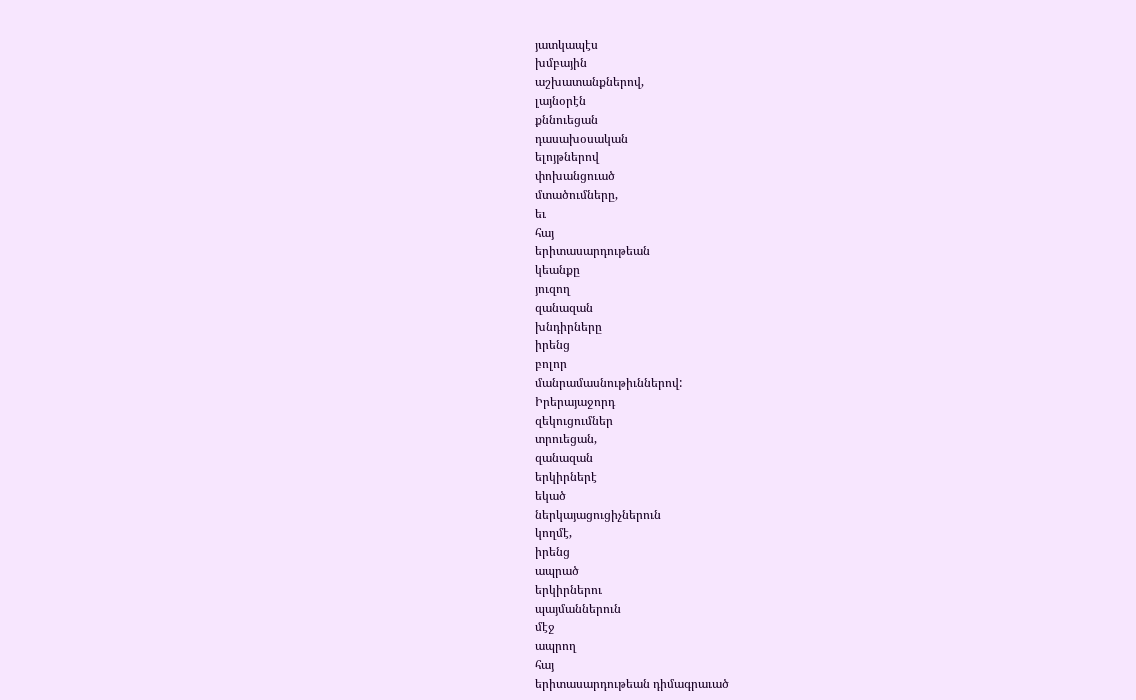յատկապէս
խմբային
աշխատանքներով,
լայնօրէն
քննուեցան
դասախօսական
ելոյթներով
փոխանցուած
մտածումները,
եւ
հայ
երիտասարդութեան
կեանքը
յուզող
զանազան
խնդիրները
իրենց
բոլոր
մանրամասնութիւններով:
Իրերայաջորդ
զեկուցումներ
տրուեցան,
զանազան
երկիրներէ
եկած
ներկայացուցիչներուն
կողմէ,
իրենց
ապրած
երկիրներու
պայմաններուն
մէջ
ապրող
հայ
երիտասարդութեան դիմագրաւած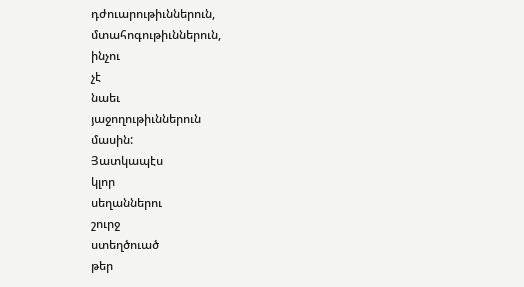դժուարութիւններուն,
մտահոգութիւններուն,
ինչու
չէ
նաեւ
յաջողութիւններուն
մասին:
Յատկապէս
կլոր
սեղաններու
շուրջ
ստեղծուած
թեր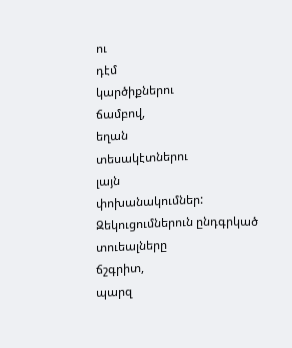ու
դէմ
կարծիքներու
ճամբով,
եղան
տեսակէտներու
լայն
փոխանակումներ:
Զեկուցումներուն ընդգրկած
տուեալները
ճշգրիտ,
պարզ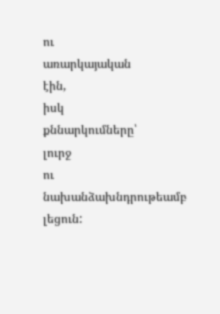ու
առարկայական
էին,
իսկ
քննարկումները՝
լուրջ
ու
նախանձախնդրութեամբ
լեցուն: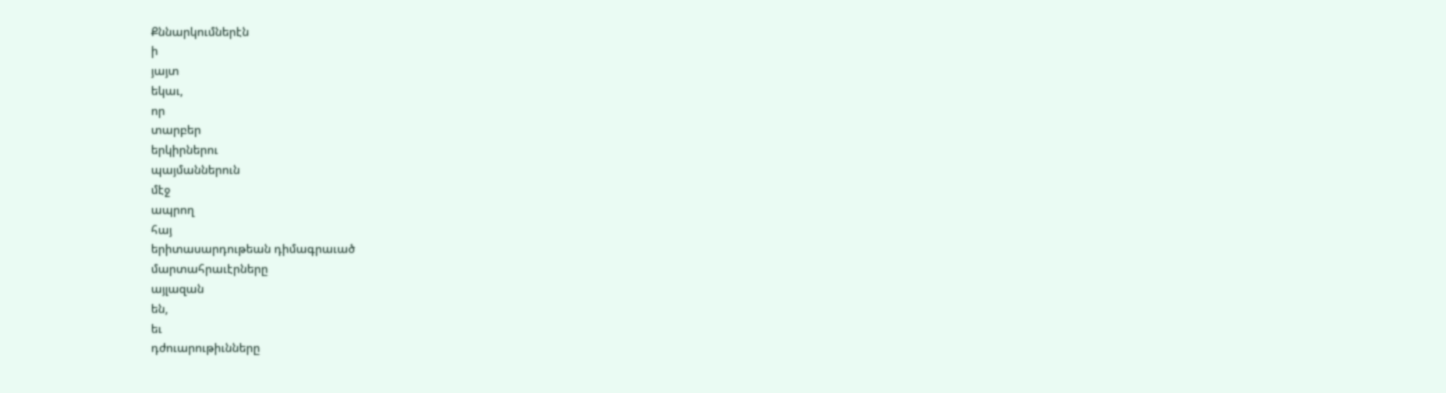Քննարկումներէն
ի
յայտ
եկաւ,
որ
տարբեր
երկիրներու
պայմաններուն
մէջ
ապրող
հայ
երիտասարդութեան դիմագրաւած
մարտահրաւէրները
այլազան
են,
եւ
դժուարութիւնները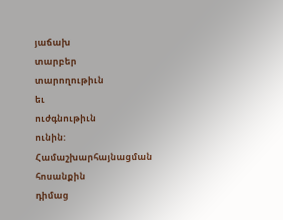յաճախ
տարբեր
տարողութիւն
եւ
ուժգնութիւն
ունին:
Համաշխարհայնացման
հոսանքին
դիմաց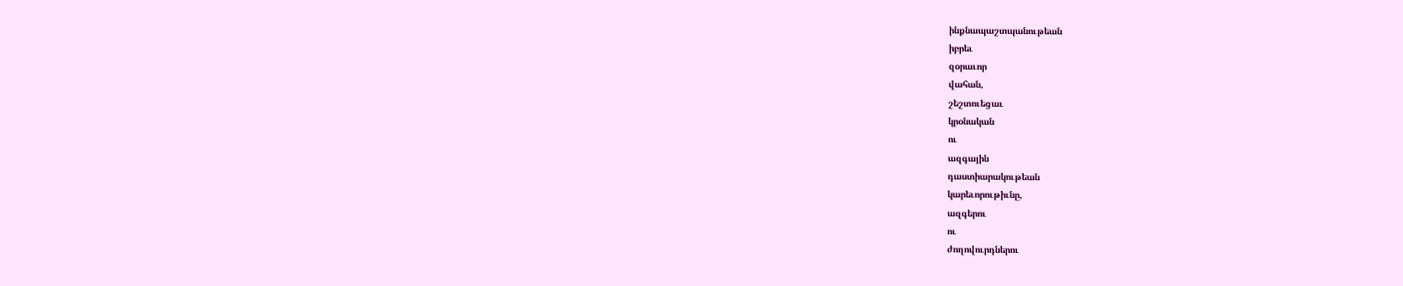ինքնապաշտպանութեան
իբրեւ
զօրաւոր
վահան,
շեշտուեցաւ
կրօնական
ու
ազգային
դաստիարակութեան
կարեւորութիւնը,
ազգերու
ու
ժողովուրդներու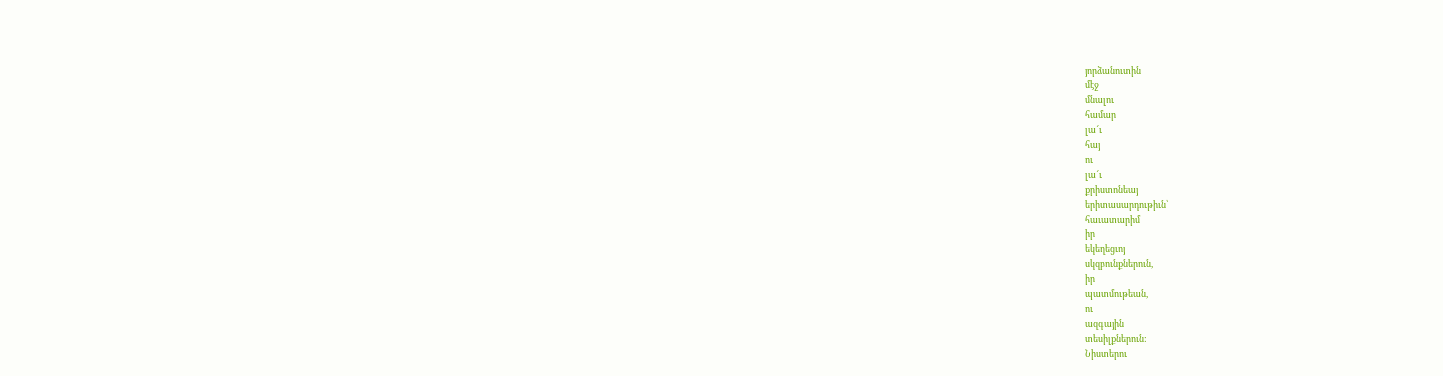յորձանուտին
մէջ
մնալու
համար
լա՜ւ
հայ
ու
լա՜ւ
քրիստոնեայ
երիտասարդութիւն՝
հաւատարիմ
իր
եկեղեցւոյ
սկզբունքներուն,
իր
պատմութեան,
ու
ազգային
տեսիլքներուն:
Նիստերու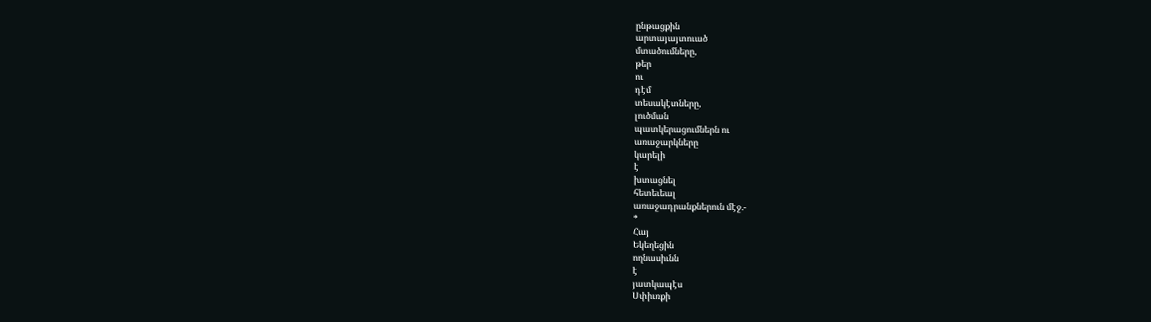ընթացքին
արտայայտուած
մտածումները,
թեր
ու
դէմ
տեսակէտները,
լուծման
պատկերացումներն ու
առաջարկները
կարելի
է
խտացնել
հետեւեալ
առաջադրանքներուն մէջ.-
*
Հայ
Եկեղեցին
ողնասիւնն
է
յատկապէս
Սփիւռքի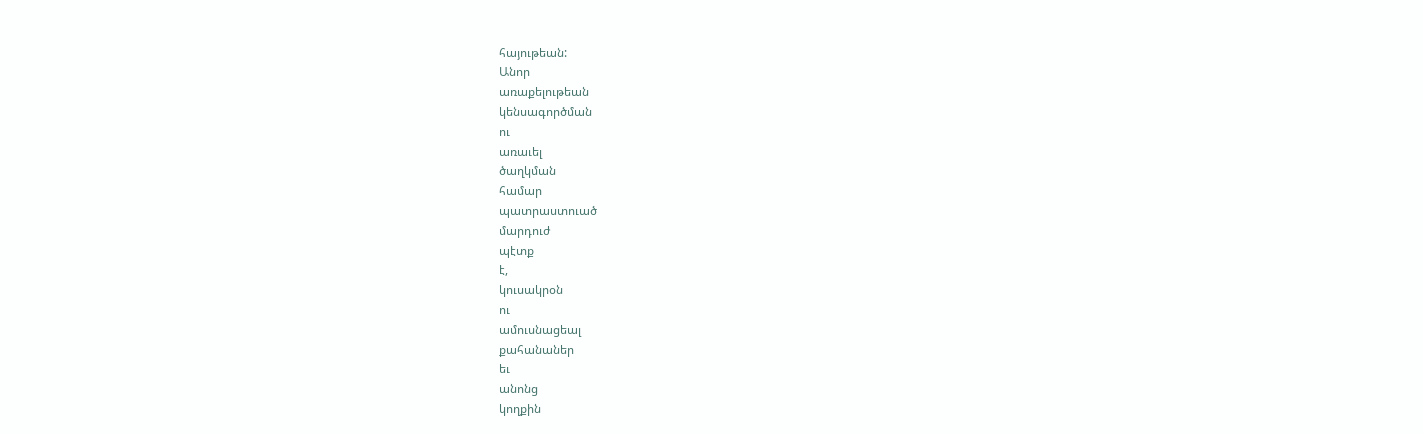հայութեան:
Անոր
առաքելութեան
կենսագործման
ու
առաւել
ծաղկման
համար
պատրաստուած
մարդուժ
պէտք
է,
կուսակրօն
ու
ամուսնացեալ
քահանաներ
եւ
անոնց
կողքին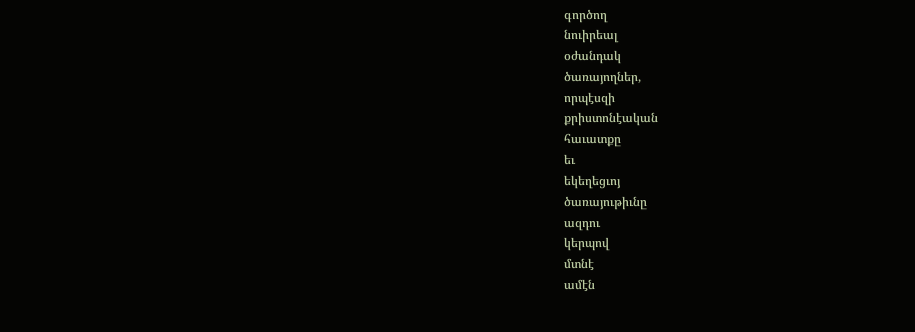գործող
նուիրեալ
օժանդակ
ծառայողներ,
որպէսզի
քրիստոնէական
հաւատքը
եւ
եկեղեցւոյ
ծառայութիւնը
ազդու
կերպով
մտնէ
ամէն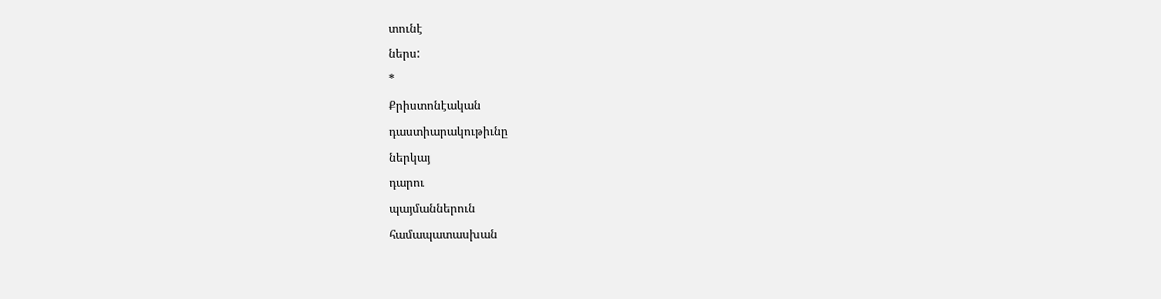տունէ
ներս:
*
Քրիստոնէական
դաստիարակութիւնը
ներկայ
դարու
պայմաններուն
համապատասխան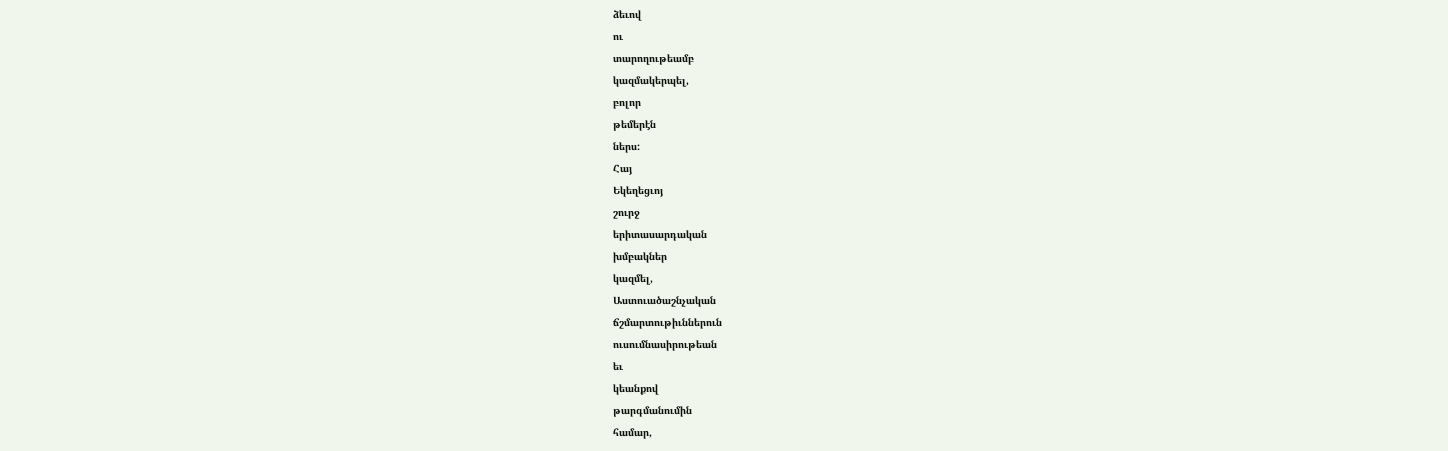ձեւով
ու
տարողութեամբ
կազմակերպել,
բոլոր
թեմերէն
ներս:
Հայ
Եկեղեցւոյ
շուրջ
երիտասարդական
խմբակներ
կազմել,
Աստուածաշնչական
ճշմարտութիւններուն
ուսումնասիրութեան
եւ
կեանքով
թարգմանումին
համար,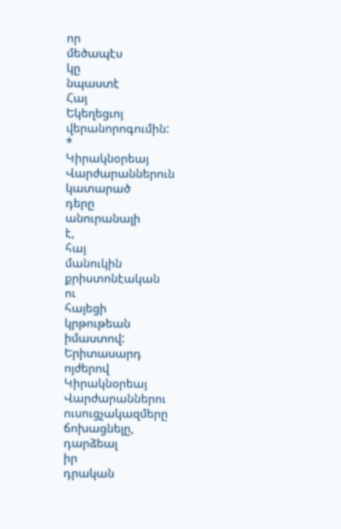որ
մեծապէս
կը
նպաստէ
Հայ
Եկեղեցւոյ
վերանորոգումին:
*
Կիրակնօրեայ
Վարժարաններուն
կատարած
դերը
անուրանալի
է,
հայ
մանուկին
քրիստոնէական
ու
հայեցի
կրթութեան
իմաստով:
Երիտասարդ
ոյժերով
Կիրակնօրեայ
Վարժարաններու
ուսուցչակազմերը
ճոխացնելը,
դարձեալ
իր
դրական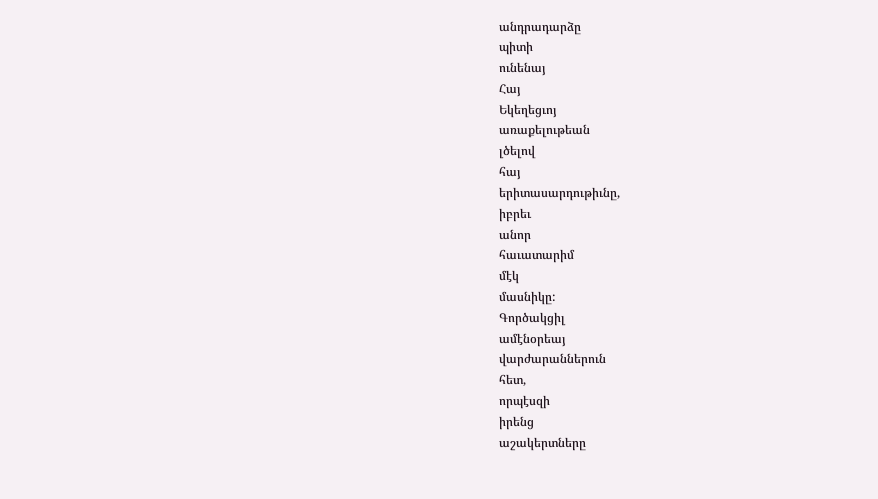անդրադարձը
պիտի
ունենայ
Հայ
Եկեղեցւոյ
առաքելութեան
լծելով
հայ
երիտասարդութիւնը,
իբրեւ
անոր
հաւատարիմ
մէկ
մասնիկը:
Գործակցիլ
ամէնօրեայ
վարժարաններուն
հետ,
որպէսզի
իրենց
աշակերտները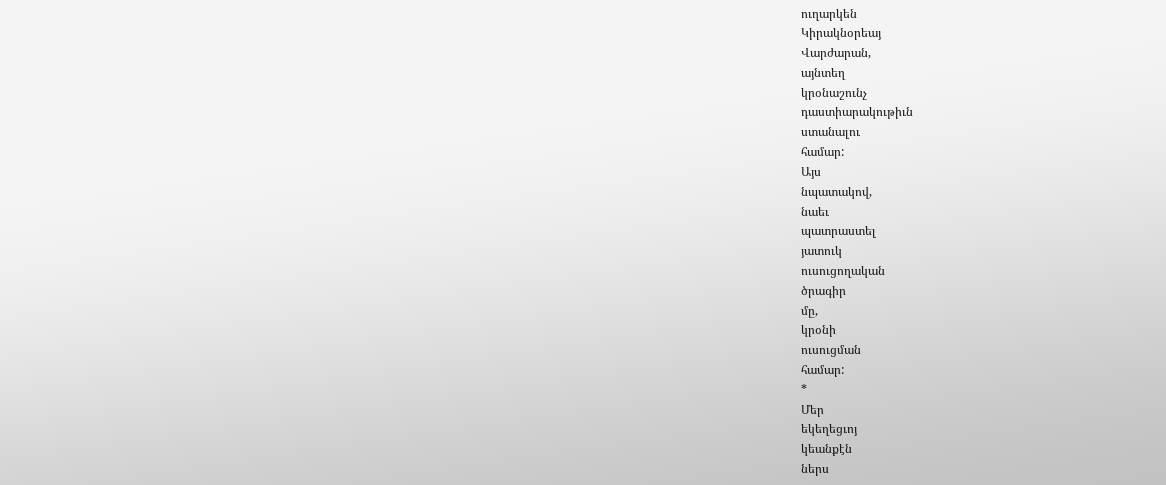ուղարկեն
Կիրակնօրեայ
Վարժարան,
այնտեղ
կրօնաշունչ
դաստիարակութիւն
ստանալու
համար:
Այս
նպատակով,
նաեւ
պատրաստել
յատուկ
ուսուցողական
ծրագիր
մը,
կրօնի
ուսուցման
համար:
*
Մեր
եկեղեցւոյ
կեանքէն
ներս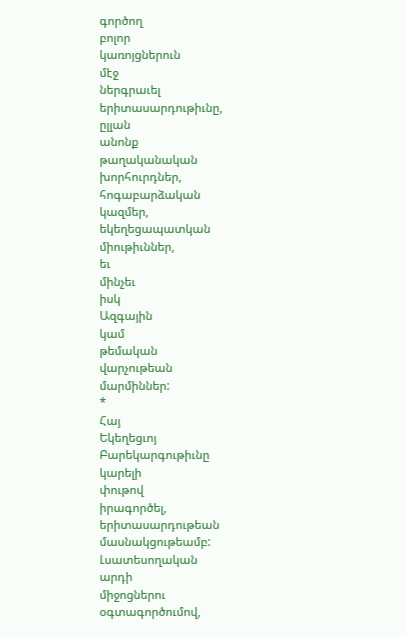գործող
բոլոր
կառոյցներուն
մէջ
ներգրաւել
երիտասարդութիւնը,
ըլլան
անոնք
թաղականական
խորհուրդներ,
հոգաբարձական
կազմեր,
եկեղեցապատկան
միութիւններ,
եւ
մինչեւ
իսկ
Ազգային
կամ
թեմական
վարչութեան
մարմիններ:
*
Հայ
Եկեղեցւոյ
Բարեկարգութիւնը
կարելի
փութով
իրագործել,
երիտասարդութեան
մասնակցութեամբ:
Լսատեսողական
արդի
միջոցներու
օգտագործումով,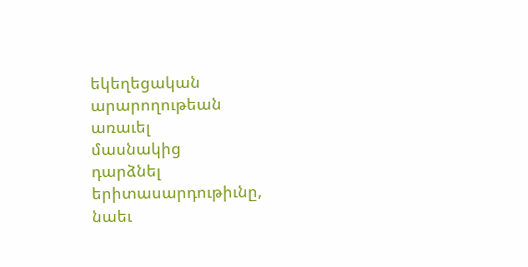եկեղեցական
արարողութեան
առաւել
մասնակից
դարձնել
երիտասարդութիւնը,
նաեւ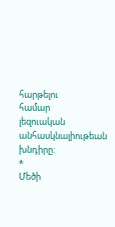հարթելու
համար
լեզուական
անհասկնալիութեան
խնդիրը:
*
Մեծի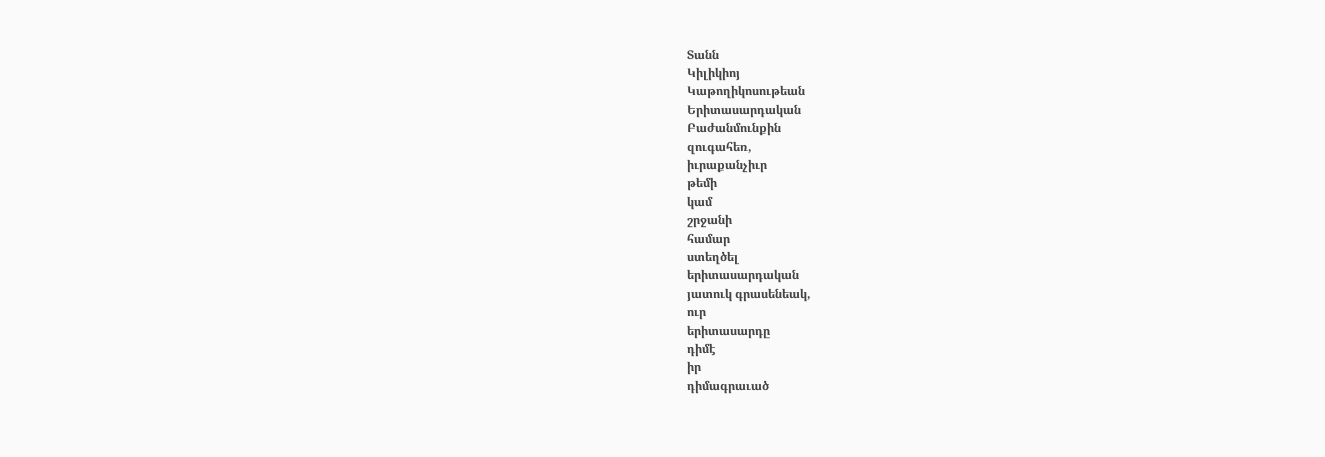Տանն
Կիլիկիոյ
Կաթողիկոսութեան
Երիտասարդական
Բաժանմունքին
զուգահեռ,
իւրաքանչիւր
թեմի
կամ
շրջանի
համար
ստեղծել
երիտասարդական
յատուկ գրասենեակ,
ուր
երիտասարդը
դիմէ
իր
դիմագրաւած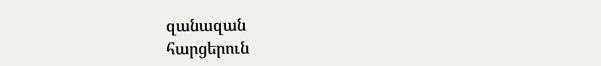զանազան
հարցերուն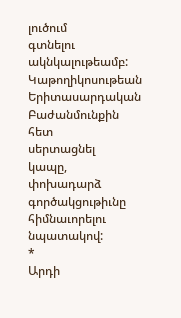լուծում
գտնելու
ակնկալութեամբ:
Կաթողիկոսութեան
Երիտասարդական
Բաժանմունքին
հետ
սերտացնել
կապը,
փոխադարձ
գործակցութիւնը
հիմնաւորելու
նպատակով:
*
Արդի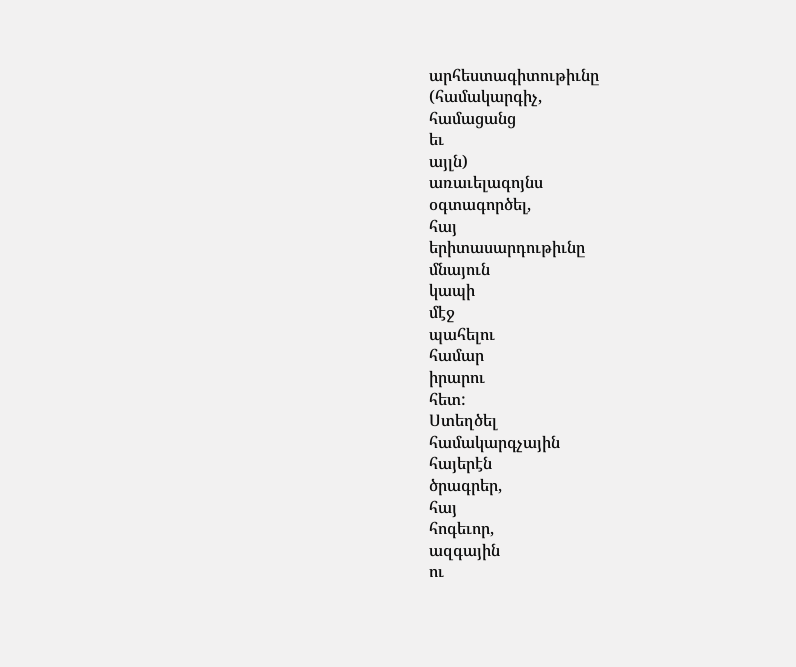արհեստագիտութիւնը
(համակարգիչ,
համացանց
եւ
այլն)
առաւելագոյնս
օգտագործել,
հայ
երիտասարդութիւնը
մնայուն
կապի
մէջ
պահելու
համար
իրարու
հետ:
Ստեղծել
համակարգչային
հայերէն
ծրագրեր,
հայ
հոգեւոր,
ազգային
ու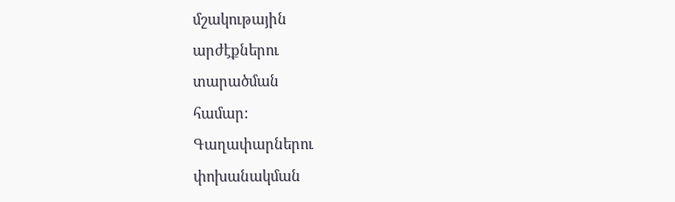մշակութային
արժէքներու
տարածման
համար:
Գաղափարներու
փոխանակման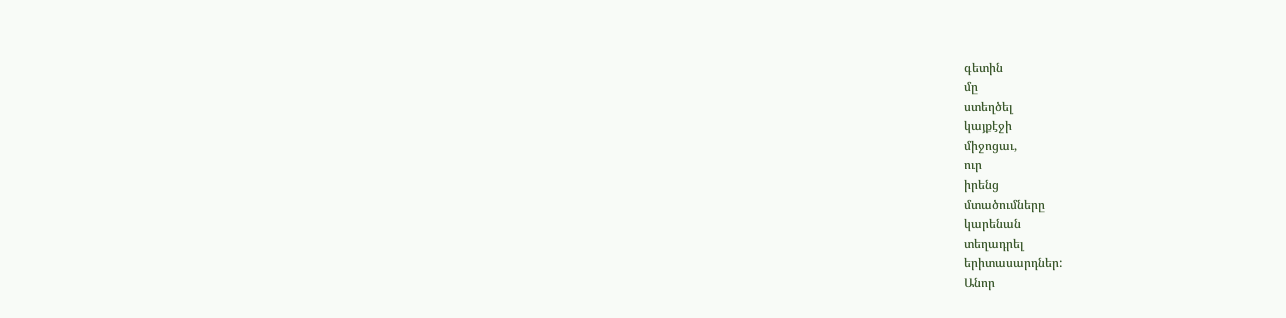գետին
մը
ստեղծել
կայքէջի
միջոցաւ,
ուր
իրենց
մտածումները
կարենան
տեղադրել
երիտասարդներ:
Անոր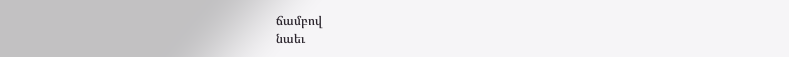ճամբով
նաեւ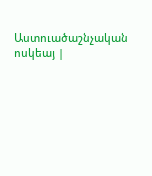Աստուածաշնչական
ոսկեայ |